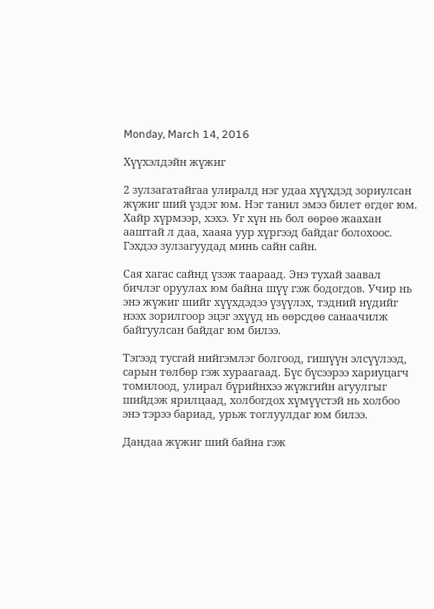Monday, March 14, 2016

Хүүхэлдэйн жүжиг

2 зулзагатайгаа улиралд нэг удаа хүүхдэд зориулсан жүжиг ший үздэг юм. Нэг танил эмээ билет өгдөг юм. Хайр хүрмээр, хэхэ. Уг хүн нь бол өөрөө жаахан ааштай л даа, хааяа уур хүргээд байдаг болохоос. Гэхдээ зулзагуудад минь сайн сайн.

Сая хагас сайнд үзэж таараад. Энэ тухай заавал бичлэг оруулах юм байна шүү гэж бодогдов. Учир нь энэ жүжиг шийг хүүхдэдээ үзүүлэх, тэдний нүдийг нээх зорилгоор эцэг эхүүд нь өөрсдөө санаачилж байгуулсан байдаг юм билээ.

Тэгээд тусгай нийгэмлэг болгоод, гишүүн элсүүлээд, сарын төлбөр гэж хураагаад. Бүс бүсээрээ хариуцагч томилоод, улирал бүрийнхээ жүжгийн агуулгыг шийдэж ярилцаад, холбогдох хүмүүстэй нь холбоо энэ тэрээ бариад, урьж тоглуулдаг юм билээ.

Дандаа жүжиг ший байна гэж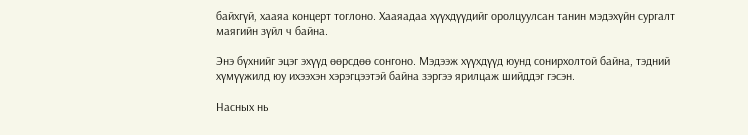байхгүй, хааяа концерт тоглоно. Хааяадаа хүүхдүүдийг оролцуулсан танин мэдэхүйн сургалт маягийн зүйл ч байна.

Энэ бүхнийг эцэг эхүүд өөрсдөө сонгоно. Мэдээж хүүхдүүд юунд сонирхолтой байна, тэдний хүмүүжилд юу ихээхэн хэрэгцээтэй байна зэргээ ярилцаж шийддэг гэсэн.

Насных нь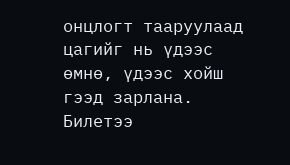онцлогт тааруулаад цагийг нь үдээс өмнө, үдээс хойш гээд зарлана. Билетээ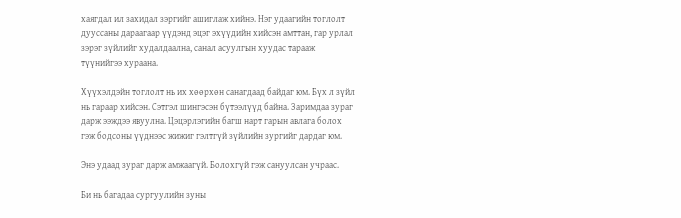хаягдал ил захидал зэргийг ашиглаж хийнэ. Нэг удаагийн тоглолт дууссаны дараагаар үүдэнд эцэг эхүүдийн хийсэн амттан, гар урлал зэрэг зүйлийг худалдаална, санал асуулгын хуудас тарааж түүнийгээ хураана.

Хүүхэлдэйн тоглолт нь их хөөрхөн санагдаад байдаг юм. Бүх л зүйл нь гараар хийсэн. Сэтгэл шингэсэн бүтээлүүд байна. Заримдаа зураг дарж ээждээ явуулна. Цэцэрлэгийн багш нарт гарын авлага болох гэж бодсоны үүднээс жижиг гэлтгүй зүйлийн зургийг дардаг юм.

Энэ удаад зураг дарж амжаагүй. Болохгүй гэж сануулсан учраас.

Би нь багадаа сургуулийн зуны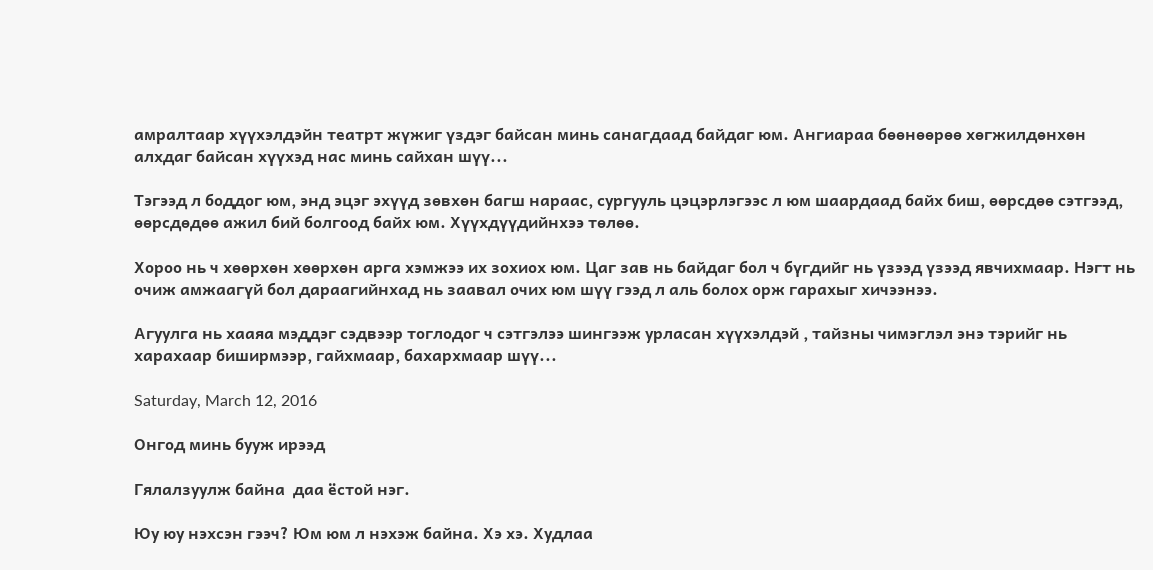амралтаар хүүхэлдэйн театрт жүжиг үздэг байсан минь санагдаад байдаг юм. Ангиараа бөөнөөрөө хөгжилдөнхөн алхдаг байсан хүүхэд нас минь сайхан шүү...

Тэгээд л боддог юм, энд эцэг эхүүд зөвхөн багш нараас, сургууль цэцэрлэгээс л юм шаардаад байх биш, өөрсдөө сэтгээд, өөрсдөдөө ажил бий болгоод байх юм. Хүүхдүүдийнхээ төлөө.

Хороо нь ч хөөрхөн хөөрхөн арга хэмжээ их зохиох юм. Цаг зав нь байдаг бол ч бүгдийг нь үзээд үзээд явчихмаар. Нэгт нь очиж амжаагүй бол дараагийнхад нь заавал очих юм шүү гээд л аль болох орж гарахыг хичээнээ.

Агуулга нь хааяа мэддэг сэдвээр тоглодог ч сэтгэлээ шингээж урласан хүүхэлдэй , тайзны чимэглэл энэ тэрийг нь харахаар биширмээр, гайхмаар, бахархмаар шүү...

Saturday, March 12, 2016

Онгод минь бууж ирээд

Гялалзуулж байна  даа ёстой нэг.

Юу юу нэхсэн гээч? Юм юм л нэхэж байна. Хэ хэ. Худлаа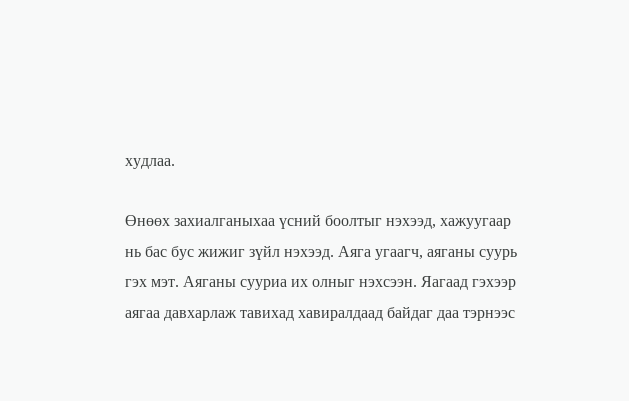худлаа.

Өнөөх захиалганыхаа үсний боолтыг нэхээд, хажуугаар нь бас бус жижиг зүйл нэхээд. Аяга угаагч, аяганы суурь гэх мэт. Аяганы сууриа их олныг нэхсээн. Яагаад гэхээр аягаа давхарлаж тавихад хавиралдаад байдаг даа тэрнээс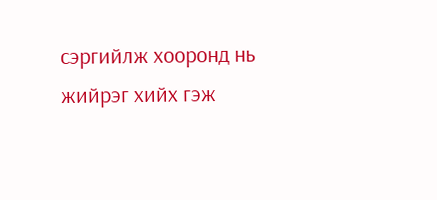сэргийлж хооронд нь жийрэг хийх гэж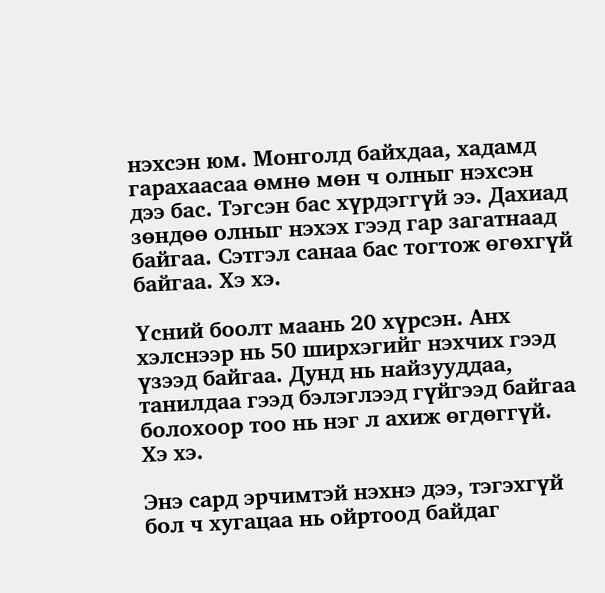нэхсэн юм. Монголд байхдаа, хадамд гарахаасаа өмнө мөн ч олныг нэхсэн дээ бас. Тэгсэн бас хүрдэггүй ээ. Дахиад зөндөө олныг нэхэх гээд гар загатнаад байгаа. Сэтгэл санаа бас тогтож өгөхгүй байгаа. Хэ хэ.

Үсний боолт маань 20 хүрсэн. Анх хэлснээр нь 50 ширхэгийг нэхчих гээд үзээд байгаа. Дунд нь найзууддаа, танилдаа гээд бэлэглээд гүйгээд байгаа болохоор тоо нь нэг л ахиж өгдөггүй. Хэ хэ.

Энэ сард эрчимтэй нэхнэ дээ, тэгэхгүй бол ч хугацаа нь ойртоод байдаг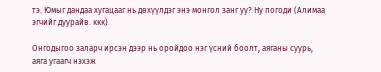тэ. Юмыг дандаа хугацааг нь дөхүүлдэг энэ монгол занг уу? Ну погоди (Алимаа эгчийг дуурайв. ккк)

Онгодыгоо заларч ирсэн дээр нь оройдоо нэг үсний боолт, аяганы суурь, аяга угаагч нэхэж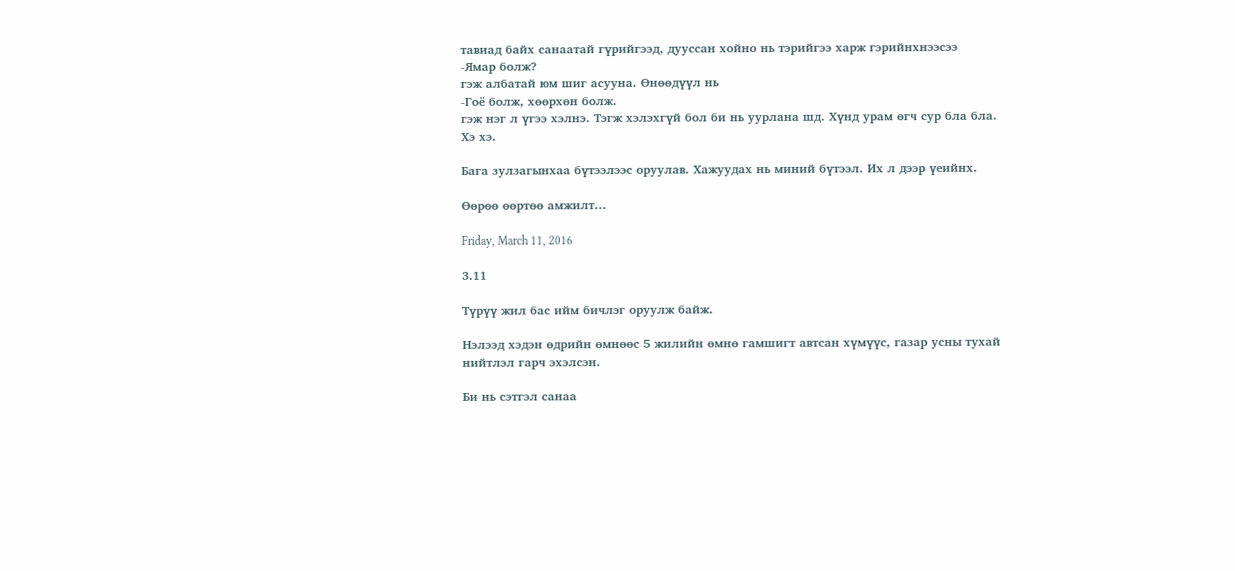тавиад байх санаатай гүрийгээд, дууссан хойно нь тэрийгээ харж гэрийнхнээсээ
-Ямар болж?
гэж албатай юм шиг асууна. Өнөөдүүл нь
-Гоё болж, хөөрхөн болж.
гэж нэг л үгээ хэлнэ. Тэгж хэлэхгүй бол би нь уурлана шд. Хүнд урам өгч сур бла бла. Хэ хэ.

Бага зулзагынхаа бүтээлээс оруулав. Хажуудах нь миний бүтээл. Их л дээр үеийнх.

Өөрөө өөртөө амжилт...

Friday, March 11, 2016

3.11

Түрүү жил бас ийм бичлэг оруулж байж.

Нэлээд хэдэн өдрийн өмнөөс 5 жилийн өмнө гамшигт автсан хүмүүс, газар усны тухай нийтлэл гарч эхэлсэн.

Би нь сэтгэл санаа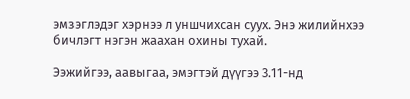эмзэглэдэг хэрнээ л уншчихсан суух. Энэ жилийнхээ бичлэгт нэгэн жаахан охины тухай.

Ээжийгээ, аавыгаа, эмэгтэй дүүгээ 3.11-нд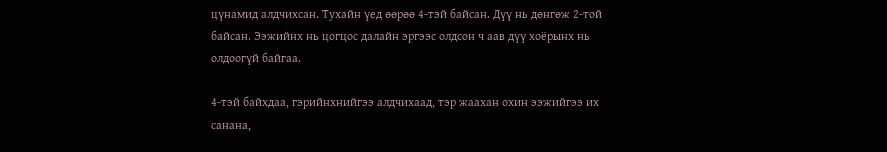цүнамид алдчихсан. Тухайн үед өөрөө 4-тэй байсан. Дүү нь дөнгөж 2-той байсан. Ээжийнх нь цогцос далайн эргээс олдсон ч аав дүү хоёрынх нь олдоогүй байгаа.

4-тэй байхдаа, гэрийнхнийгээ алдчихаад, тэр жаахан охин ээжийгээ их санана,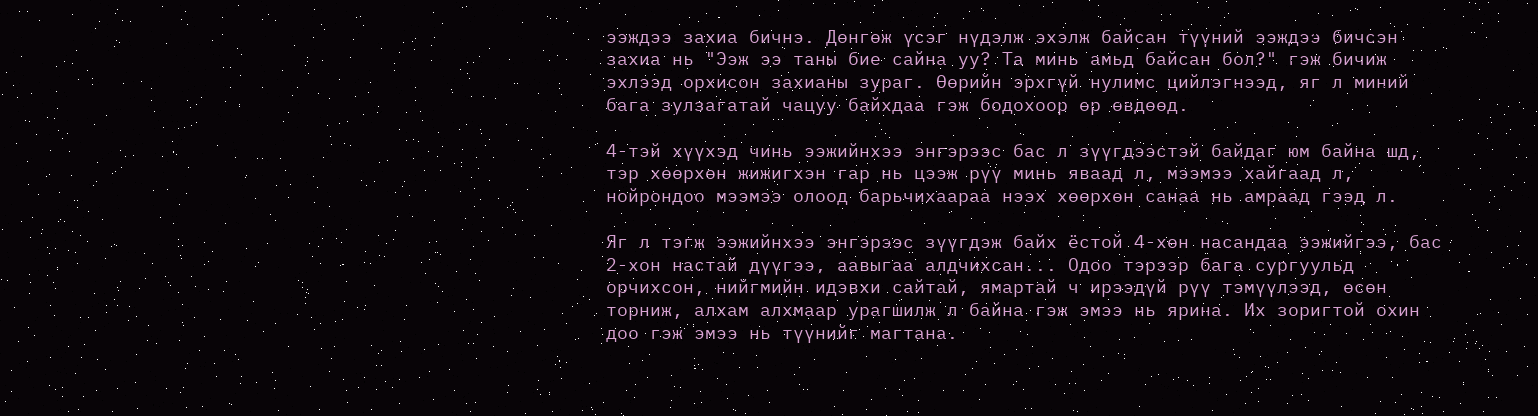ээждээ захиа бичнэ. Дөнгөж үсэг нүдэлж эхэлж байсан түүний ээждээ бичсэн захиа нь "Ээж ээ таны бие сайна уу? Та минь амьд байсан бол?" гэж бичиж эхлээд орхисон захианы зураг. Өөрийн эрхгүй нулимс цийлэгнээд, яг л миний бага зулзагатай чацуу байхдаа гэж бодохоор өр өвдөөд.

4-тэй хүүхэд чинь ээжийнхээ энгэрээс бас л зүүгдээстэй байдаг юм байна шд, тэр хөөрхөн жижигхэн гар нь цээж рүү минь яваад л, мээмээ хайгаад л, нойрондоо мээмээ олоод барьчихаараа нээх хөөрхөн санаа нь амраад гээд л.

Яг л тэгж ээжийнхээ энгэрээс зүүгдэж байх ёстой 4-хөн насандаа ээжийгээ, бас 2-хон настай дүүгээ, аавыгаа алдчихсан... Одоо тэрээр бага сургуульд орчихсон, нийгмийн идэвхи сайтай, ямартай ч ирээдүй рүү тэмүүлээд, өсөн торниж, алхам алхмаар урагшилж л байна гэж эмээ нь ярина. Их зоригтой охин доо гэж эмээ нь түүнийг магтана.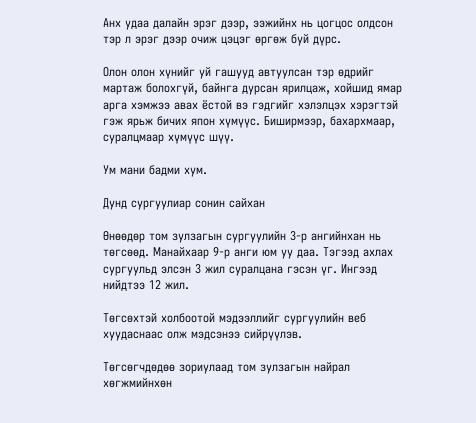Анх удаа далайн эрэг дээр, ээжийнх нь цогцос олдсон тэр л эрэг дээр очиж цэцэг өргөж буй дүрс.

Олон олон хүнийг уй гашууд автуулсан тэр өдрийг мартаж болохгүй, байнга дурсан ярилцаж, хойшид ямар арга хэмжээ авах ёстой вэ гэдгийг хэлэлцэх хэрэгтэй гэж ярьж бичих япон хүмүүс. Биширмээр, бахархмаар, суралцмаар хүмүүс шүү.

Ум мани бадми хум.

Дунд сургуулиар сонин сайхан

Өнөөдөр том зулзагын сургуулийн 3-р ангийнхан нь төгсөөд. Манайхаар 9-р анги юм уу даа. Тэгээд ахлах сургуульд элсэн 3 жил суралцана гэсэн үг. Ингээд нийдтээ 12 жил.

Төгсөхтэй холбоотой мэдээллийг сургуулийн веб хуудаснаас олж мэдсэнээ сийрүүлэв.

Төгсөгчдөдөө зориулаад том зулзагын найрал хөгжмийнхөн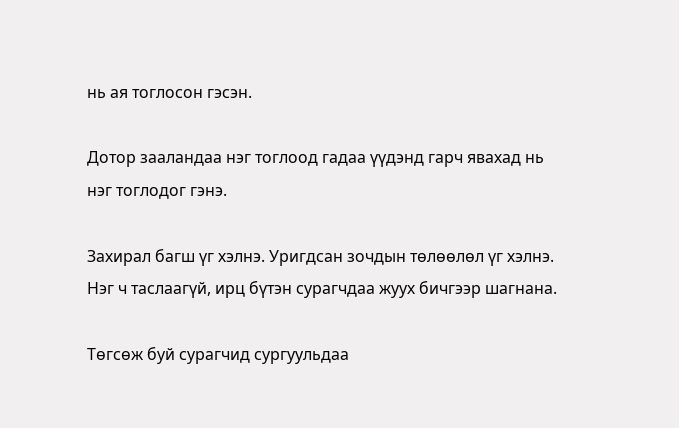нь ая тоглосон гэсэн.

Дотор зааландаа нэг тоглоод гадаа үүдэнд гарч явахад нь нэг тоглодог гэнэ.

Захирал багш үг хэлнэ. Уригдсан зочдын төлөөлөл үг хэлнэ. Нэг ч таслаагүй, ирц бүтэн сурагчдаа жуух бичгээр шагнана.

Төгсөж буй сурагчид сургуульдаа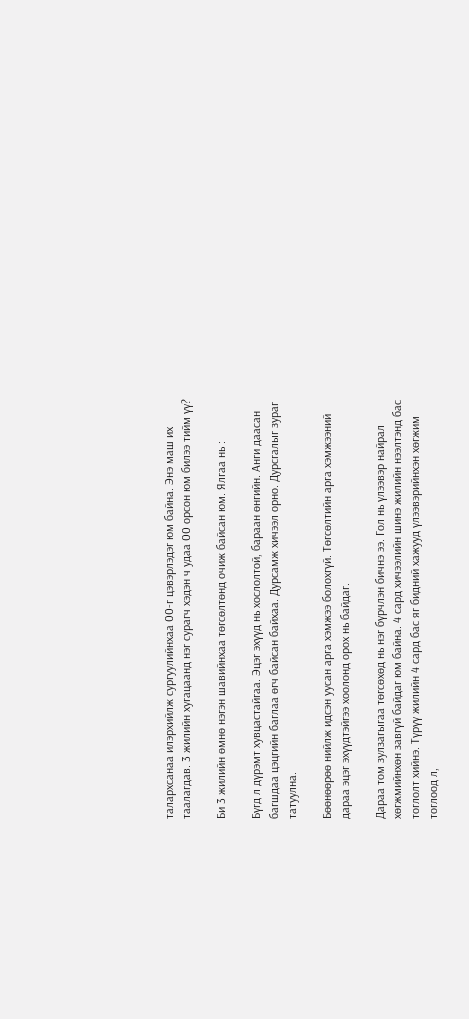талархсанаа илэрхийлж сургуулийнхаа 00-г цэвэрлэдэг юм байна. Энэ маш их таалагдав. 3 жилийн хугацаанд нэг сурагч хэдэн ч удаа 00 орсон юм билээ тийм үү?

Би 3 жилийн өмнө нэгэн шавийнхаа төгсөлтөнд очиж байсан юм. Ялгаа нь :

Бүгд л дүрэмт хувцастайгаа. Эцэг эхүүд нь хослолтой, бараан өнгийн. Анги даасан багшдаа цэцгийн баглаа өгч байсан байхаа. Дурсамж хичээл орно. Дурсгалыг зураг татуулна.

Бөөнөөрөө нийлж идсэн уусан арга хэмжээ болохгүй. Төгсөлтийн арга хэмжээний дараа эцэг эхүүдтэйгээ хоолонд орох нь байдаг.

Дараа том зулзагыгаа төгсөхөд нь нэг бүрчлэн бичнэ ээ. Гол нь үлээвэр найрал хөгжмийнхөн завгүй байдаг юм байна. 4 сард хичээлийн шинэ жилийн нээлтэнд бас тоглолт хийнэ. Түрүү жилийн 4 сард бас яг бидний хажууд үлээвэрийнхэн хөгжим тоглоод л,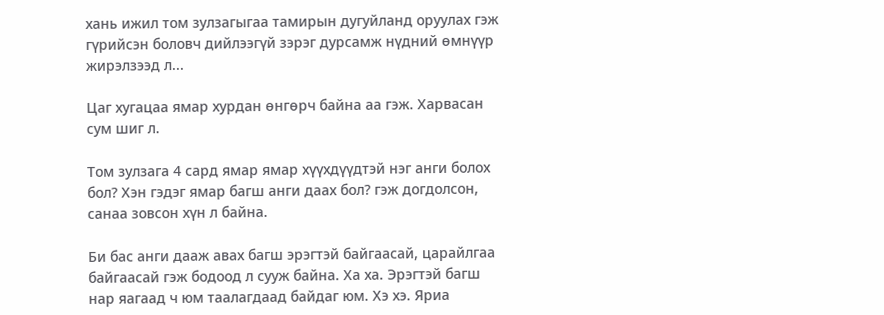хань ижил том зулзагыгаа тамирын дугуйланд оруулах гэж гүрийсэн боловч дийлээгүй зэрэг дурсамж нүдний өмнүүр жирэлзээд л...

Цаг хугацаа ямар хурдан өнгөрч байна аа гэж. Харвасан сум шиг л.

Том зулзага 4 сард ямар ямар хүүхдүүдтэй нэг анги болох бол? Хэн гэдэг ямар багш анги даах бол? гэж догдолсон, санаа зовсон хүн л байна.

Би бас анги дааж авах багш эрэгтэй байгаасай, царайлгаа байгаасай гэж бодоод л сууж байна. Ха ха. Эрэгтэй багш нар яагаад ч юм таалагдаад байдаг юм. Хэ хэ. Яриа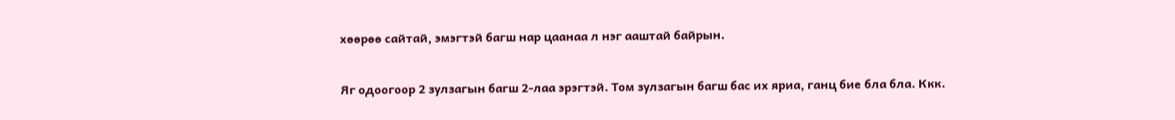хөөрөө сайтай, эмэгтэй багш нар цаанаа л нэг ааштай байрын.

Яг одоогоор 2 зулзагын багш 2-лаа эрэгтэй. Том зулзагын багш бас их яриа, ганц бие бла бла. Ккк.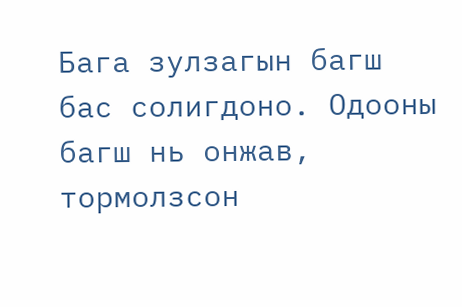Бага зулзагын багш бас солигдоно. Одооны багш нь онжав, тормолзсон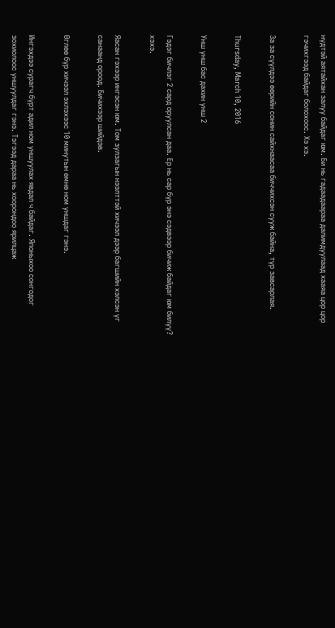нүдтэй аятайхан залуу байдаг юм. Би нь гадаадаараа далимдуулаад хааяа цор цор гэчихгээд байдаг болохоос. Хэ хэ.

За за сүүлдээ өөрийн сонин сайхнаасаа биччихсэн сууж байна, түр завсарлая.

Thursday, March 10, 2016

Унш унш бас дахин унш 2

Гэдэг бичлэг 2 сард оруулсан даа. Ер нь сар бүр энэ сэдвээр бичиж байдаг юм билүү? хэхэ.

Яасан гэхээр ингэсэн юм. Том зулзагын нээлттэй хичээл дээр багшийн хэлсэн үг санаанд ороод. Бичихээр шийдэв.

Өглөө бүр хичээл эхлэхээс 10 минутын өмнө ном уншдаг гэнэ.

Ингэхдээ сурагч бүрт адил ном уншуулах явдал ч байдаг. Японыхоо сонгодог зохиолоос уншуулдаг гэнэ. Тэгээд дараа нь хоорондоо ярилцаж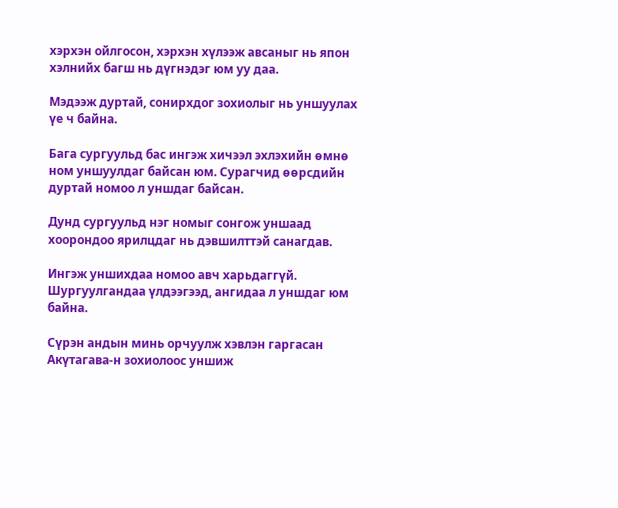хэрхэн ойлгосон, хэрхэн хүлээж авсаныг нь япон хэлнийх багш нь дүгнэдэг юм уу даа.

Мэдээж дуртай, сонирхдог зохиолыг нь уншуулах үе ч байна.

Бага сургуульд бас ингэж хичээл эхлэхийн өмнө ном уншуулдаг байсан юм. Сурагчид өөрсдийн дуртай номоо л уншдаг байсан.

Дунд сургуульд нэг номыг сонгож уншаад хоорондоо ярилцдаг нь дэвшилттэй санагдав.

Ингэж уншихдаа номоо авч харьдаггүй. Шургуулгандаа үлдээгээд, ангидаа л уншдаг юм байна.

Сүрэн андын минь орчуулж хэвлэн гаргасан Акүтагава-н зохиолоос уншиж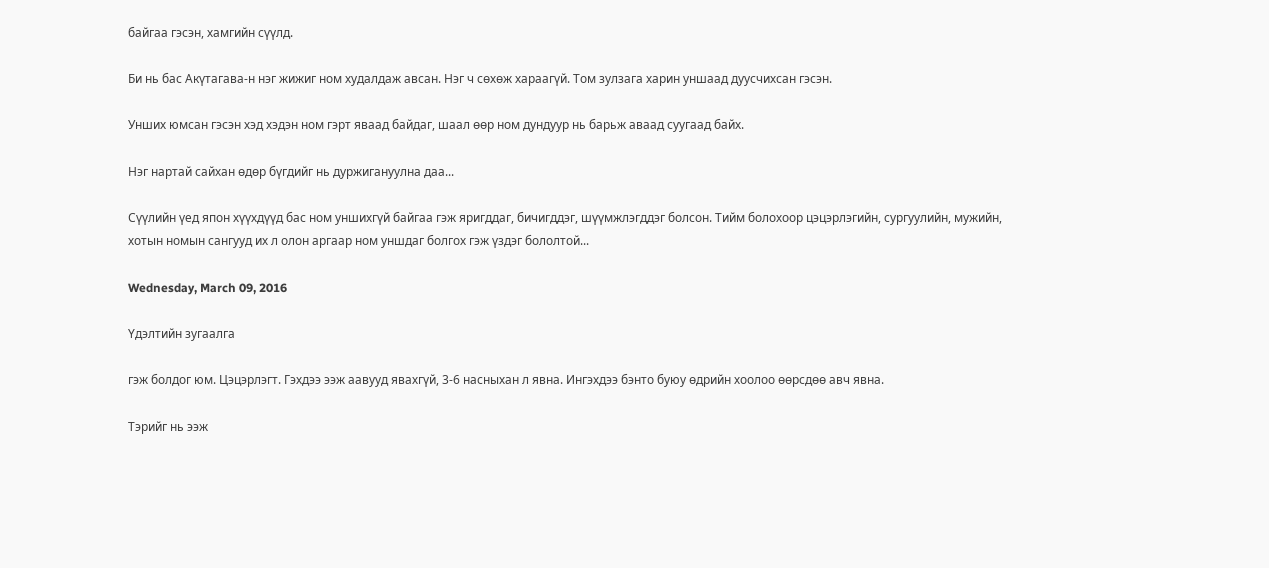байгаа гэсэн, хамгийн сүүлд.

Би нь бас Акүтагава-н нэг жижиг ном худалдаж авсан. Нэг ч сөхөж хараагүй. Том зулзага харин уншаад дуусчихсан гэсэн.

Унших юмсан гэсэн хэд хэдэн ном гэрт яваад байдаг, шаал өөр ном дундуур нь барьж аваад суугаад байх.

Нэг нартай сайхан өдөр бүгдийг нь дуржигануулна даа...

Сүүлийн үед япон хүүхдүүд бас ном уншихгүй байгаа гэж яригддаг, бичигддэг, шүүмжлэгддэг болсон. Тийм болохоор цэцэрлэгийн, сургуулийн, мужийн, хотын номын сангууд их л олон аргаар ном уншдаг болгох гэж үздэг бололтой...

Wednesday, March 09, 2016

Үдэлтийн зугаалга

гэж болдог юм. Цэцэрлэгт. Гэхдээ ээж аавууд явахгүй, 3-6 насныхан л явна. Ингэхдээ бэнто буюу өдрийн хоолоо өөрсдөө авч явна.

Тэрийг нь ээж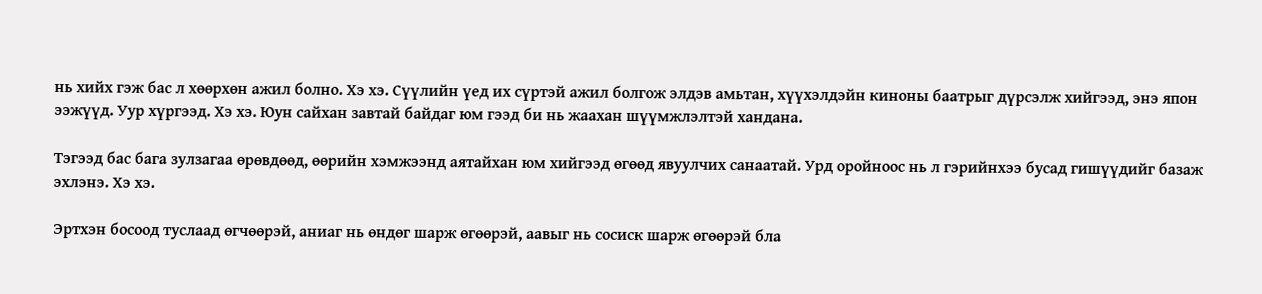нь хийх гэж бас л хөөрхөн ажил болно. Хэ хэ. Сүүлийн үед их сүртэй ажил болгож элдэв амьтан, хүүхэлдэйн киноны баатрыг дүрсэлж хийгээд, энэ япон ээжүүд. Уур хүргээд. Хэ хэ. Юун сайхан завтай байдаг юм гээд би нь жаахан шүүмжлэлтэй хандана.

Тэгээд бас бага зулзагаа өрөвдөөд, өөрийн хэмжээнд аятайхан юм хийгээд өгөөд явуулчих санаатай. Урд оройноос нь л гэрийнхээ бусад гишүүдийг базаж эхлэнэ. Хэ хэ.

Эртхэн босоод туслаад өгчөөрэй, аниаг нь өндөг шарж өгөөрэй, аавыг нь сосиск шарж өгөөрэй бла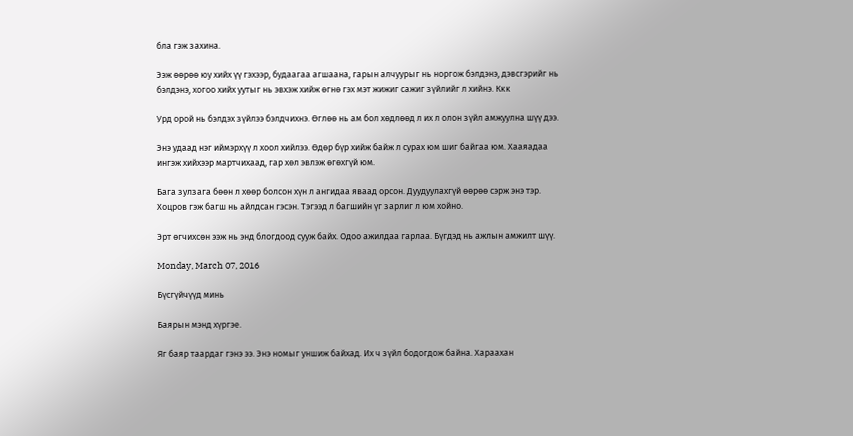бла гэж захина.

Ээж өөрөө юу хийх үү гэхээр, будаагаа агшаана, гарын алчуурыг нь норгож бэлдэнэ, дэвсгэрийг нь бэлдэнэ, хогоо хийх уутыг нь эвхэж хийж өгнө гэх мэт жижиг сажиг зүйлийг л хийнэ. Ккк

Урд орой нь бэлдэх зүйлээ бэлдчихнэ. Өглөө нь ам бол хөдлөөд л их л олон зүйл амжуулна шүү дээ.

Энэ удаад нэг иймэрхүү л хоол хийлээ. Өдөр бүр хийж байж л сурах юм шиг байгаа юм. Хааяадаа ингэж хийхээр мартчихаад, гар хөл эвлэж өгөхгүй юм.

Бага зулзага бөөн л хөөр болсон хүн л ангидаа яваад орсон. Дуудуулахгүй өөрөө сэрж энэ тэр. Хоцров гэж багш нь айлдсан гэсэн. Тэгээд л багшийн үг зарлиг л юм хойно.

Эрт өгчихсөн ээж нь энд блогдоод сууж байх. Одоо ажилдаа гарлаа. Бүгдэд нь ажлын амжилт шүү.

Monday, March 07, 2016

Бүсгүйчүүд минь

Баярын мэнд хүргэе.

Яг баяр таардаг гэнэ ээ. Энэ номыг уншиж байхад. Их ч зүйл бодогдож байна. Хараахан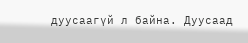дуусаагүй л байна. Дуусаад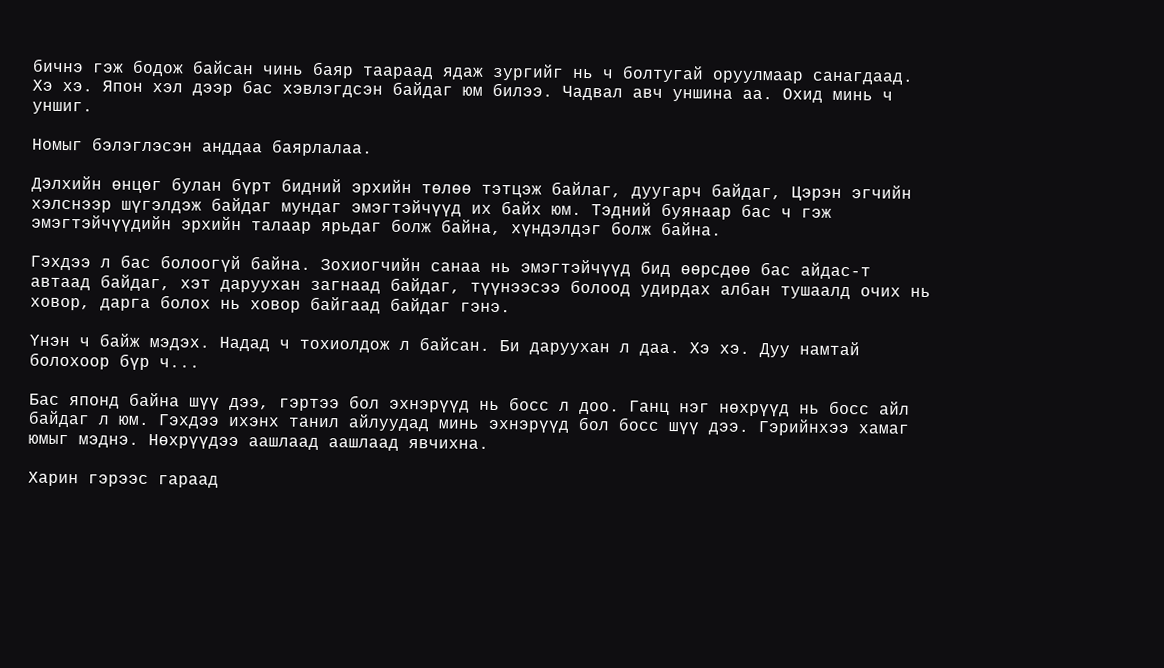бичнэ гэж бодож байсан чинь баяр таараад ядаж зургийг нь ч болтугай оруулмаар санагдаад. Хэ хэ. Япон хэл дээр бас хэвлэгдсэн байдаг юм билээ. Чадвал авч уншина аа. Охид минь ч уншиг.

Номыг бэлэглэсэн анддаа баярлалаа.

Дэлхийн өнцөг булан бүрт бидний эрхийн төлөө тэтцэж байлаг, дуугарч байдаг, Цэрэн эгчийн хэлснээр шүгэлдэж байдаг мундаг эмэгтэйчүүд их байх юм. Тэдний буянаар бас ч гэж эмэгтэйчүүдийн эрхийн талаар ярьдаг болж байна, хүндэлдэг болж байна.

Гэхдээ л бас болоогүй байна. Зохиогчийн санаа нь эмэгтэйчүүд бид өөрсдөө бас айдас-т автаад байдаг, хэт даруухан загнаад байдаг, түүнээсээ болоод удирдах албан тушаалд очих нь ховор, дарга болох нь ховор байгаад байдаг гэнэ.

Үнэн ч байж мэдэх. Надад ч тохиолдож л байсан. Би даруухан л даа. Хэ хэ. Дуу намтай болохоор бүр ч...

Бас японд байна шүү дээ, гэртээ бол эхнэрүүд нь босс л доо. Ганц нэг нөхрүүд нь босс айл байдаг л юм. Гэхдээ ихэнх танил айлуудад минь эхнэрүүд бол босс шүү дээ. Гэрийнхээ хамаг юмыг мэднэ. Нөхрүүдээ аашлаад аашлаад явчихна.

Харин гэрээс гараад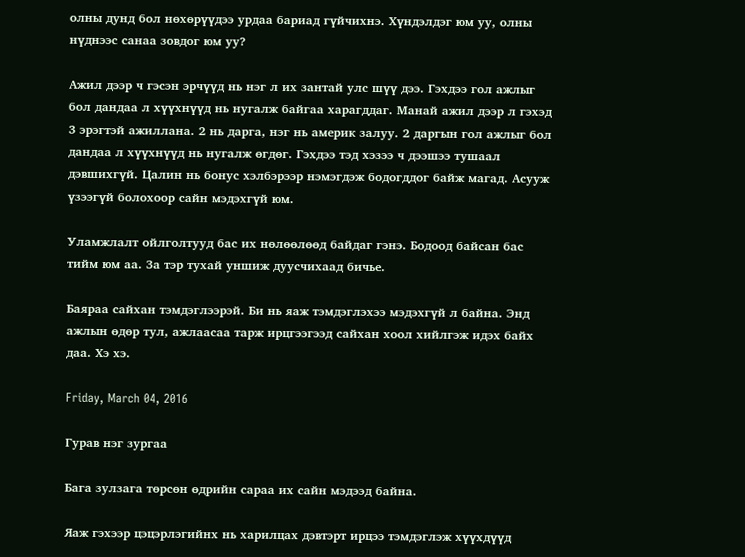олны дунд бол нөхөрүүдээ урдаа бариад гүйчихнэ. Хүндэлдэг юм уу, олны нүднээс санаа зовдог юм уу?

Ажил дээр ч гэсэн эрчүүд нь нэг л их зантай улс шүү дээ. Гэхдээ гол ажлыг бол дандаа л хүүхнүүд нь нугалж байгаа харагддаг. Манай ажил дээр л гэхэд 3 эрэгтэй ажиллана. 2 нь дарга, нэг нь америк залуу. 2 даргын гол ажлыг бол дандаа л хүүхнүүд нь нугалж өгдөг. Гэхдээ тэд хэзээ ч дээшээ тушаал дэвшихгүй. Цалин нь бонус хэлбэрээр нэмэгдэж бодогддог байж магад. Асууж үзээгүй болохоор сайн мэдэхгүй юм.

Уламжлалт ойлголтууд бас их нөлөөлөөд байдаг гэнэ. Бодоод байсан бас тийм юм аа. За тэр тухай уншиж дуусчихаад бичье.

Баяраа сайхан тэмдэглээрэй. Би нь яаж тэмдэглэхээ мэдэхгүй л байна. Энд ажлын өдөр тул, ажлаасаа тарж ирцгээгээд сайхан хоол хийлгэж идэх байх даа. Хэ хэ.

Friday, March 04, 2016

Гурав нэг зургаа

Бага зулзага төрсөн өдрийн сараа их сайн мэдээд байна.

Яаж гэхээр цэцэрлэгийнх нь харилцах дэвтэрт ирцээ тэмдэглэж хүүхдүүд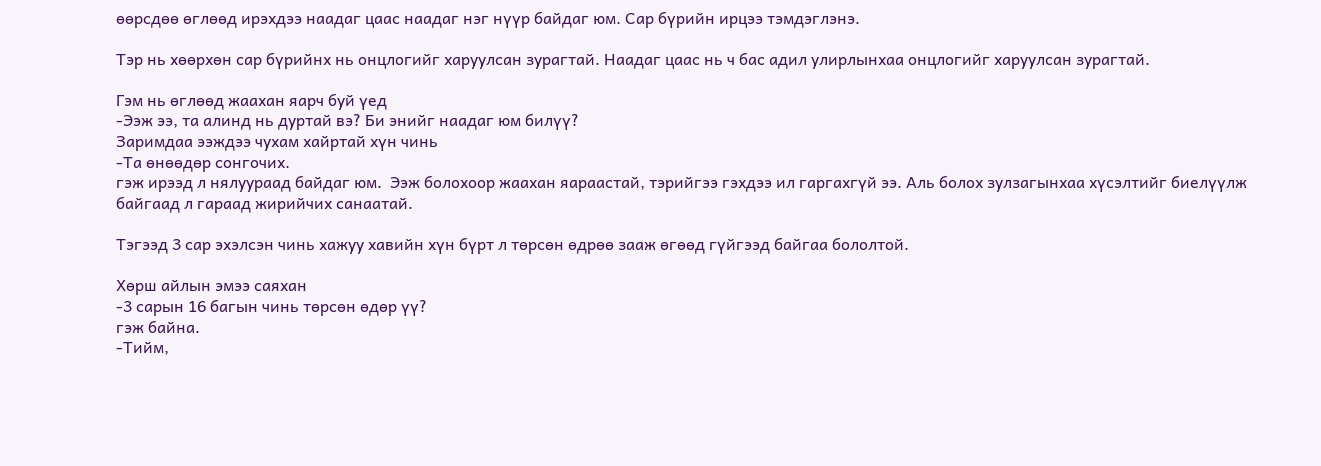өөрсдөө өглөөд ирэхдээ наадаг цаас наадаг нэг нүүр байдаг юм. Сар бүрийн ирцээ тэмдэглэнэ.

Тэр нь хөөрхөн сар бүрийнх нь онцлогийг харуулсан зурагтай. Наадаг цаас нь ч бас адил улирлынхаа онцлогийг харуулсан зурагтай.

Гэм нь өглөөд жаахан яарч буй үед
-Ээж ээ, та алинд нь дуртай вэ? Би энийг наадаг юм билүү?
Заримдаа ээждээ чухам хайртай хүн чинь
-Та өнөөдөр сонгочих.
гэж ирээд л нялуураад байдаг юм.  Ээж болохоор жаахан яараастай, тэрийгээ гэхдээ ил гаргахгүй ээ. Аль болох зулзагынхаа хүсэлтийг биелүүлж байгаад л гараад жирийчих санаатай.

Тэгээд 3 сар эхэлсэн чинь хажуу хавийн хүн бүрт л төрсөн өдрөө зааж өгөөд гүйгээд байгаа бололтой.

Хөрш айлын эмээ саяхан
-3 сарын 16 багын чинь төрсөн өдөр үү?
гэж байна.
-Тийм,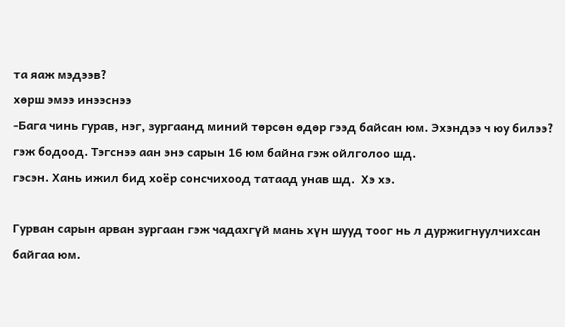та яаж мэдээв?
хөрш эмээ инээснээ
-Бага чинь гурав, нэг, зургаанд миний төрсөн өдөр гээд байсан юм. Эхэндээ ч юу билээ? гэж бодоод. Тэгснээ аан энэ сарын 16 юм байна гэж ойлголоо шд.
гэсэн. Хань ижил бид хоёр сонсчихоод татаад унав шд.  Хэ хэ.

Гурван сарын арван зургаан гэж чадахгүй мань хүн шууд тоог нь л дуржигнуулчихсан байгаа юм.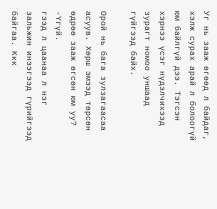Уг нь зааж өгөөд л байдаг, хэлж сурах арай л болоогүй юм байлгүй дээ. Тэгсэн хэрнээ үсэг нүдэлчихээд зурагт номоо уншаад гүйгээд байх.

Орой нь бага зулзагаасаа асуув. Хөрш эмээд төрсөн өдрөө зааж өгсөн юм уу?
-Үгүй.
гээд л цаанаа л нэг зальжин инээгээд гүрийгээд байгаа. Ккк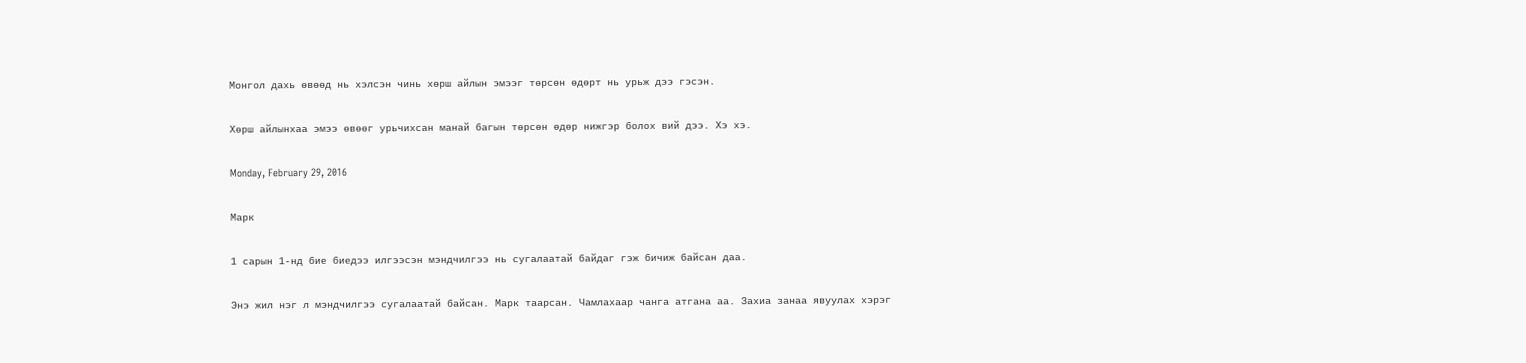Монгол дахь өвөөд нь хэлсэн чинь хөрш айлын эмээг төрсөн өдөрт нь урьж дээ гэсэн.

Хөрш айлынхаа эмээ өвөөг урьчихсан манай багын төрсөн өдөр нижгэр болох вий дээ. Хэ хэ.

Monday, February 29, 2016

Марк

1 сарын 1-нд бие биедээ илгээсэн мэндчилгээ нь сугалаатай байдаг гэж бичиж байсан даа.

Энэ жил нэг л мэндчилгээ сугалаатай байсан. Марк таарсан. Чамлахаар чанга атгана аа. Захиа занаа явуулах хэрэг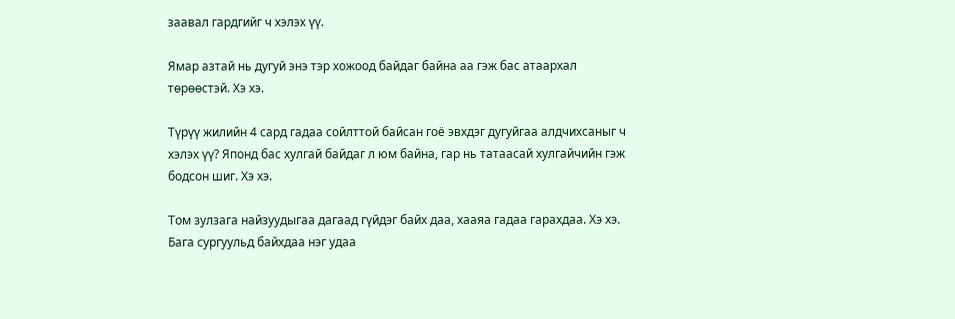заавал гардгийг ч хэлэх үү.

Ямар азтай нь дугуй энэ тэр хожоод байдаг байна аа гэж бас атаархал төрөөстэй. Хэ хэ.

Түрүү жилийн 4 сард гадаа сойлттой байсан гоё эвхдэг дугуйгаа алдчихсаныг ч хэлэх үү? Японд бас хулгай байдаг л юм байна, гар нь татаасай хулгайчийн гэж бодсон шиг. Хэ хэ.

Том зулзага найзуудыгаа дагаад гүйдэг байх даа, хааяа гадаа гарахдаа. Хэ хэ. Бага сургуульд байхдаа нэг удаа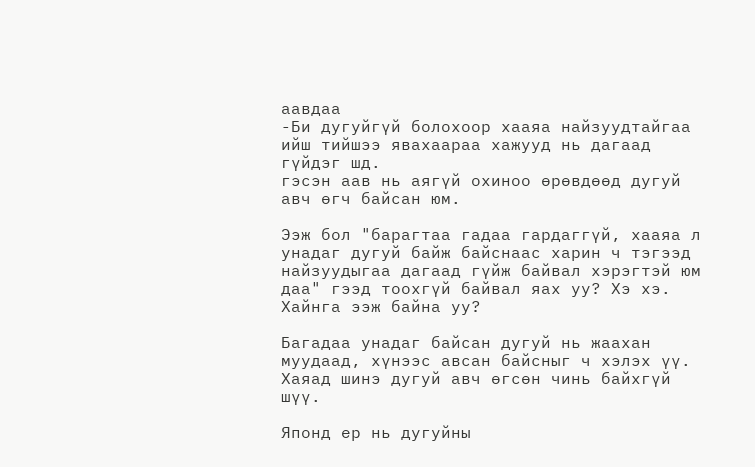аавдаа
-Би дугуйгүй болохоор хааяа найзуудтайгаа ийш тийшээ явахаараа хажууд нь дагаад гүйдэг шд.
гэсэн аав нь аягүй охиноо өрөвдөөд дугуй авч өгч байсан юм.

Ээж бол "барагтаа гадаа гардаггүй, хааяа л унадаг дугуй байж байснаас харин ч тэгээд найзуудыгаа дагаад гүйж байвал хэрэгтэй юм даа" гээд тоохгүй байвал яах уу? Хэ хэ. Хайнга ээж байна уу?

Багадаа унадаг байсан дугуй нь жаахан муудаад, хүнээс авсан байсныг ч хэлэх үү. Хаяад шинэ дугуй авч өгсөн чинь байхгүй шүү.

Японд ер нь дугуйны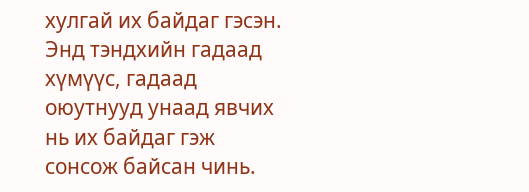хулгай их байдаг гэсэн. Энд тэндхийн гадаад хүмүүс, гадаад оюутнууд унаад явчих нь их байдаг гэж сонсож байсан чинь.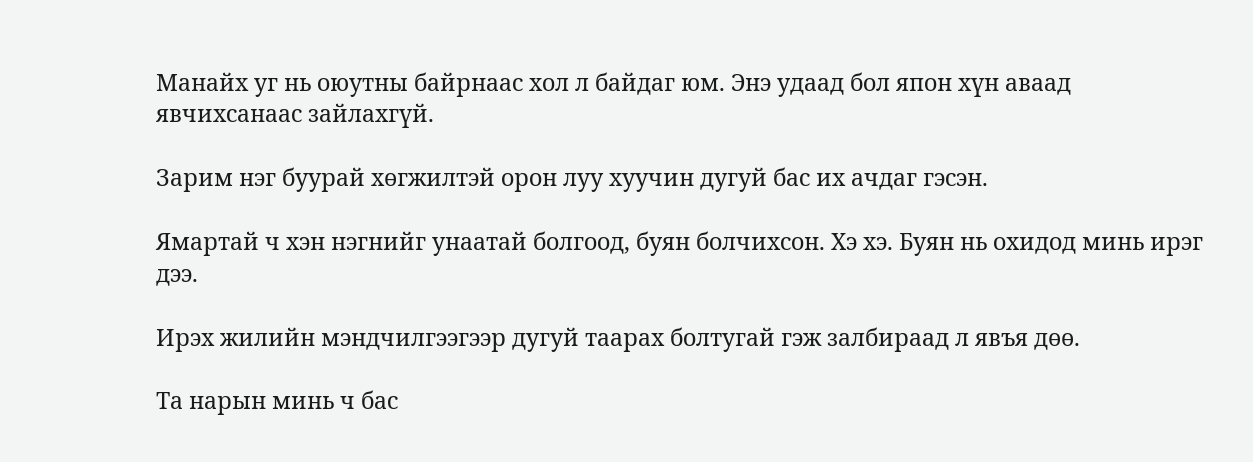Манайх уг нь оюутны байрнаас хол л байдаг юм. Энэ удаад бол япон хүн аваад явчихсанаас зайлахгүй.

Зарим нэг буурай хөгжилтэй орон луу хуучин дугуй бас их ачдаг гэсэн.

Ямартай ч хэн нэгнийг унаатай болгоод, буян болчихсон. Хэ хэ. Буян нь охидод минь ирэг дээ.

Ирэх жилийн мэндчилгээгээр дугуй таарах болтугай гэж залбираад л явъя дөө.

Та нарын минь ч бас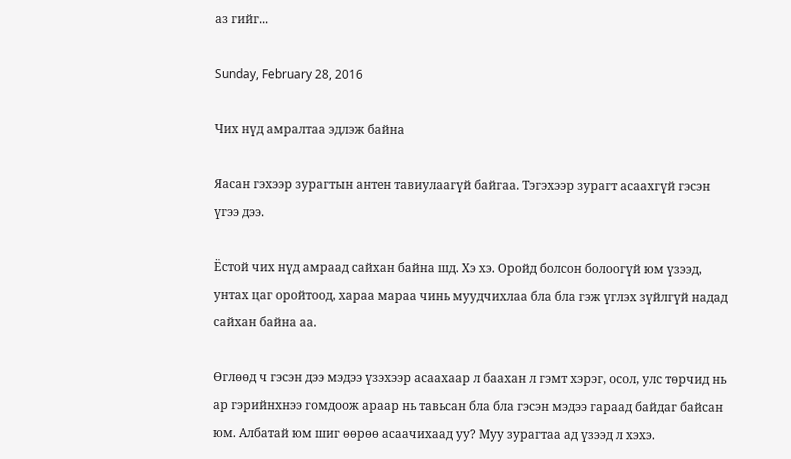аз гийг...

Sunday, February 28, 2016

Чих нүд амралтаа эдлэж байна

Яасан гэхээр зурагтын антен тавиулаагүй байгаа. Тэгэхээр зурагт асаахгүй гэсэн үгээ дээ.

Ёстой чих нүд амраад сайхан байна шд. Хэ хэ. Оройд болсон болоогүй юм үзээд, унтах цаг оройтоод, хараа мараа чинь муудчихлаа бла бла гэж үглэх зүйлгүй надад сайхан байна аа.

Өглөөд ч гэсэн дээ мэдээ үзэхээр асаахаар л баахан л гэмт хэрэг, осол, улс төрчид нь ар гэрийнхнээ гомдоож араар нь тавьсан бла бла гэсэн мэдээ гараад байдаг байсан юм. Албатай юм шиг өөрөө асаачихаад уу? Муу зурагтаа ад үзээд л хэхэ.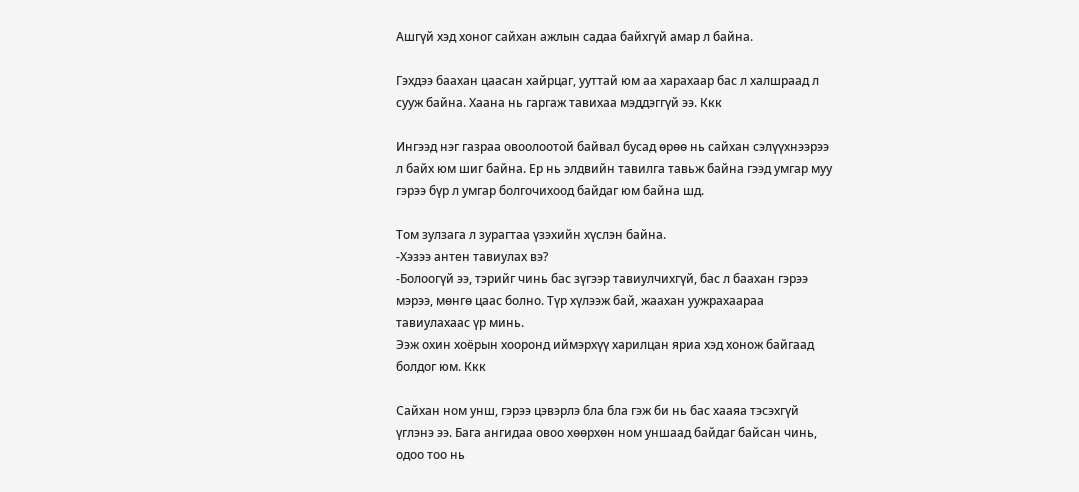Ашгүй хэд хоног сайхан ажлын садаа байхгүй амар л байна.

Гэхдээ баахан цаасан хайрцаг, ууттай юм аа харахаар бас л халшраад л сууж байна. Хаана нь гаргаж тавихаа мэддэггүй ээ. Ккк

Ингээд нэг газраа овоолоотой байвал бусад өрөө нь сайхан сэлүүхнээрээ л байх юм шиг байна. Ер нь элдвийн тавилга тавьж байна гээд умгар муу гэрээ бүр л умгар болгочихоод байдаг юм байна шд.

Том зулзага л зурагтаа үзэхийн хүслэн байна.
-Хэзээ антен тавиулах вэ?
-Болоогүй ээ, тэрийг чинь бас зүгээр тавиулчихгүй, бас л баахан гэрээ мэрээ, мөнгө цаас болно. Түр хүлээж бай, жаахан уужрахаараа тавиулахаас үр минь.
Ээж охин хоёрын хооронд иймэрхүү харилцан яриа хэд хонож байгаад болдог юм. Ккк

Сайхан ном унш, гэрээ цэвэрлэ бла бла гэж би нь бас хааяа тэсэхгүй үглэнэ ээ. Бага ангидаа овоо хөөрхөн ном уншаад байдаг байсан чинь, одоо тоо нь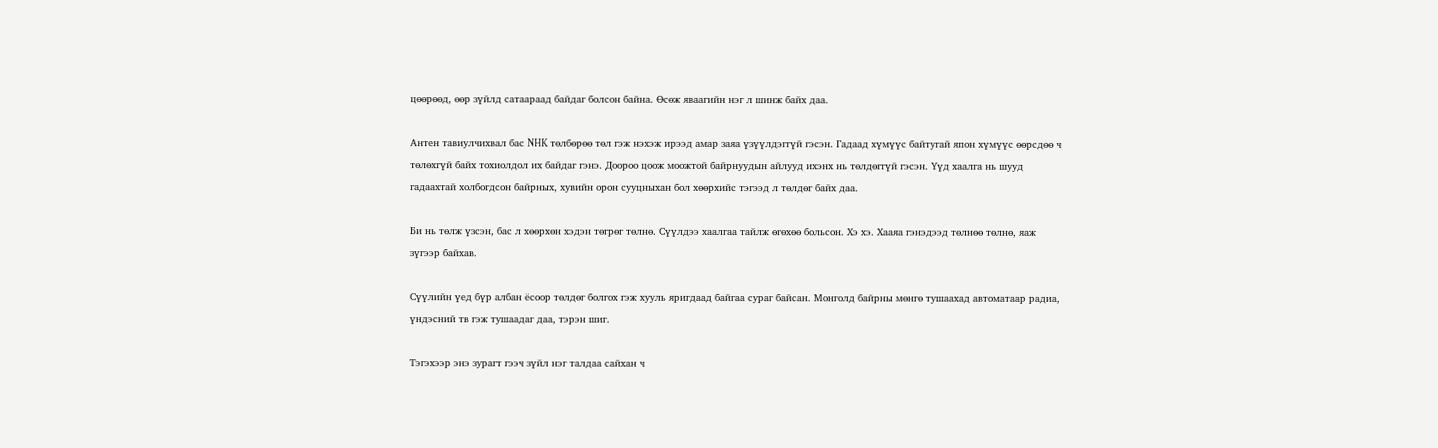цөөрөөд, өөр зүйлд сатаараад байдаг болсон байна. Өсөж яваагийн нэг л шинж байх даа.

Антен тавиулчихвал бас NHK төлбөрөө төл гэж нэхэж ирээд амар заяа үзүүлдэггүй гэсэн. Гадаад хүмүүс байтугай япон хүмүүс өөрсдөө ч төлөхгүй байх тохиолдол их байдаг гэнэ. Доороо цоож моожтой байрнуудын айлууд ихэнх нь төлдөггүй гэсэн. Үүд хаалга нь шууд гадаахтай холбогдсон байрных, хувийн орон сууцныхан бол хөөрхийс тэгээд л төлдөг байх даа.

Би нь төлж үзсэн, бас л хөөрхөн хэдэн төгрөг төлнө. Сүүлдээ хаалгаа тайлж өгөхөө больсон. Хэ хэ. Хааяа гэнэдээд төлнөө төлнө, яаж зүгээр байхав.

Сүүлийн үед бүр албан ёсоор төлдөг болгох гэж хууль яригдаад байгаа сураг байсан. Монголд байрны мөнгө тушаахад автоматаар радиа, үндэсний тв гэж тушаадаг даа, тэрэн шиг.

Тэгэхээр энэ зурагт гээч зүйл нэг талдаа сайхан ч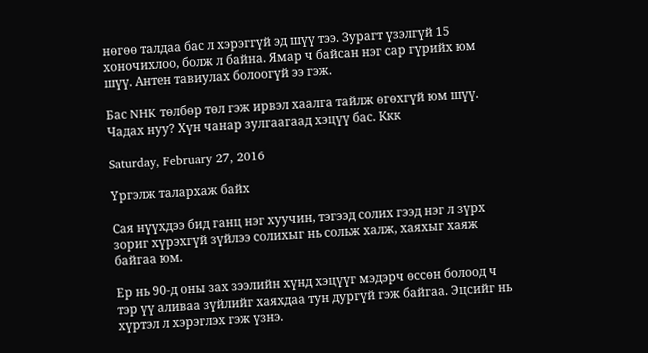нөгөө талдаа бас л хэрэггүй эд шүү тээ. Зурагт үзэлгүй 15 хоночихлоо, болж л байна. Ямар ч байсан нэг сар гүрийх юм шүү. Антен тавиулах болоогүй ээ гэж.

Бас NHK төлбөр төл гэж ирвэл хаалга тайлж өгөхгүй юм шүү. Чадах нуу? Хүн чанар зулгаагаад хэцүү бас. Ккк

Saturday, February 27, 2016

Үргэлж талархаж байх

Сая нүүхдээ бид ганц нэг хуучин, тэгээд солих гээд нэг л зүрх зориг хүрэхгүй зүйлээ солихыг нь сольж халж, хаяхыг хаяж байгаа юм.

Ер нь 90-д оны зах зээлийн хүнд хэцүүг мэдэрч өссөн болоод ч тэр үү аливаа зүйлийг хаяхдаа тун дургүй гэж байгаа. Эцсийг нь хүртэл л хэрэглэх гэж үзнэ.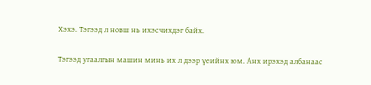Хэхэ. Тэгээд л новш нь ихэсчихдэг байх.

Тэгээд угаалгын машин минь их л дээр үеийнх юм. Анх ирэхэд албанаас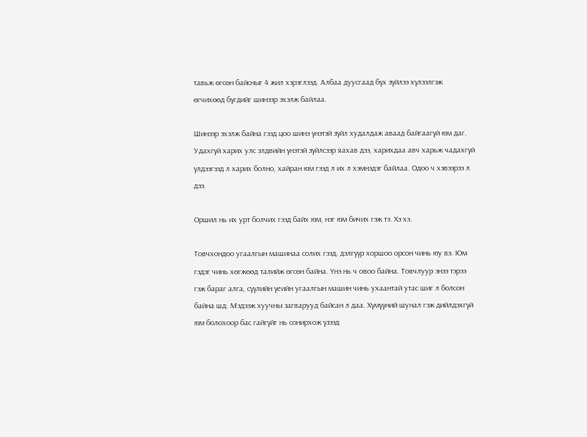тавьж өгсөн байсныг 4 жил хэрэглээд. Албаа дуусгаад бүх зүйлээ хүлээлгэж өгчихөөд бүгдийг шинээр эхэлж байлаа.

Шинээр эхэлж байна гээд цоо шинэ үнэтэй зүйл худалдаж аваад байгаагүй юм даг. Удахгүй харих улс элдвийн үнэтэй зүйлсээр яахав дээ, харихдаа авч харьж чадахгүй үлдээгээд л харих болно, хайран юм гээд л их л хэмнэдэг байлаа. Одоо ч хэвээрээ л дээ.

Оршил нь их урт болчих гээд байх юм, нэг юм бичих гэж тэ. Хэ хэ.

Товчхондоо угаалгын машинаа солих гээд, дэлгүүр хоршоо орсон чинь юу вэ. Юм гэдэг чинь хөгжөөд талийж өгсөн байна. Үнэ нь ч овоо байна. Товчлуур энээ тэрээ гэж бараг алга, сүүлийн үеийн угаалгын машин чинь ухаантай утас шиг л болсон байна шд. Мэдээж хуучны загварууд байсан л даа. Хүмүүний шунал гэж дийлдэхгүй юм болохоор бас гайгүйг нь сонирхож үзээд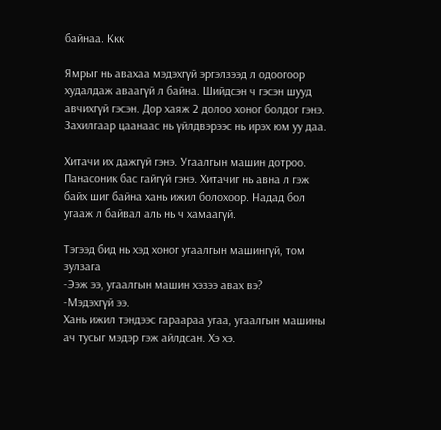байнаа. Ккк

Ямрыг нь авахаа мэдэхгүй эргэлзээд л одоогоор худалдаж аваагүй л байна. Шийдсэн ч гэсэн шууд авчихгүй гэсэн. Дор хаяж 2 долоо хоног болдог гэнэ. Захилгаар цаанаас нь үйлдвэрээс нь ирэх юм уу даа.

Хитачи их дажгүй гэнэ. Угаалгын машин дотроо. Панасоник бас гайгүй гэнэ. Хитачиг нь авна л гэж байх шиг байна хань ижил болохоор. Надад бол угааж л байвал аль нь ч хамаагүй.

Тэгээд бид нь хэд хоног угаалгын машингүй, том зулзага
-Ээж ээ, угаалгын машин хэзээ авах вэ?
-Мэдэхгүй ээ.
Хань ижил тэндээс гараараа угаа, угаалгын машины ач тусыг мэдэр гэж айлдсан. Хэ хэ.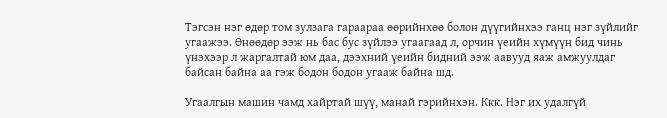Тэгсэн нэг өдөр том зулзага гараараа өөрийнхөө болон дүүгийнхээ ганц нэг зүйлийг угаажээ. Өнөөдөр ээж нь бас бус зүйлээ угаагаад л, орчин үеийн хүмүүн бид чинь үнэхээр л жаргалтай юм даа, дээхний үеийн бидний ээж аавууд яаж амжуулдаг байсан байна аа гэж бодон бодон угааж байна шд.

Угаалгын машин чамд хайртай шүү, манай гэрийнхэн. Ккк. Нэг их удалгүй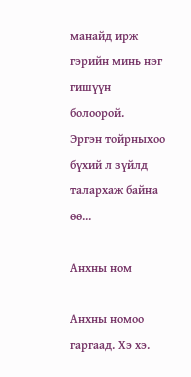манайд ирж гэрийн минь нэг гишүүн болоорой.
Эргэн тойрныхоо бүхий л зүйлд талархаж байна өө...

Анхны ном

Анхны номоо гаргаад. Хэ хэ.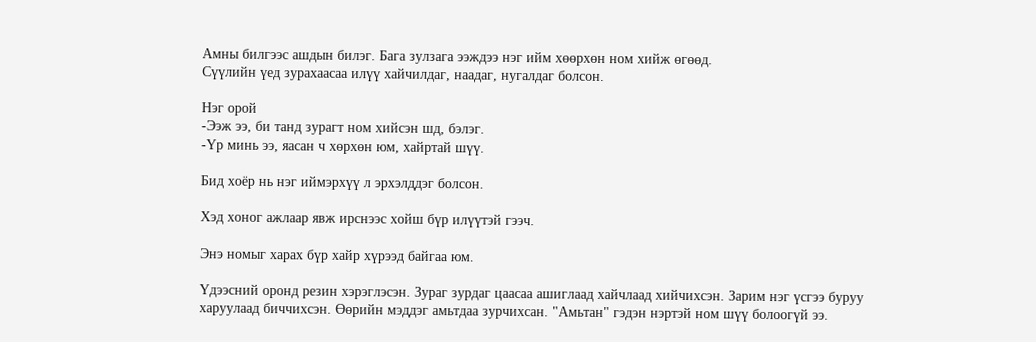Амны билгээс ашдын билэг. Бага зулзага ээждээ нэг ийм хөөрхөн ном хийж өгөөд.
Сүүлийн үед зурахаасаа илүү хайчилдаг, наадаг, нугалдаг болсон.

Нэг орой
-Ээж ээ, би танд зурагт ном хийсэн шд, бэлэг.
-Үр минь ээ, яасан ч хөрхөн юм, хайртай шүү.

Бид хоёр нь нэг иймэрхүү л эрхэлддэг болсон.

Хэд хоног ажлаар явж ирснээс хойш бүр илүүтэй гээч.

Энэ номыг харах бүр хайр хүрээд байгаа юм.

Үдээсний оронд резин хэрэглэсэн. Зураг зурдаг цаасаа ашиглаад хайчлаад хийчихсэн. Зарим нэг үсгээ буруу харуулаад биччихсэн. Өөрийн мэддэг амьтдаа зурчихсан. "Амьтан" гэдэн нэртэй ном шүү болоогүй ээ.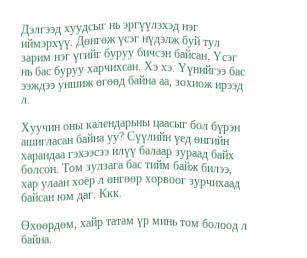Дэлгээд хуудсыг нь эргүүлэхэд нэг иймэрхүү. Дөнгөж үсэг нүдэлж буй тул зарим нэг үгийг буруу бичсэн байсан. Үсэг нь бас буруу харчихсан. Хэ хэ. Үүнийгээ бас ээждээ уншиж өгөөд байна аа, зохиож ирээд л.

Хуучин оны календарьны цаасыг бол бүрэн ашигласан байна уу? Сүүлийн үед өнгийн харандаа гэхээсээ илүү балаар зураад байх болсон. Том зулзага бас тийм байж билээ, хар улаан хоёр л өнгөөр хорвоог зурчихаад байсан юм даг. Ккк.

Өхөөрдөм, хайр татам үр минь том болоод л байна.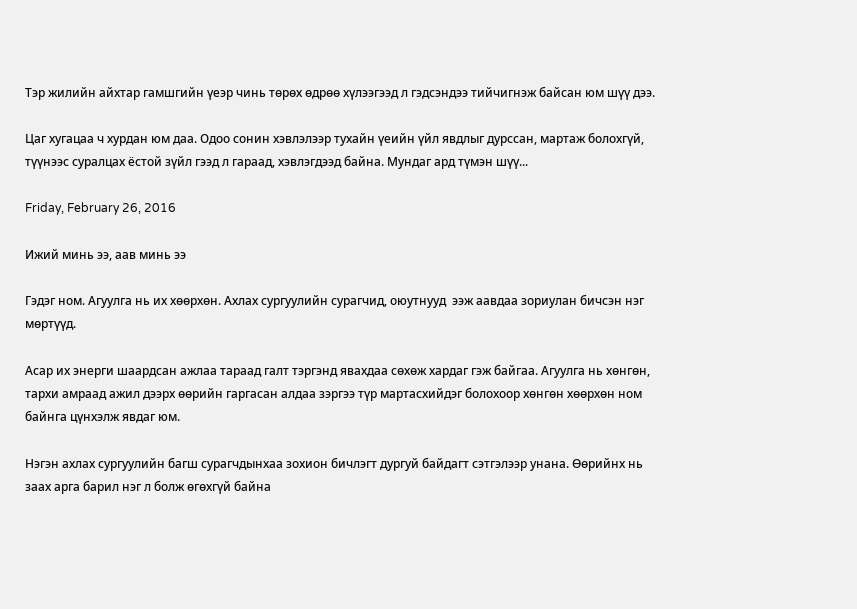Тэр жилийн айхтар гамшгийн үеэр чинь төрөх өдрөө хүлээгээд л гэдсэндээ тийчигнэж байсан юм шүү дээ.

Цаг хугацаа ч хурдан юм даа. Одоо сонин хэвлэлээр тухайн үеийн үйл явдлыг дурссан, мартаж болохгүй, түүнээс суралцах ёстой зүйл гээд л гараад, хэвлэгдээд байна. Мундаг ард түмэн шүү...

Friday, February 26, 2016

Ижий минь ээ, аав минь ээ

Гэдэг ном. Агуулга нь их хөөрхөн. Ахлах сургуулийн сурагчид, оюутнууд  ээж аавдаа зориулан бичсэн нэг мөртүүд.

Асар их энерги шаардсан ажлаа тараад галт тэргэнд явахдаа сөхөж хардаг гэж байгаа. Агуулга нь хөнгөн, тархи амраад ажил дээрх өөрийн гаргасан алдаа зэргээ түр мартасхийдэг болохоор хөнгөн хөөрхөн ном байнга цүнхэлж явдаг юм.

Нэгэн ахлах сургуулийн багш сурагчдынхаа зохион бичлэгт дургуй байдагт сэтгэлээр унана. Өөрийнх нь заах арга барил нэг л болж өгөхгүй байна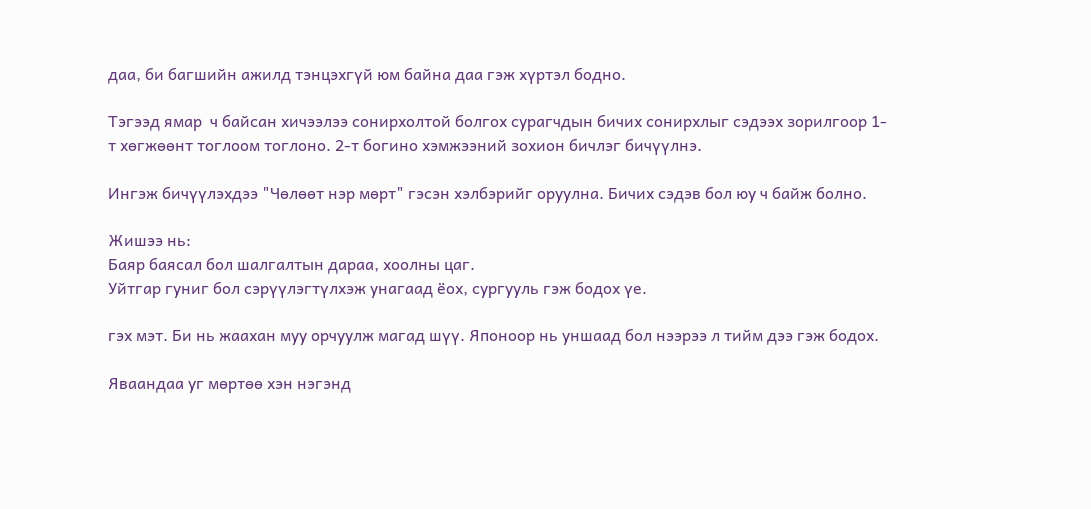даа, би багшийн ажилд тэнцэхгүй юм байна даа гэж хүртэл бодно.

Тэгээд ямар  ч байсан хичээлээ сонирхолтой болгох сурагчдын бичих сонирхлыг сэдээх зорилгоор 1-т хөгжөөнт тоглоом тоглоно. 2-т богино хэмжээний зохион бичлэг бичүүлнэ.

Ингэж бичүүлэхдээ "Чөлөөт нэр мөрт" гэсэн хэлбэрийг оруулна. Бичих сэдэв бол юу ч байж болно.

Жишээ нь:
Баяр баясал бол шалгалтын дараа, хоолны цаг.
Уйтгар гуниг бол сэрүүлэгтүлхэж унагаад ёох, сургууль гэж бодох үе.

гэх мэт. Би нь жаахан муу орчуулж магад шүү. Японоор нь уншаад бол нээрээ л тийм дээ гэж бодох.

Яваандаа уг мөртөө хэн нэгэнд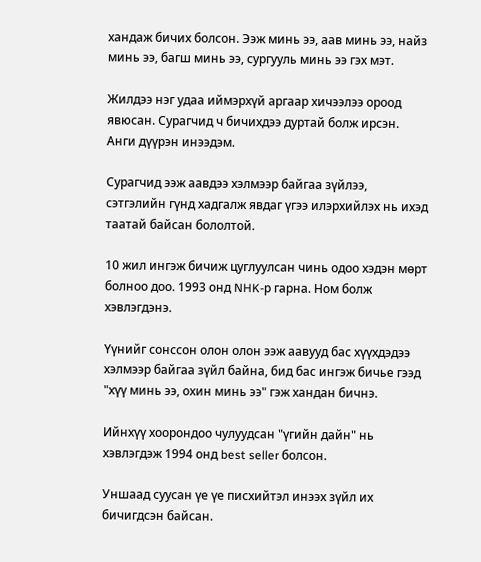хандаж бичих болсон. Ээж минь ээ, аав минь ээ, найз минь ээ, багш минь ээ, сургууль минь ээ гэх мэт.

Жилдээ нэг удаа иймэрхүй аргаар хичээлээ ороод явюсан. Сурагчид ч бичихдээ дуртай болж ирсэн. Анги дүүрэн инээдэм.

Сурагчид ээж аавдээ хэлмээр байгаа зүйлээ, сэтгэлийн гүнд хадгалж явдаг үгээ илэрхийлэх нь ихэд таатай байсан бололтой.

10 жил ингэж бичиж цуглуулсан чинь одоо хэдэн мөрт болноо доо. 1993 онд NHK-р гарна. Ном болж хэвлэгдэнэ.

Үүнийг сонссон олон олон ээж аавууд бас хүүхдэдээ хэлмээр байгаа зүйл байна, бид бас ингэж бичье гээд "хүү минь ээ, охин минь ээ" гэж хандан бичнэ.

Ийнхүү хоорондоо чулуудсан "үгийн дайн" нь хэвлэгдэж 1994 онд best seller болсон.

Уншаад суусан үе үе писхийтэл инээх зүйл их бичигдсэн байсан.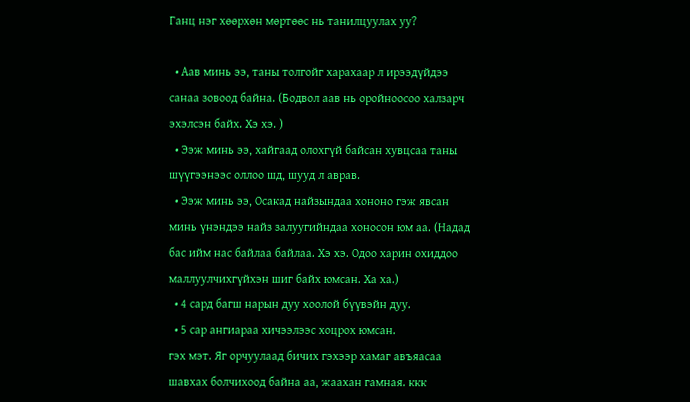Ганц нэг хөөрхөн мөртөөс нь танилцуулах уу?

  • Аав минь ээ, таны толгойг харахаар л ирээдүйдээ санаа зовоод байна. (Бодвол аав нь оройноосоо халзарч эхэлсэн байх. Хэ хэ. )
  • Ээж минь ээ, хайгаад олохгүй байсан хувцсаа таны шүүгээнээс оллоо шд, шууд л аврав.
  • Ээж минь ээ, Осакад найзындаа хононо гэж явсан минь үнэндээ найз залуугийндаа хоносон юм аа. (Надад бас ийм нас байлаа байлаа. Хэ хэ. Одоо харин охиддоо маллуулчихгүйхэн шиг байх юмсан. Ха ха.)
  • 4 сард багш нарын дуу хоолой бүүвэйн дуу.
  • 5 сар ангиараа хичээлээс хоцрох юмсан.
гэх мэт. Яг орчуулаад бичих гэхээр хамаг авъяасаа шавхах болчихоод байна аа, жаахан гамная. ккк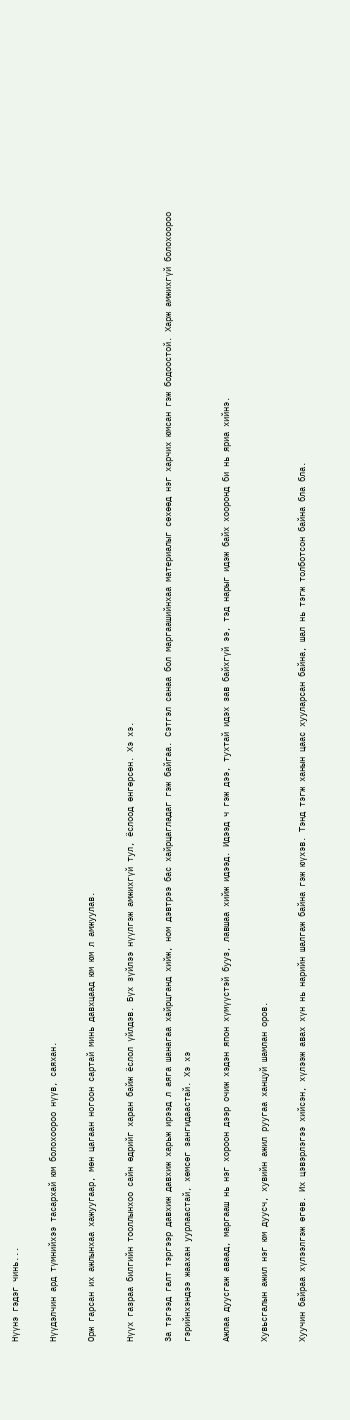Нүүнэ гэдэг чинь...

Нүүдэлчин ард түмнийхээ тасархай юм болохоороо нүүв, саяхан.

Орж гарсан их ажлынхаа хажуугаар, мөн цагаан ногоон сартай минь давхцаад юм юм л амжуулав.

Нүүх газраа билгийн тооллынхоо сайн өдрийг харан байж ёслол үйлдэв. Бүх зүйлээ нүүлгэж амжихгүй тул, ёслоод өнгөрсөн. Хэ хэ.

За тэгээд галт тэргээр давхиж давхиж харьж ирээд л аяга шанагаа хайрцганд хийж, ном дэвтрээ бас хайрцагладаг гэж байгаа. Сэтгэл санаа бол маргаашийнхаа материалыг сөхөөд нэг харчих юмсан гэж бодоостой. Харж амжихгүй болохоороо гэрийнхэндээ жаахан уурлаастай, хөмсөг зангидаастай. Хэ хэ

Ажлаа дуусгаж аваад, маргааш нь нэг хороон дээр очиж хэдэн япон хүмүүстэй бууз, лавшаа хийж идээд. Идээд ч гэж дээ, тухтай идэх зав байхгүй ээ, тэд нарыг идэж байх хооронд би нь яриа хийнэ.

Хувьсгалын ажил нэг юм дуусч, хувийн ажил руугаа ханцуй шамлан оров.

Хуучин байраа хүлээлгэж өгөв. Их цэвэрлэгээ хийсэн, хүлээж авах хүн нь нарийн шалгаж байна гэж юүхэв. Тэнд тэгж ханын цаас хууларсан байна, шал нь тэгж толботсон байна бла бла.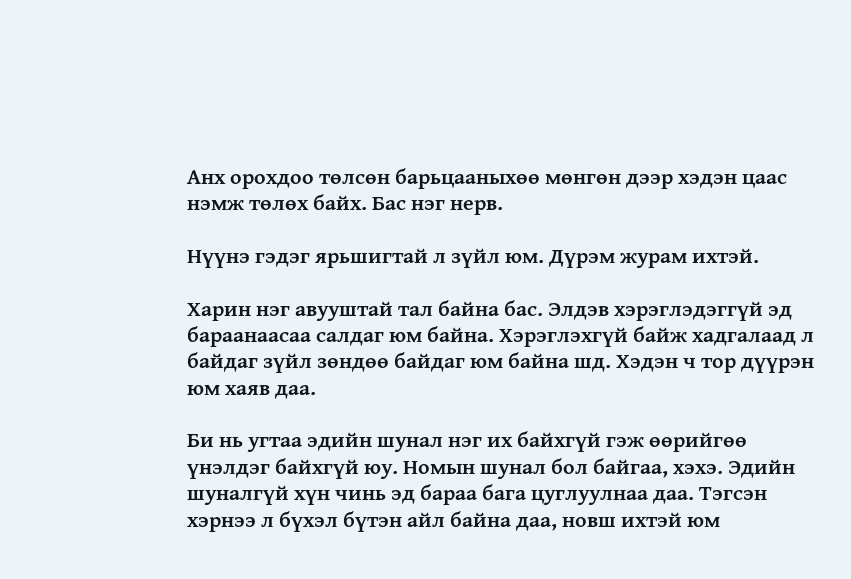Анх орохдоо төлсөн барьцааныхөө мөнгөн дээр хэдэн цаас нэмж төлөх байх. Бас нэг нерв.

Нүүнэ гэдэг ярьшигтай л зүйл юм. Дүрэм журам ихтэй.

Харин нэг авууштай тал байна бас. Элдэв хэрэглэдэггүй эд бараанаасаа салдаг юм байна. Хэрэглэхгүй байж хадгалаад л байдаг зүйл зөндөө байдаг юм байна шд. Хэдэн ч тор дүүрэн юм хаяв даа.

Би нь угтаа эдийн шунал нэг их байхгүй гэж өөрийгөө үнэлдэг байхгүй юу. Номын шунал бол байгаа, хэхэ. Эдийн шуналгүй хүн чинь эд бараа бага цуглуулнаа даа. Тэгсэн хэрнээ л бүхэл бүтэн айл байна даа, новш ихтэй юм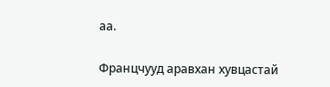аа.

Францчууд аравхан хувцастай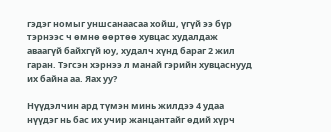гэдэг номыг уншсанаасаа хойш, үгүй ээ бүр тэрнээс ч өмнө өөртөө хувцас худалдаж аваагүй байхгүй юу, худалч хүнд бараг 2 жил гаран. Тэгсэн хэрнээ л манай гэрийн хувцаснууд их байна аа. Яах уу?

Нүүдэлчин ард түмэн минь жилдээ 4 удаа нүүдэг нь бас их учир жанцантайг өдий хүрч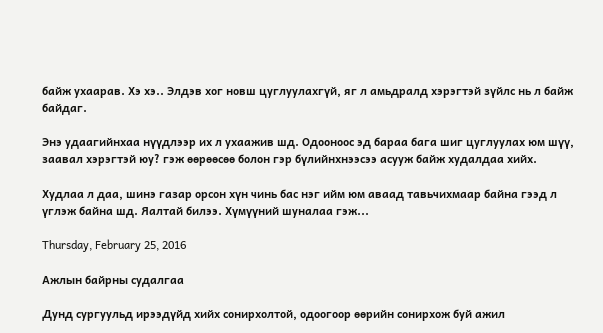байж ухаарав. Хэ хэ.. Элдэв хог новш цуглуулахгүй, яг л амьдралд хэрэгтэй зүйлс нь л байж байдаг.

Энэ удаагийнхаа нүүдлээр их л ухаажив шд. Одооноос эд бараа бага шиг цуглуулах юм шүү, заавал хэрэгтэй юу? гэж өөрөөсөө болон гэр бүлийнхнээсээ асууж байж худалдаа хийх.

Худлаа л даа, шинэ газар орсон хүн чинь бас нэг ийм юм аваад тавьчихмаар байна гээд л үглэж байна шд. Яалтай билээ. Хүмүүний шуналаа гэж...

Thursday, February 25, 2016

Ажлын байрны судалгаа

Дунд сургуульд ирээдүйд хийх сонирхолтой, одоогоор өөрийн сонирхож буй ажил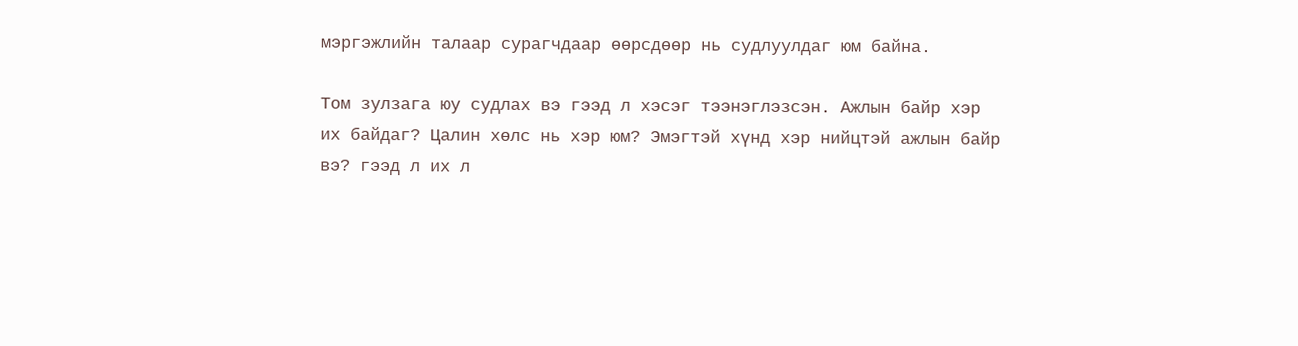мэргэжлийн талаар сурагчдаар өөрсдөөр нь судлуулдаг юм байна.

Том зулзага юу судлах вэ гээд л хэсэг тээнэглэзсэн. Ажлын байр хэр их байдаг? Цалин хөлс нь хэр юм? Эмэгтэй хүнд хэр нийцтэй ажлын байр вэ? гээд л их л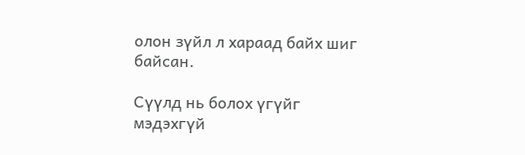олон зүйл л хараад байх шиг байсан.

Сүүлд нь болох үгүйг мэдэхгүй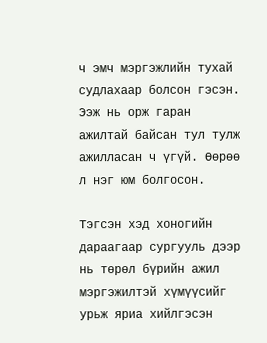ч эмч мэргэжлийн тухай судлахаар болсон гэсэн. Ээж нь орж гаран ажилтай байсан тул тулж ажилласан ч үгүй. Өөрөө л нэг юм болгосон.

Тэгсэн хэд хоногийн дараагаар сургууль дээр нь төрөл бүрийн ажил мэргэжилтэй хүмүүсийг урьж яриа хийлгэсэн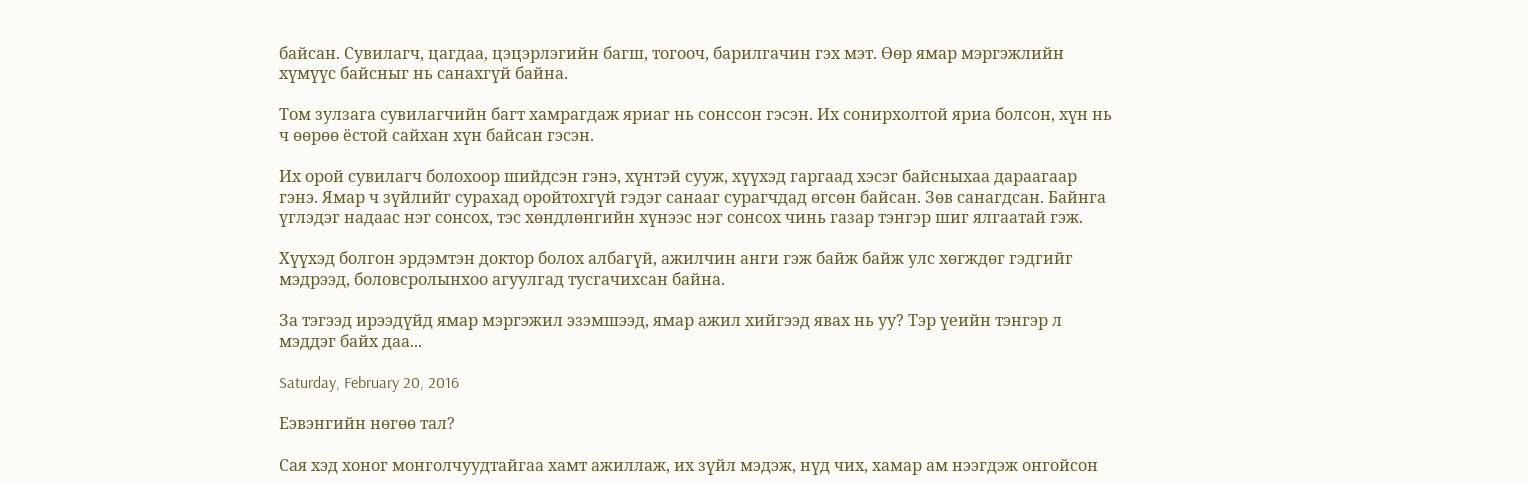байсан. Сувилагч, цагдаа, цэцэрлэгийн багш, тогооч, барилгачин гэх мэт. Өөр ямар мэргэжлийн хүмүүс байсныг нь санахгүй байна.

Том зулзага сувилагчийн багт хамрагдаж яриаг нь сонссон гэсэн. Их сонирхолтой яриа болсон, хүн нь ч өөрөө ёстой сайхан хүн байсан гэсэн.

Их орой сувилагч болохоор шийдсэн гэнэ, хүнтэй сууж, хүүхэд гаргаад хэсэг байсныхаа дараагаар гэнэ. Ямар ч зүйлийг сурахад оройтохгүй гэдэг санааг сурагчдад өгсөн байсан. Зөв санагдсан. Байнга үглэдэг надаас нэг сонсох, тэс хөндлөнгийн хүнээс нэг сонсох чинь газар тэнгэр шиг ялгаатай гэж.

Хүүхэд болгон эрдэмтэн доктор болох албагүй, ажилчин анги гэж байж байж улс хөгждөг гэдгийг мэдрээд, боловсролынхоо агуулгад тусгачихсан байна.

За тэгээд ирээдүйд ямар мэргэжил эзэмшээд, ямар ажил хийгээд явах нь уу? Тэр үеийн тэнгэр л мэддэг байх даа...

Saturday, February 20, 2016

Еэвэнгийн нөгөө тал?

Сая хэд хоног монголчуудтайгаа хамт ажиллаж, их зүйл мэдэж, нүд чих, хамар ам нээгдэж онгойсон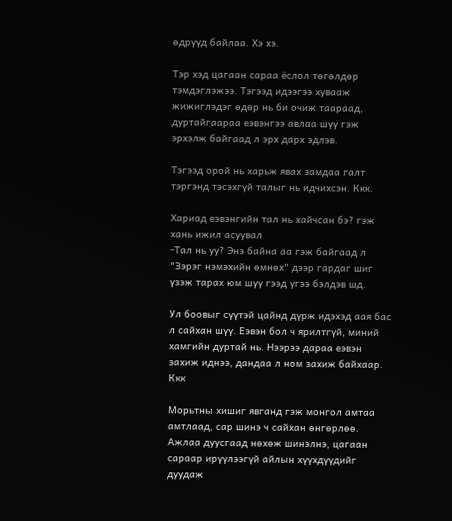өдрүүд байлаа. Хэ хэ.

Тэр хэд цагаан сараа ёслол төгөлдөр тэмдэглэжээ. Тэгээд идээгээ хувааж жижиглэдэг өдөр нь би очиж таараад, дуртайгаараа еэвэнгээ авлаа шүү гэж эрхэлж байгаад л эрх дарх эдлэв.

Тэгээд орой нь харьж явах замдаа галт тэргэнд тэсэхгүй талыг нь идчихсэн. Ккк.

Хариад еэвэнгийн тал нь хайчсан бэ? гэж хань ижил асуувал
-Тал нь уу? Энэ байна аа гэж байгаад л "Зэрэг нэмэхийн өмнөх" дээр гардаг шиг үзэж тарах юм шүү гээд үгээ бэлдэв шд.

Ул боовыг сүүтэй цайнд дүрж идэхэд аая бас л сайхан шүү. Еэвэн бол ч ярилтгүй, миний хамгийн дуртай нь. Нээрээ дараа еэвэн захиж иднээ, дандаа л ном захиж байхаар. Ккк

Морьтны хишиг явганд гэж монгол амтаа амтлаад, сар шинэ ч сайхан өнгөрлөө. Ажлаа дуусгаад нөхөж шинэлнэ, цагаан сараар ирүүлээгүй айлын хүүхдүүдийг дуудаж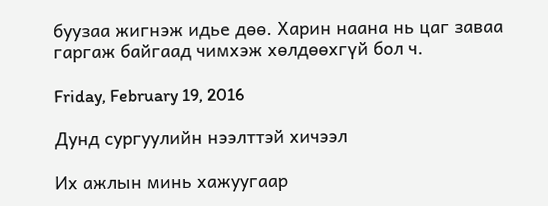буузаа жигнэж идье дөө. Харин наана нь цаг заваа гаргаж байгаад чимхэж хөлдөөхгүй бол ч.

Friday, February 19, 2016

Дунд сургуулийн нээлттэй хичээл

Их ажлын минь хажуугаар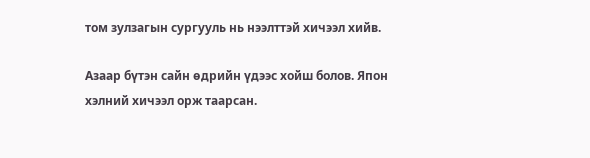том зулзагын сургууль нь нээлттэй хичээл хийв.

Азаар бүтэн сайн өдрийн үдээс хойш болов. Япон хэлний хичээл орж таарсан.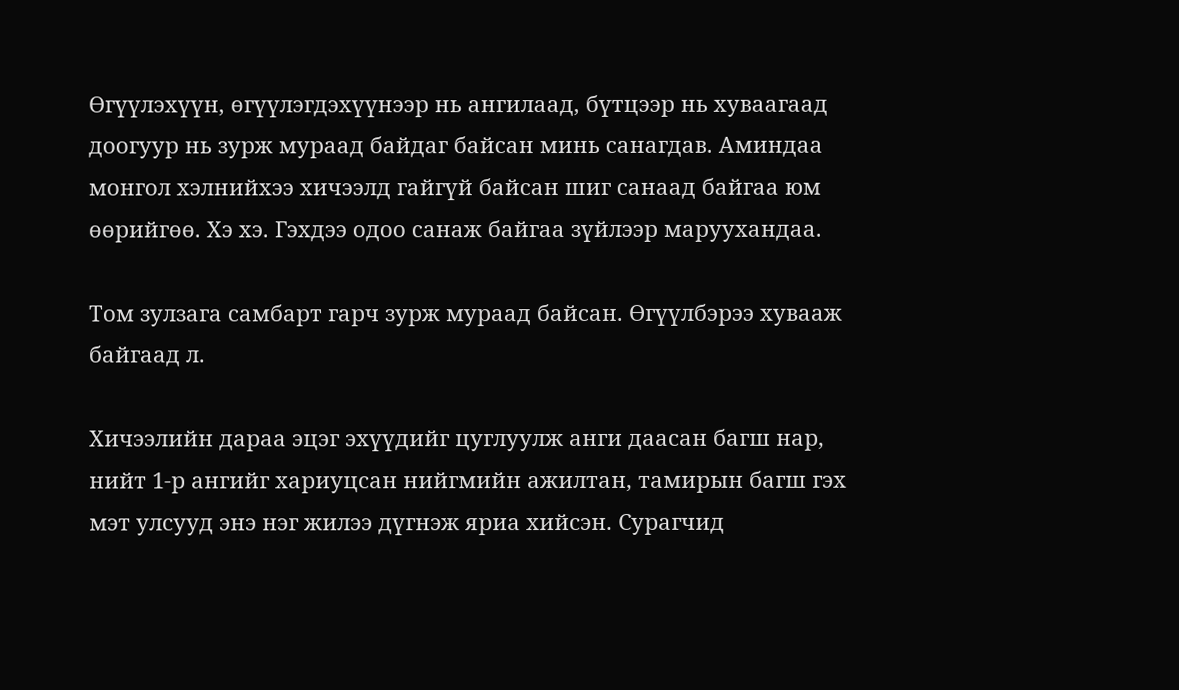Өгүүлэхүүн, өгүүлэгдэхүүнээр нь ангилаад, бүтцээр нь хуваагаад доогуур нь зурж мураад байдаг байсан минь санагдав. Аминдаа монгол хэлнийхээ хичээлд гайгүй байсан шиг санаад байгаа юм өөрийгөө. Хэ хэ. Гэхдээ одоо санаж байгаа зүйлээр маруухандаа.

Том зулзага самбарт гарч зурж мураад байсан. Өгүүлбэрээ хувааж байгаад л.

Хичээлийн дараа эцэг эхүүдийг цуглуулж анги даасан багш нар, нийт 1-р ангийг хариуцсан нийгмийн ажилтан, тамирын багш гэх мэт улсууд энэ нэг жилээ дүгнэж яриа хийсэн. Сурагчид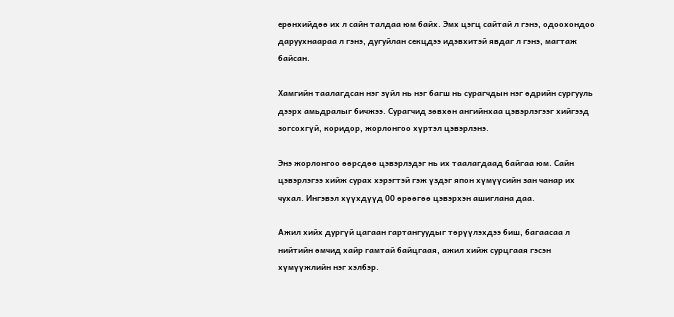ерөнхийдөө их л сайн талдаа юм байх. Эмх цэгц сайтай л гэнэ, одоохондоо даруухнаараа л гэнэ, дугуйлан секцдээ идэвхитэй явдаг л гэнэ, магтаж байсан.

Хамгийн таалагдсан нэг зүйл нь нэг багш нь сурагчдын нэг өдрийн сургууль дээрх амьдралыг бичжээ. Сурагчид зөвхөн ангийнхаа цэвэрлэгээг хийгээд зогсохгүй, коридор, жорлонгоо хүртэл цэвэрлэнэ.

Энэ жорлонгоо өөрсдөө цэвэрлэдэг нь их таалагдаад байгаа юм. Сайн цэвэрлэгээ хийж сурах хэрэгтэй гэж үздэг япон хүмүүсийн зан чанар их чухал. Ингэвэл хүүхдүүд 00 өрөөгөө цэвэрхэн ашиглана даа.

Ажил хийх дургүй цагаан гартангуудыг төрүүлэхдээ биш, багаасаа л нийтийн өмчид хайр гамтай байцгаая, ажил хийж сурцгаая гэсэн хүмүүжлийн нэг хэлбэр.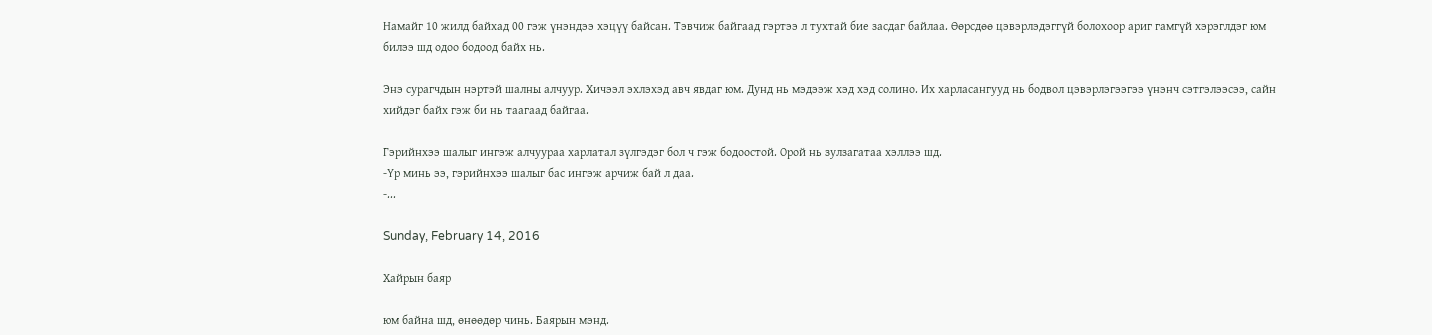Намайг 10 жилд байхад 00 гэж үнэндээ хэцүү байсан. Тэвчиж байгаад гэртээ л тухтай бие засдаг байлаа. Өөрсдөө цэвэрлэдэггүй болохоор ариг гамгүй хэрэглдэг юм билээ шд одоо бодоод байх нь.

Энэ сурагчдын нэртэй шалны алчуур. Хичээл эхлэхэд авч явдаг юм. Дунд нь мэдээж хэд хэд солино. Их харласангууд нь бодвол цэвэрлэгээгээ үнэнч сэтгэлээсээ, сайн хийдэг байх гэж би нь таагаад байгаа.

Гэрийнхээ шалыг ингэж алчуураа харлатал зүлгэдэг бол ч гэж бодоостой. Орой нь зулзагатаа хэллээ шд.
-Үр минь ээ, гэрийнхээ шалыг бас ингэж арчиж бай л даа.
-...

Sunday, February 14, 2016

Хайрын баяр

юм байна шд, өнөөдөр чинь. Баярын мэнд.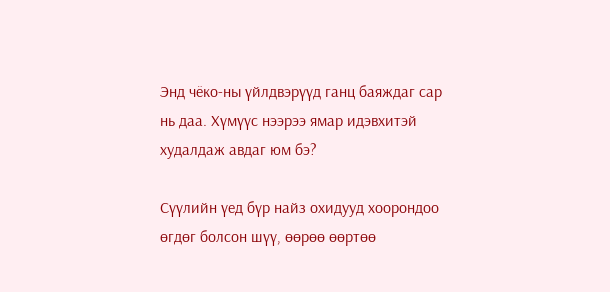Энд чёко-ны үйлдвэрүүд ганц баяждаг сар нь даа. Хүмүүс нээрээ ямар идэвхитэй худалдаж авдаг юм бэ?

Сүүлийн үед бүр найз охидууд хоорондоо өгдөг болсон шүү, өөрөө өөртөө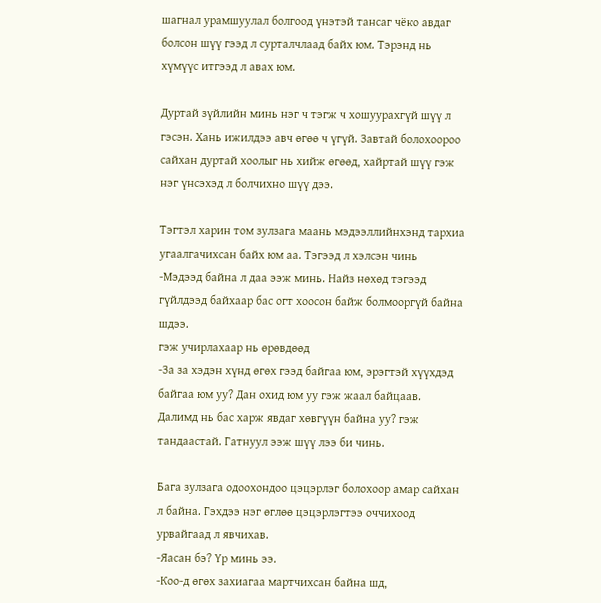шагнал урамшуулал болгоод үнэтэй тансаг чёко авдаг болсон шүү гээд л сурталчлаад байх юм. Тэрэнд нь хүмүүс итгээд л авах юм.

Дуртай зүйлийн минь нэг ч тэгж ч хошуурахгүй шүү л гэсэн. Хань ижилдээ авч өгөө ч үгүй. Завтай болохоороо сайхан дуртай хоолыг нь хийж өгөөд, хайртай шүү гэж нэг үнсэхэд л болчихно шүү дээ.

Тэгтэл харин том зулзага маань мэдээллийнхэнд тархиа угаалгачихсан байх юм аа. Тэгээд л хэлсэн чинь
-Мэдээд байна л даа ээж минь. Найз нөхөд тэгээд гүйлдээд байхаар бас огт хоосон байж болмооргүй байна шдээ.
гэж учирлахаар нь өрөвдөөд
-За за хэдэн хүнд өгөх гээд байгаа юм, эрэгтэй хүүхдэд байгаа юм уу? Дан охид юм уу гэж жаал байцаав. Далимд нь бас харж явдаг хөвгүүн байна уу? гэж тандаастай. Гатнуул ээж шүү лээ би чинь.

Бага зулзага одоохондоо цэцэрлэг болохоор амар сайхан л байна. Гэхдээ нэг өглөө цэцэрлэгтээ оччихоод урвайгаад л явчихав.
-Яасан бэ? Үр минь ээ.
-Коо-д өгөх захиагаа мартчихсан байна шд,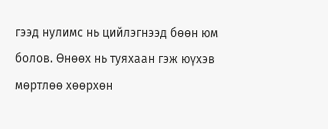гээд нулимс нь цийлэгнээд бөөн юм болов. Өнөөх нь туяхаан гэж юүхэв мөртлөө хөөрхөн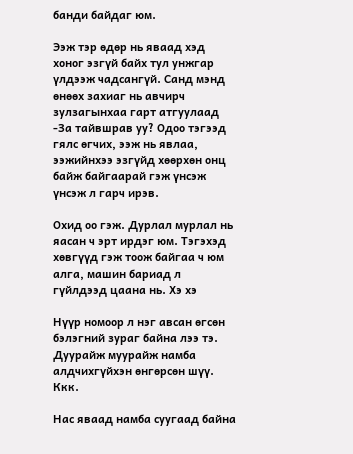банди байдаг юм.

Ээж тэр өдөр нь яваад хэд хоног эзгүй байх тул унжгар үлдээж чадсангүй. Санд мэнд өнөөх захиаг нь авчирч зулзагынхаа гарт атгуулаад
-За тайвшрав уу? Одоо тэгээд гялс өгчих, ээж нь явлаа, ээжийнхээ эзгүйд хөөрхөн онц байж байгаарай гэж үнсэж үнсэж л гарч ирэв.

Охид оо гэж. Дурлал мурлал нь яасан ч эрт ирдэг юм. Тэгэхэд хөвгүүд гэж тоож байгаа ч юм алга, машин бариад л гүйлдээд цаана нь. Хэ хэ

Нүүр номоор л нэг авсан өгсөн бэлэгний зураг байна лээ тэ. Дуурайж муурайж намба алдчихгүйхэн өнгөрсөн шүү. Ккк.

Нас яваад намба суугаад байна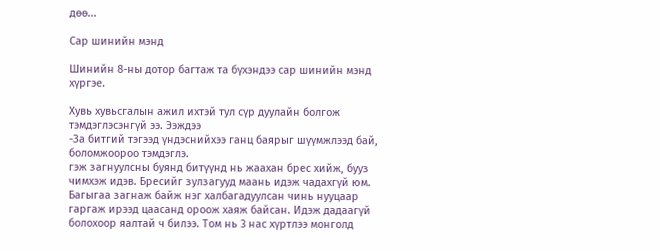дөө...

Сар шинийн мэнд

Шинийн 8-ны дотор багтаж та бүхэндээ сар шинийн мэнд хүргэе.

Хувь хувьсгалын ажил ихтэй тул сүр дуулайн болгож тэмдэглэсэнгүй ээ. Ээждээ
-За битгий тэгээд үндэснийхээ ганц баярыг шүүмжлээд бай, боломжоороо тэмдэглэ.
гэж загнуулсны буянд битүүнд нь жаахан брес хийж, бууз чимхэж идэв. Бресийг зулзагууд маань идэж чадахгүй юм. Багыгаа загнаж байж нэг халбагадуулсан чинь нууцаар гаргаж ирээд цаасанд ороож хаяж байсан. Идэж дадаагүй болохоор яалтай ч билээ. Том нь 3 нас хүртлээ монголд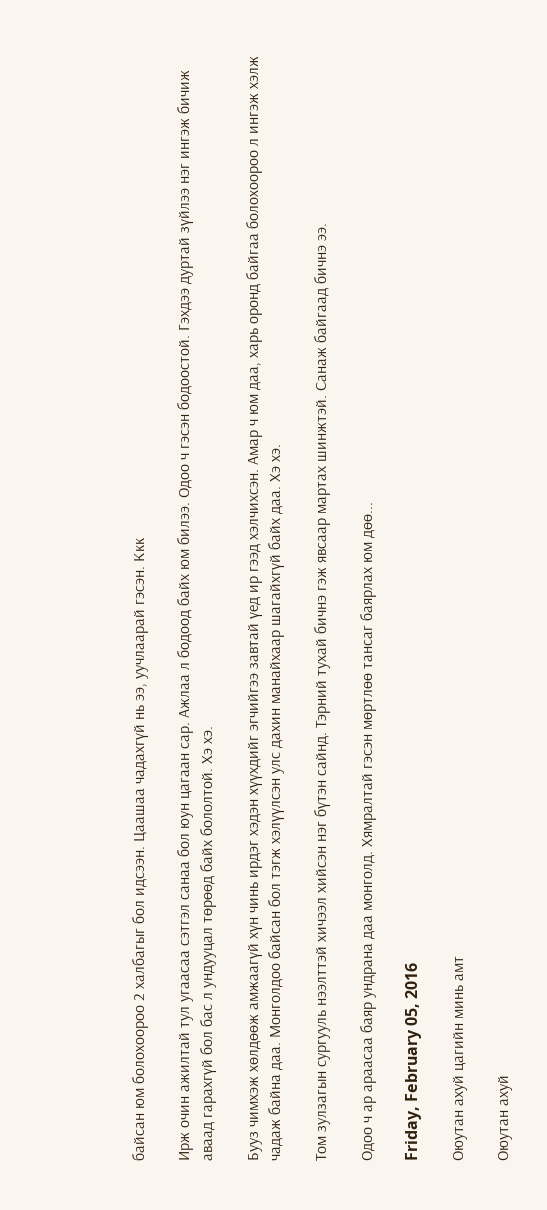байсан юм болохоороо 2 халбагыг бол идсээн. Цаашаа чадахгүй нь ээ, уучлаарай гэсэн. Ккк

Ирж очин ажилтай тул угаасаа сэтгэл санаа бол юун цагаан сар. Ажлаа л бодоод байх юм билээ. Одоо ч гэсэн бодоостой. Гэхдээ дуртай зүйлээ нэг ингэж бичиж аваад гарахгүй бол бас л ундууцал төрөөд байх бололтой. Хэ хэ.

Бууз чимхэж хөлдөөж амжаагүй хүн чинь ирдэг хэдэн хүүхдийг эгчийгээ завтай үед ир гээд хэлчихсэн. Амар ч юм даа, харь оронд байгаа болохоороо л ингэж хэлж чадаж байна даа. Монголдоо байсан бол тэгж хэлүүлсэн улс дахин манайхаар шагайхгүй байх даа. Хэ хэ.

Том зулзагын сургууль нээлттэй хичээл хийсэн нэг бүтэн сайнд. Тэрний тухай бичнэ гэж явсаар мартах шинжтэй. Санаж байгаад бичнэ ээ.

Одоо ч ар араасаа баяр ундрана даа монголд. Хямралтай гэсэн мөртлөө тансаг баярлах юм дөө...

Friday, February 05, 2016

Оюутан ахуй цагийн минь амт

Оюутан ахуй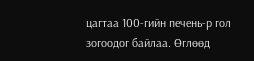цагтаа 100-гийн печень-р гол зогоодог байлаа. Өглөөд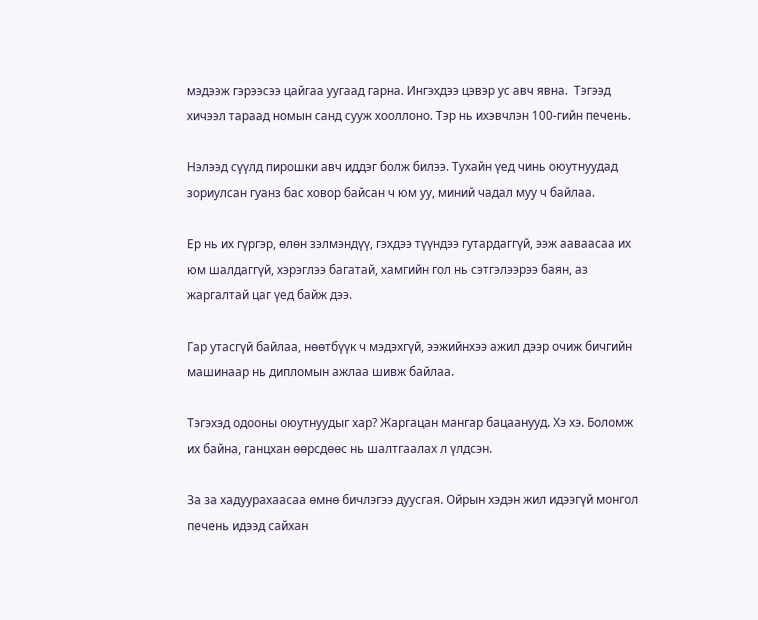мэдээж гэрээсээ цайгаа уугаад гарна. Ингэхдээ цэвэр ус авч явна.  Тэгээд хичээл тараад номын санд сууж хооллоно. Тэр нь ихэвчлэн 100-гийн печень.

Нэлээд сүүлд пирошки авч иддэг болж билээ. Тухайн үед чинь оюутнуудад зориулсан гуанз бас ховор байсан ч юм уу, миний чадал муу ч байлаа.

Ер нь их гүргэр, өлөн зэлмэндүү, гэхдээ түүндээ гутардаггүй, ээж ааваасаа их юм шалдаггүй, хэрэглээ багатай, хамгийн гол нь сэтгэлээрээ баян, аз жаргалтай цаг үед байж дээ.

Гар утасгүй байлаа, нөөтбүүк ч мэдэхгүй, ээжийнхээ ажил дээр очиж бичгийн машинаар нь дипломын ажлаа шивж байлаа.

Тэгэхэд одооны оюутнуудыг хар? Жаргацан мангар бацаанууд. Хэ хэ. Боломж их байна, ганцхан өөрсдөөс нь шалтгаалах л үлдсэн.

За за хадуурахаасаа өмнө бичлэгээ дуусгая. Ойрын хэдэн жил идээгүй монгол печень идээд сайхан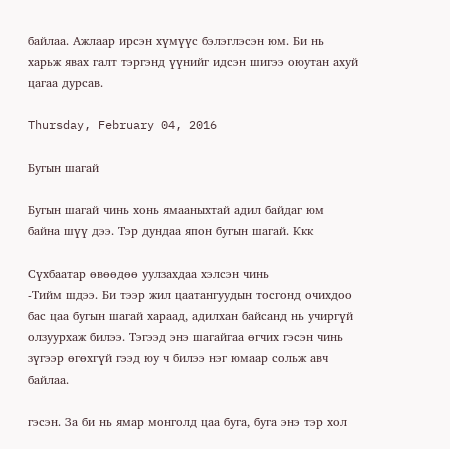байлаа. Ажлаар ирсэн хүмүүс бэлэглэсэн юм. Би нь харьж явах галт тэргэнд үүнийг идсэн шигээ оюутан ахуй цагаа дурсав.

Thursday, February 04, 2016

Бугын шагай

Бугын шагай чинь хонь ямааныхтай адил байдаг юм байна шүү дээ. Тэр дундаа япон бугын шагай. Ккк

Сүхбаатар өвөөдөө уулзахдаа хэлсэн чинь
-Тийм шдээ. Би тээр жил цаатангуудын тосгонд очихдоо бас цаа бугын шагай хараад, адилхан байсанд нь учиргүй олзуурхаж билээ. Тэгээд энэ шагайгаа өгчих гэсэн чинь зүгээр өгөхгүй гээд юу ч билээ нэг юмаар сольж авч байлаа.

гэсэн. За би нь ямар монголд цаа буга, буга энэ тэр хол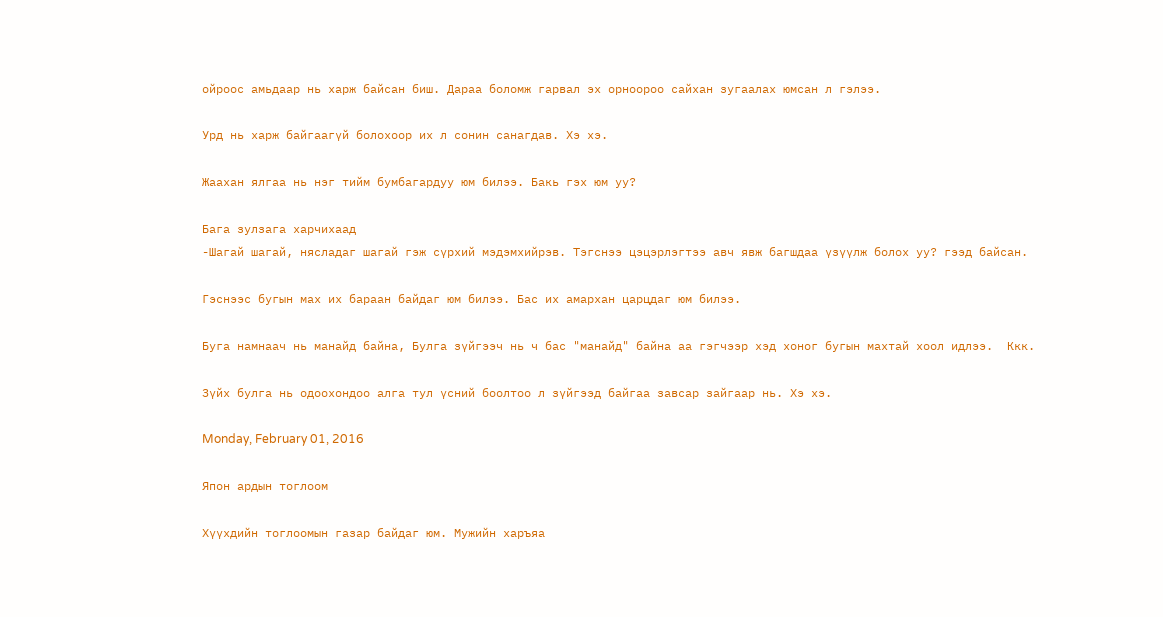ойроос амьдаар нь харж байсан биш. Дараа боломж гарвал эх орноороо сайхан зугаалах юмсан л гэлээ.

Урд нь харж байгаагүй болохоор их л сонин санагдав. Хэ хэ.

Жаахан ялгаа нь нэг тийм бумбагардуу юм билээ. Бакь гэх юм уу?

Бага зулзага харчихаад
-Шагай шагай, нясладаг шагай гэж сүрхий мэдэмхийрэв. Тэгснээ цэцэрлэгтээ авч явж багшдаа үзүүлж болох уу? гээд байсан.

Гэснээс бугын мах их бараан байдаг юм билээ. Бас их амархан царцдаг юм билээ.

Буга намнаач нь манайд байна, Булга зүйгээч нь ч бас "манайд" байна аа гэгчээр хэд хоног бугын махтай хоол идлээ.  Ккк.

Зүйх булга нь одоохондоо алга тул үсний боолтоо л зүйгээд байгаа завсар зайгаар нь. Хэ хэ.

Monday, February 01, 2016

Япон ардын тоглоом

Хүүхдийн тоглоомын газар байдаг юм. Мужийн харъяа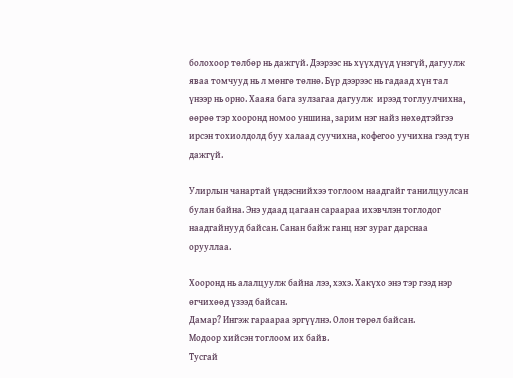болохоор төлбөр нь дажгүй. Дээрээс нь хүүхдүүд үнэгүй, дагуулж яваа томчууд нь л мөнгө төлнө. Бүр дээрээс нь гадаад хүн тал үнээр нь орно. Хааяа бага зулзагаа дагуулж  ирээд тоглуулчихна, өөрөө тэр хооронд номоо уншина, зарим нэг найз нөхөдтэйгээ ирсэн тохиолдолд буу халаад суучихна, кофегоо уучихна гээд тун дажгүй.

Улирлын чанартай үндэснийхээ тоглоом наадгайг танилцуулсан булан байна. Энэ удаад цагаан сараараа ихэвчлэн тоглодог наадгайнууд байсан. Санан байж ганц нэг зураг дарснаа орууллаа.

Хооронд нь алалцуулж байна лээ, хэхэ. Хакүхо энэ тэр гээд нэр өгчихөөд үзээд байсан.
Дамар? Ингэж гараараа эргүүлнэ. Олон төрөл байсан.
Модоор хийсэн тоглоом их байв.
Тусгай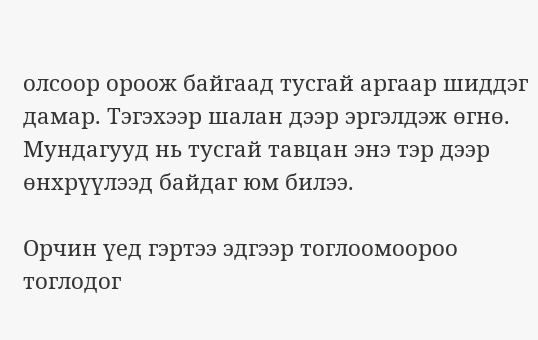олсоор ороож байгаад тусгай аргаар шиддэг дамар. Тэгэхээр шалан дээр эргэлдэж өгнө. Мундагууд нь тусгай тавцан энэ тэр дээр өнхрүүлээд байдаг юм билээ.

Орчин үед гэртээ эдгээр тоглоомоороо тоглодог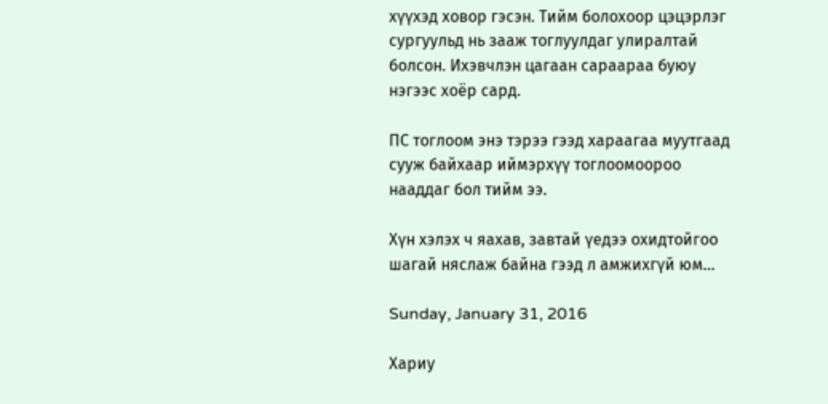хүүхэд ховор гэсэн. Тийм болохоор цэцэрлэг сургуульд нь зааж тоглуулдаг улиралтай болсон. Ихэвчлэн цагаан сараараа буюу нэгээс хоёр сард.

ПС тоглоом энэ тэрээ гээд хараагаа муутгаад сууж байхаар иймэрхүү тоглоомоороо нааддаг бол тийм ээ.

Хүн хэлэх ч яахав, завтай үедээ охидтойгоо шагай няслаж байна гээд л амжихгүй юм...

Sunday, January 31, 2016

Хариу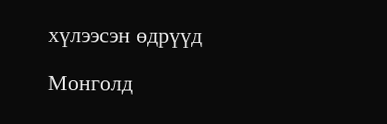хүлээсэн өдрүүд

Монголд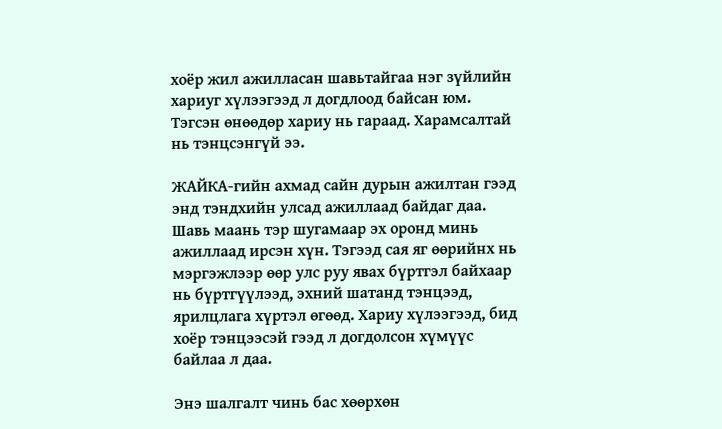хоёр жил ажилласан шавьтайгаа нэг зүйлийн хариуг хүлээгээд л догдлоод байсан юм. Тэгсэн өнөөдөр хариу нь гараад. Харамсалтай нь тэнцсэнгүй ээ.

ЖАЙКА-гийн ахмад сайн дурын ажилтан гээд энд тэндхийн улсад ажиллаад байдаг даа. Шавь маань тэр шугамаар эх оронд минь ажиллаад ирсэн хүн. Тэгээд сая яг өөрийнх нь мэргэжлээр өөр улс руу явах бүртгэл байхаар нь бүртгүүлээд, эхний шатанд тэнцээд, ярилцлага хүртэл өгөөд. Хариу хүлээгээд, бид хоёр тэнцээсэй гээд л догдолсон хүмүүс байлаа л даа.

Энэ шалгалт чинь бас хөөрхөн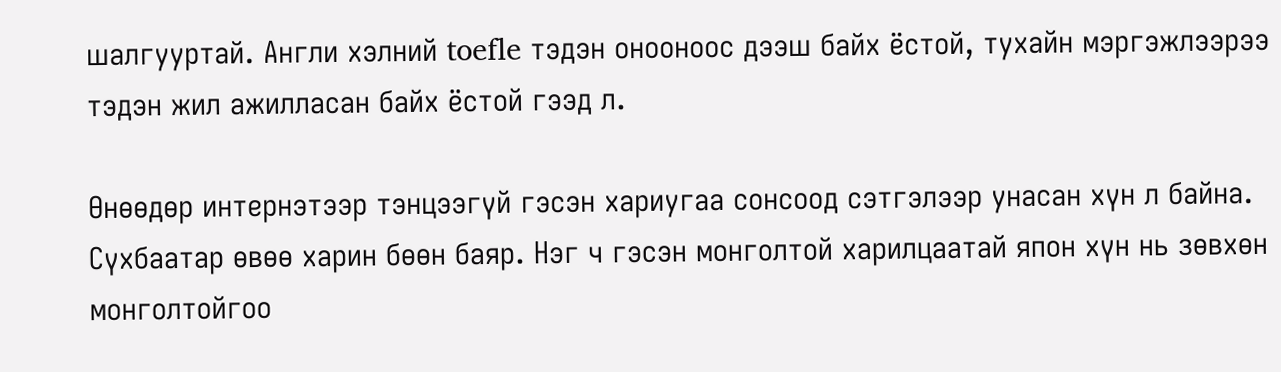шалгууртай. Англи хэлний toefle тэдэн онооноос дээш байх ёстой, тухайн мэргэжлээрээ тэдэн жил ажилласан байх ёстой гээд л.

Өнөөдөр интернэтээр тэнцээгүй гэсэн хариугаа сонсоод сэтгэлээр унасан хүн л байна. Сүхбаатар өвөө харин бөөн баяр. Нэг ч гэсэн монголтой харилцаатай япон хүн нь зөвхөн монголтойгоо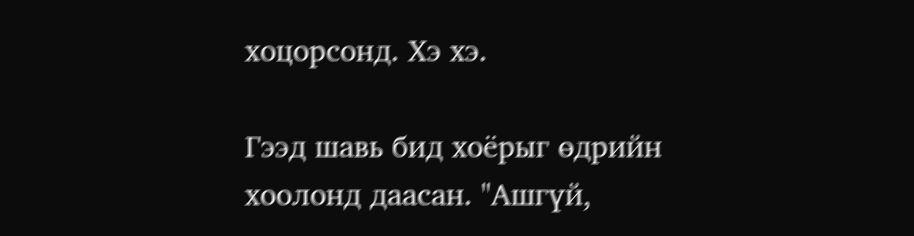хоцорсонд. Хэ хэ.

Гээд шавь бид хоёрыг өдрийн хоолонд даасан. "Ашгүй,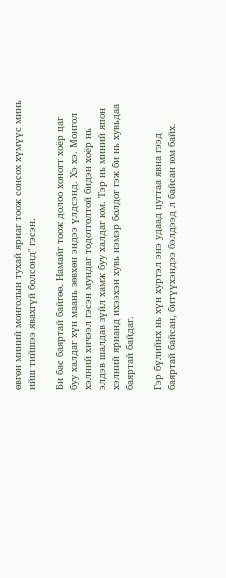өвгөн миний монголын тухай яриаг тоож сонсох хүмүүс минь ийш тийшээ явахгүй болсонд" гэсэн.

Би бас баяртай байгөө. Намайг тоож долоо хоногт хоёр цаг буу халдаг хүн маань зөвхөн эндээ үлдсэнд. Хэ хэ. Монгол хэлний хичээл гэсэн мундаг тодотголтой бидэн хоёр нь элдэв шалдав зүйл хамж буу халдаг юм. Тэр нь миний япон хэлний ярианд ихээхэн хувь нэмэр болдог гэж би нь хувьдаа баяртай байдаг.

Гэр бүлийнх нь хүн хуртэл энэ удаад цугтаа явна гээд баяртай байсан, битүүхэндээ бэлдээд л байсан юм байх.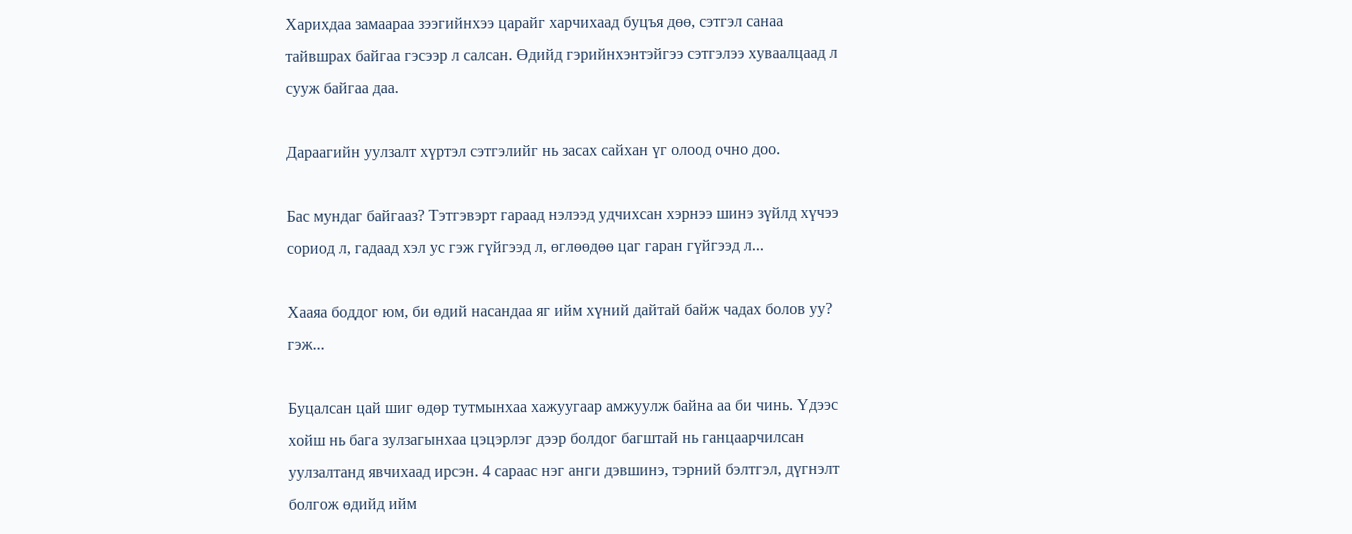Харихдаа замаараа зээгийнхээ царайг харчихаад буцъя дөө, сэтгэл санаа тайвшрах байгаа гэсээр л салсан. Өдийд гэрийнхэнтэйгээ сэтгэлээ хуваалцаад л сууж байгаа даа.

Дараагийн уулзалт хүртэл сэтгэлийг нь засах сайхан үг олоод очно доо.

Бас мундаг байгааз? Тэтгэвэрт гараад нэлээд удчихсан хэрнээ шинэ зүйлд хүчээ сориод л, гадаад хэл ус гэж гүйгээд л, өглөөдөө цаг гаран гүйгээд л...

Хааяа боддог юм, би өдий насандаа яг ийм хүний дайтай байж чадах болов уу? гэж...

Буцалсан цай шиг өдөр тутмынхаа хажуугаар амжуулж байна аа би чинь. Үдээс хойш нь бага зулзагынхаа цэцэрлэг дээр болдог багштай нь ганцаарчилсан уулзалтанд явчихаад ирсэн. 4 сараас нэг анги дэвшинэ, тэрний бэлтгэл, дүгнэлт болгож өдийд ийм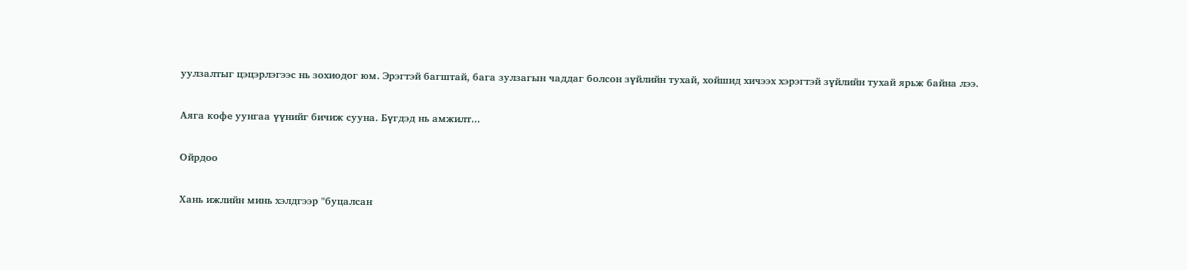уулзалтыг цэцэрлэгээс нь зохиодог юм. Эрэгтэй багштай, бага зулзагын чаддаг болсон зүйлийн тухай, хойшид хичээх хэрэгтэй зүйлийн тухай ярьж байна лээ.

Аяга кофе уунгаа үүнийг бичиж сууна. Бүгдэд нь амжилт...

Ойрдоо

Хань ижлийн минь хэлдгээр "буцалсан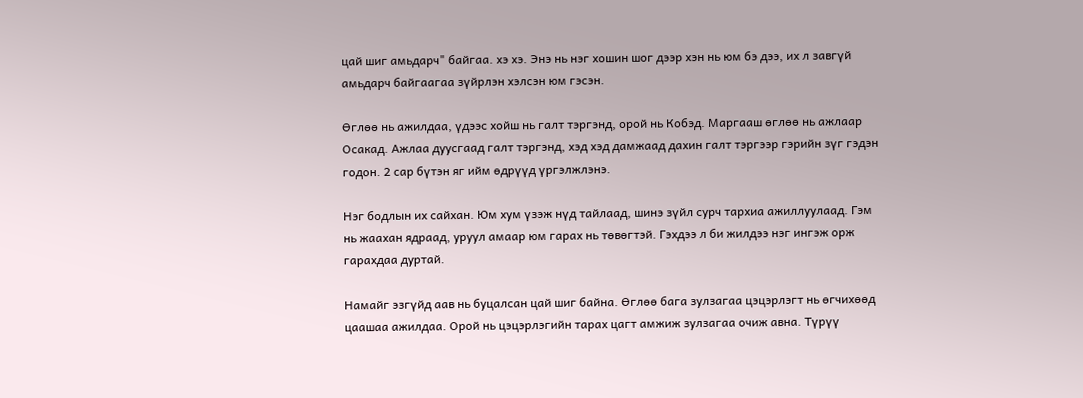цай шиг амьдарч" байгаа. хэ хэ. Энэ нь нэг хошин шог дээр хэн нь юм бэ дээ, их л завгүй амьдарч байгаагаа зүйрлэн хэлсэн юм гэсэн.

Өглөө нь ажилдаа, үдээс хойш нь галт тэргэнд, орой нь Кобэд. Маргааш өглөө нь ажлаар Осакад. Ажлаа дуусгаад галт тэргэнд, хэд хэд дамжаад дахин галт тэргээр гэрийн зүг гэдэн годон. 2 сар бүтэн яг ийм өдрүүд үргэлжлэнэ.

Нэг бодлын их сайхан. Юм хум үзэж нүд тайлаад, шинэ зүйл сурч тархиа ажиллуулаад. Гэм нь жаахан ядраад, уруул амаар юм гарах нь төвөгтэй. Гэхдээ л би жилдээ нэг ингэж орж гарахдаа дуртай.

Намайг эзгүйд аав нь буцалсан цай шиг байна. Өглөө бага зулзагаа цэцэрлэгт нь өгчихөөд цаашаа ажилдаа. Орой нь цэцэрлэгийн тарах цагт амжиж зулзагаа очиж авна. Түрүү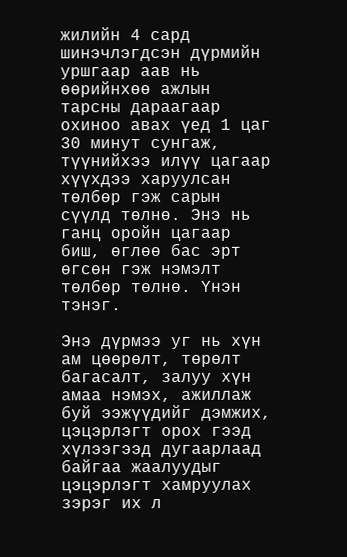жилийн 4 сард шинэчлэгдсэн дүрмийн уршгаар аав нь өөрийнхөө ажлын тарсны дараагаар охиноо авах үед 1 цаг 30 минут сунгаж, түүнийхээ илүү цагаар хүүхдээ харуулсан төлбөр гэж сарын сүүлд төлнө. Энэ нь ганц оройн цагаар биш, өглөө бас эрт өгсөн гэж нэмэлт төлбөр төлнө. Үнэн тэнэг.

Энэ дүрмээ уг нь хүн ам цөөрөлт, төрөлт багасалт, залуу хүн амаа нэмэх, ажиллаж буй ээжүүдийг дэмжих, цэцэрлэгт орох гээд хүлээгээд дугаарлаад байгаа жаалуудыг цэцэрлэгт хамруулах зэрэг их л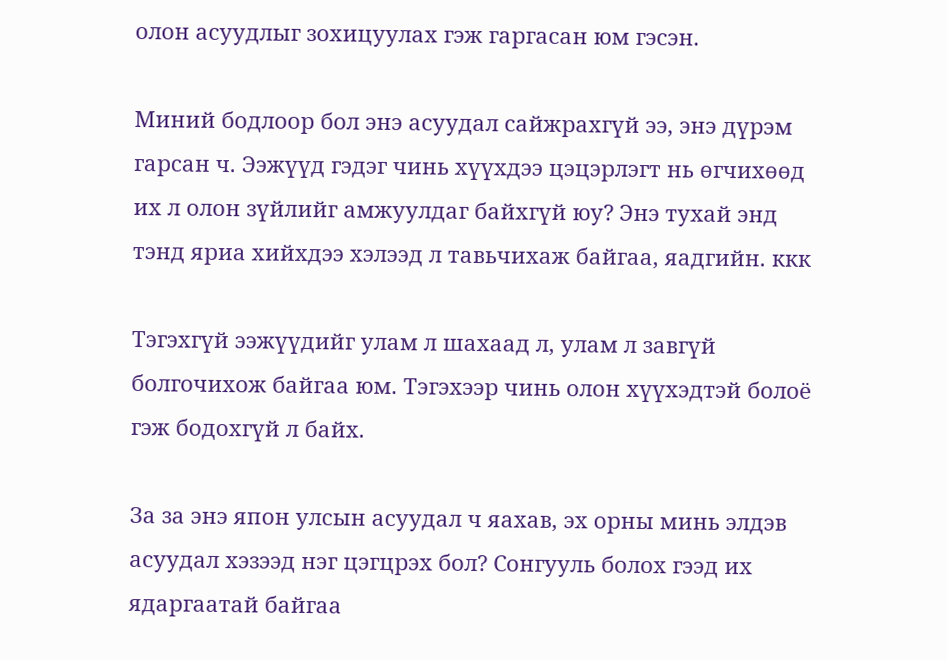олон асуудлыг зохицуулах гэж гаргасан юм гэсэн.

Миний бодлоор бол энэ асуудал сайжрахгүй ээ, энэ дүрэм гарсан ч. Ээжүүд гэдэг чинь хүүхдээ цэцэрлэгт нь өгчихөөд их л олон зүйлийг амжуулдаг байхгүй юу? Энэ тухай энд тэнд яриа хийхдээ хэлээд л тавьчихаж байгаа, яадгийн. ккк

Тэгэхгүй ээжүүдийг улам л шахаад л, улам л завгүй болгочихож байгаа юм. Тэгэхээр чинь олон хүүхэдтэй болоё гэж бодохгүй л байх.

За за энэ япон улсын асуудал ч яахав, эх орны минь элдэв асуудал хэзээд нэг цэгцрэх бол? Сонгууль болох гээд их ядаргаатай байгаа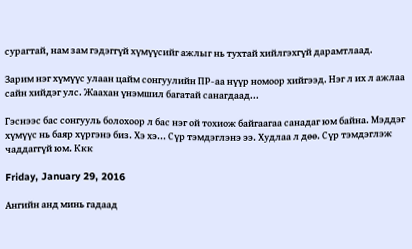сурагтай, нам зам гэдэггүй хүмүүсийг ажлыг нь тухтай хийлгэхгүй дарамтлаад.

Зарим нэг хүмүүс улаан цайм сонгуулийн ПР-аа нүүр номоор хийгээд. Нэг л их л ажлаа сайн хийдэг улс. Жаахан үнэмшил багатай санагдаад...

Гэснээс бас сонгууль болохоор л бас нэг ой тохиож байгаагаа санадаг юм байна. Мэддэг хүмүүс нь баяр хүргэнэ биз. Хэ хэ... Сүр тэмдэглэнэ ээ. Худлаа л дөө. Сүр тэмдэглэж чаддаггүй юм. Ккк

Friday, January 29, 2016

Ангийн анд минь гадаад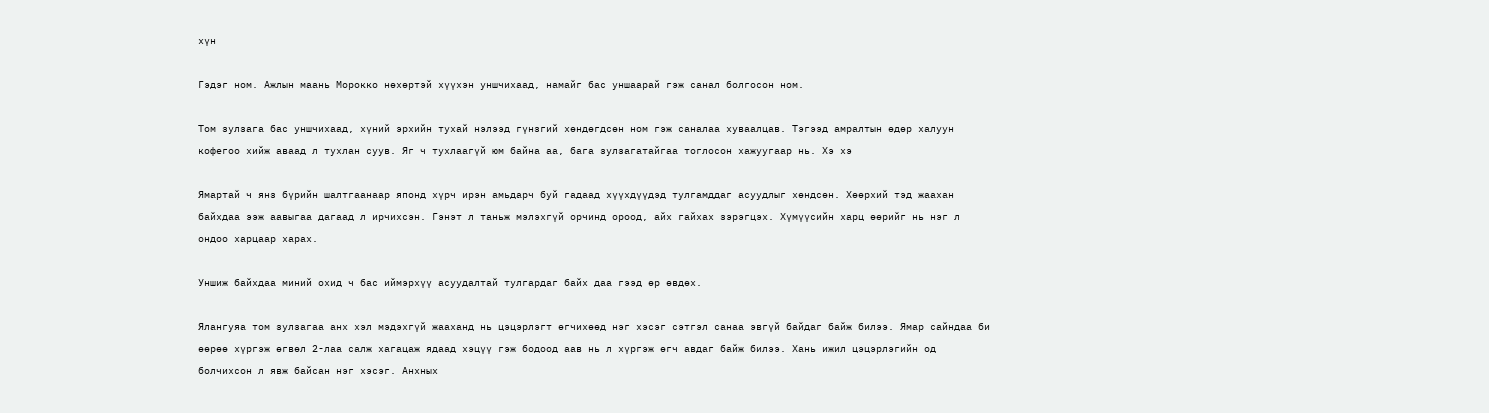хүн

Гэдэг ном. Ажлын маань Морокко нөхөртэй хүүхэн уншчихаад, намайг бас уншаарай гэж санал болгосон ном.

Том зулзага бас уншчихаад, хүний эрхийн тухай нэлээд гүнзгий хөндөгдсөн ном гэж саналаа хуваалцав. Тэгээд амралтын өдөр халуун кофегоо хийж аваад л тухлан суув. Яг ч тухлаагүй юм байна аа, бага зулзагатайгаа тоглосон хажуугаар нь. Хэ хэ

Ямартай ч янз бүрийн шалтгаанаар японд хүрч ирэн амьдарч буй гадаад хүүхдүүдэд тулгамддаг асуудлыг хөндсөн. Хөөрхий тэд жаахан байхдаа ээж аавыгаа дагаад л ирчихсэн. Гэнэт л таньж мэлэхгүй орчинд ороод, айх гайхах зэрэгцэх. Хүмүүсийн харц өөрийг нь нэг л ондоо харцаар харах.

Уншиж байхдаа миний охид ч бас иймэрхүү асуудалтай тулгардаг байх даа гээд өр өвдөх.

Ялангуяа том зулзагаа анх хэл мэдэхгүй жааханд нь цэцэрлэгт өгчихөөд нэг хэсэг сэтгэл санаа эвгүй байдаг байж билээ. Ямар сайндаа би өөрөө хүргэж өгвөл 2-лаа салж хагацаж ядаад хэцүү гэж бодоод аав нь л хүргэж өгч авдаг байж билээ. Хань ижил цэцэрлэгийн од болчихсон л явж байсан нэг хэсэг. Анхных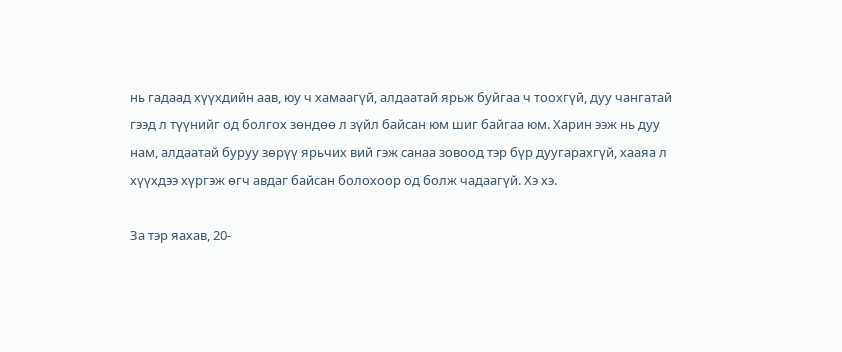нь гадаад хүүхдийн аав, юу ч хамаагүй, алдаатай ярьж буйгаа ч тоохгүй, дуу чангатай гээд л түүнийг од болгох зөндөө л зүйл байсан юм шиг байгаа юм. Харин ээж нь дуу нам, алдаатай буруу зөрүү ярьчих вий гэж санаа зовоод тэр бүр дуугарахгүй, хааяа л хүүхдээ хүргэж өгч авдаг байсан болохоор од болж чадаагүй. Хэ хэ.

За тэр яахав, 20-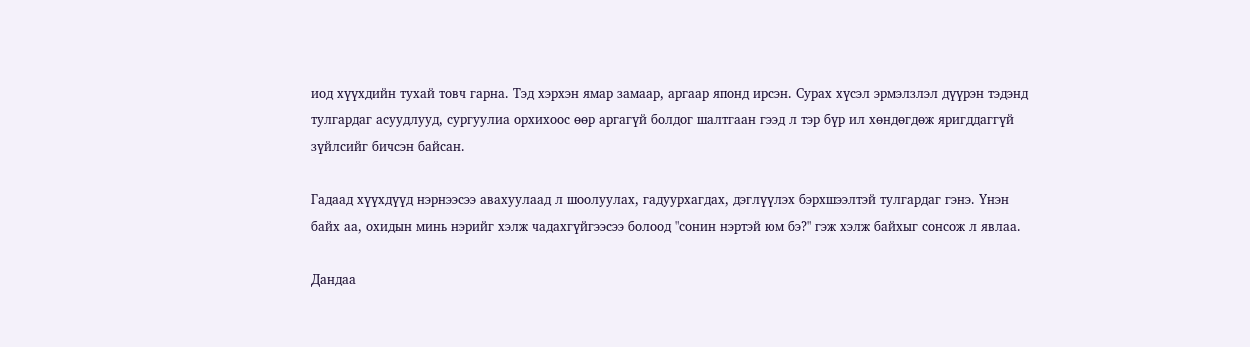иод хүүхдийн тухай товч гарна. Тэд хэрхэн ямар замаар, аргаар японд ирсэн. Сурах хүсэл эрмэлзлэл дүүрэн тэдэнд тулгардаг асуудлууд, сургуулиа орхихоос өөр аргагүй болдог шалтгаан гээд л тэр бүр ил хөндөгдөж яригддаггүй зүйлсийг бичсэн байсан.

Гадаад хүүхдүүд нэрнээсээ авахуулаад л шоолуулах, гадуурхагдах, дэглүүлэх бэрхшээлтэй тулгардаг гэнэ. Үнэн байх аа, охидын минь нэрийг хэлж чадахгүйгээсээ болоод "сонин нэртэй юм бэ?" гэж хэлж байхыг сонсож л явлаа.

Дандаа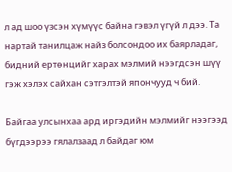л ад шоо үзсэн хүмүүс байна гэвэл үгүй л дээ. Та нартай танилцаж найз болсондоо их баярладаг,  бидний ертөнцийг харах мэлмий нээгдсэн шүү гэж хэлэх сайхан сэтгэлтэй япончууд ч бий.

Байгаа улсынхаа ард иргэдийн мэлмийг нээгээд бүгдээрээ гялалзаад л байдаг юм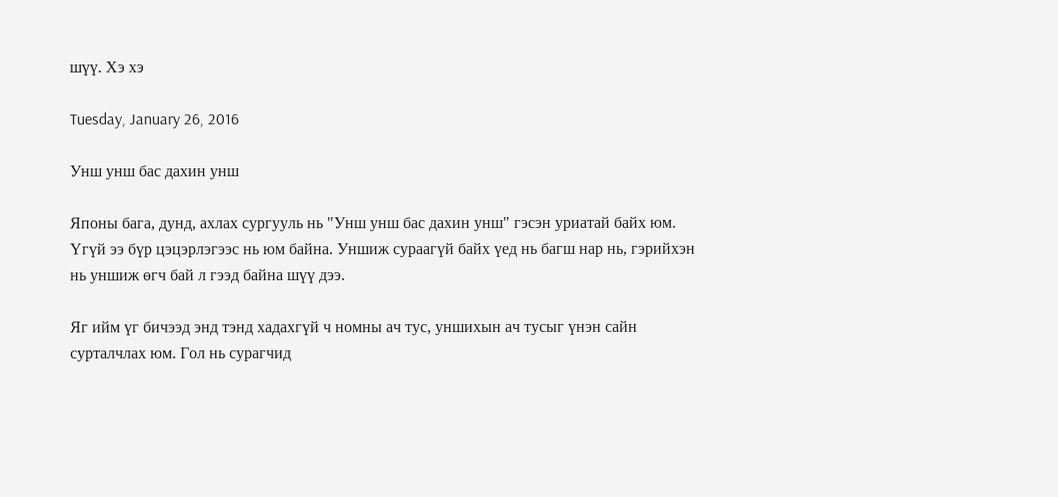шүү. Хэ хэ

Tuesday, January 26, 2016

Унш унш бас дахин унш

Японы бага, дунд, ахлах сургууль нь "Унш унш бас дахин унш" гэсэн уриатай байх юм. Үгүй ээ бүр цэцэрлэгээс нь юм байна. Уншиж сураагүй байх үед нь багш нар нь, гэрийхэн нь уншиж өгч бай л гээд байна шүү дээ.

Яг ийм үг бичээд энд тэнд хадахгүй ч номны ач тус, уншихын ач тусыг үнэн сайн сурталчлах юм. Гол нь сурагчид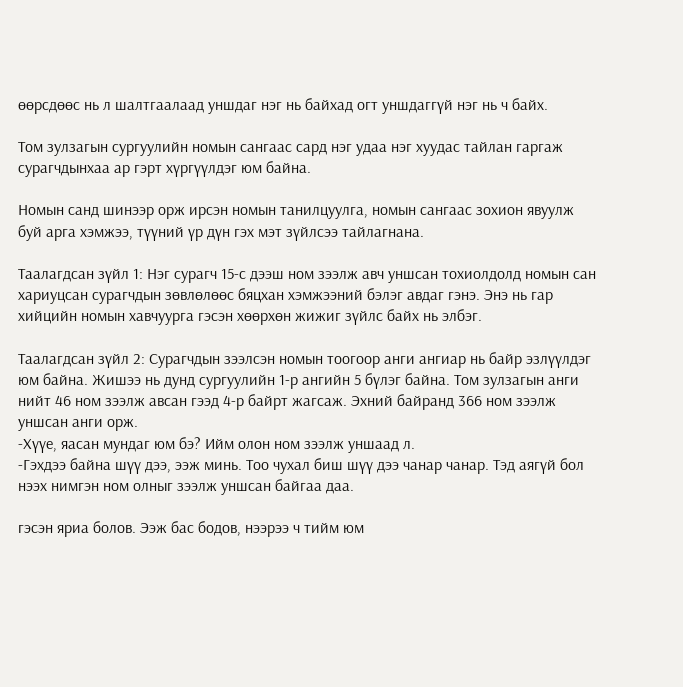өөрсдөөс нь л шалтгаалаад уншдаг нэг нь байхад огт уншдаггүй нэг нь ч байх.

Том зулзагын сургуулийн номын сангаас сард нэг удаа нэг хуудас тайлан гаргаж сурагчдынхаа ар гэрт хүргүүлдэг юм байна.

Номын санд шинээр орж ирсэн номын танилцуулга, номын сангаас зохион явуулж буй арга хэмжээ, түүний үр дүн гэх мэт зүйлсээ тайлагнана.

Таалагдсан зүйл 1: Нэг сурагч 15-с дээш ном зээлж авч уншсан тохиолдолд номын сан хариуцсан сурагчдын зөвлөлөөс бяцхан хэмжээний бэлэг авдаг гэнэ. Энэ нь гар хийцийн номын хавчуурга гэсэн хөөрхөн жижиг зүйлс байх нь элбэг.

Таалагдсан зүйл 2: Сурагчдын зээлсэн номын тоогоор анги ангиар нь байр эзлүүлдэг юм байна. Жишээ нь дунд сургуулийн 1-р ангийн 5 бүлэг байна. Том зулзагын анги нийт 46 ном зээлж авсан гээд 4-р байрт жагсаж. Эхний байранд 366 ном зээлж уншсан анги орж.
-Хүүе, яасан мундаг юм бэ? Ийм олон ном зээлж уншаад л.
-Гэхдээ байна шүү дээ, ээж минь. Тоо чухал биш шүү дээ чанар чанар. Тэд аягүй бол нээх нимгэн ном олныг зээлж уншсан байгаа даа.

гэсэн яриа болов. Ээж бас бодов, нээрээ ч тийм юм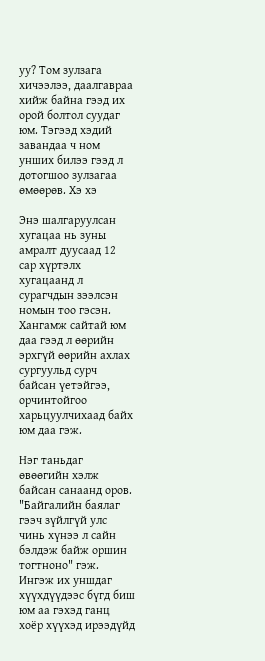уу? Том зулзага хичээлээ, даалгавраа хийж байна гээд их орой болтол суудаг юм. Тэгээд хэдий завандаа ч ном унших билээ гээд л дотогшоо зулзагаа өмөөрөв. Хэ хэ

Энэ шалгаруулсан хугацаа нь зуны амралт дуусаад 12 сар хүртэлх хугацаанд л сурагчдын зээлсэн номын тоо гэсэн. Хангамж сайтай юм даа гээд л өөрийн эрхгүй өөрийн ахлах сургуульд сурч байсан үетэйгээ, орчинтойгоо харьцуулчихаад байх юм даа гэж.

Нэг таньдаг өвөөгийн хэлж байсан санаанд оров. "Байгалийн баялаг гээч зүйлгүй улс чинь хүнээ л сайн бэлдэж байж оршин тогтноно" гэж. Ингэж их уншдаг хүүхдүүдээс бүгд биш юм аа гэхэд ганц хоёр хүүхэд ирээдүйд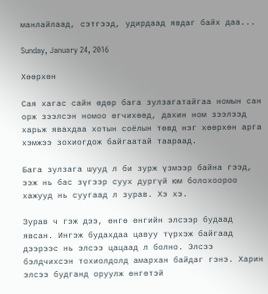манлайлаад, сэтгээд, удирдаад явдаг байх даа...

Sunday, January 24, 2016

Хөөрхөн

Сая хагас сайн өдөр бага зулзагатайгаа номын сан орж зээлсэн номоо өгчихөөд, дахин ном зээлээд харьж явахдаа хотын соёлын төвд нэг хөөрхөн арга хэмжээ зохиогдож байгаатай таараад.

Бага зулзага шууд л би зурж үзмээр байна гээд, ээж нь бас зүгээр суух дургүй юм болохоороо хажууд нь суугаад л зурав. Хэ хэ.

Зурав ч гэж дээ, өнгө өнгийн элсээр будаад явсан. Ингэж будахдаа цавуу түрхэж байгаад дээрээс нь элсээ цацаад л болно. Элсээ бэлдчихсэн тохиолдолд амархан байдаг гэнэ. Харин элсээ будганд оруулж өнгөтэй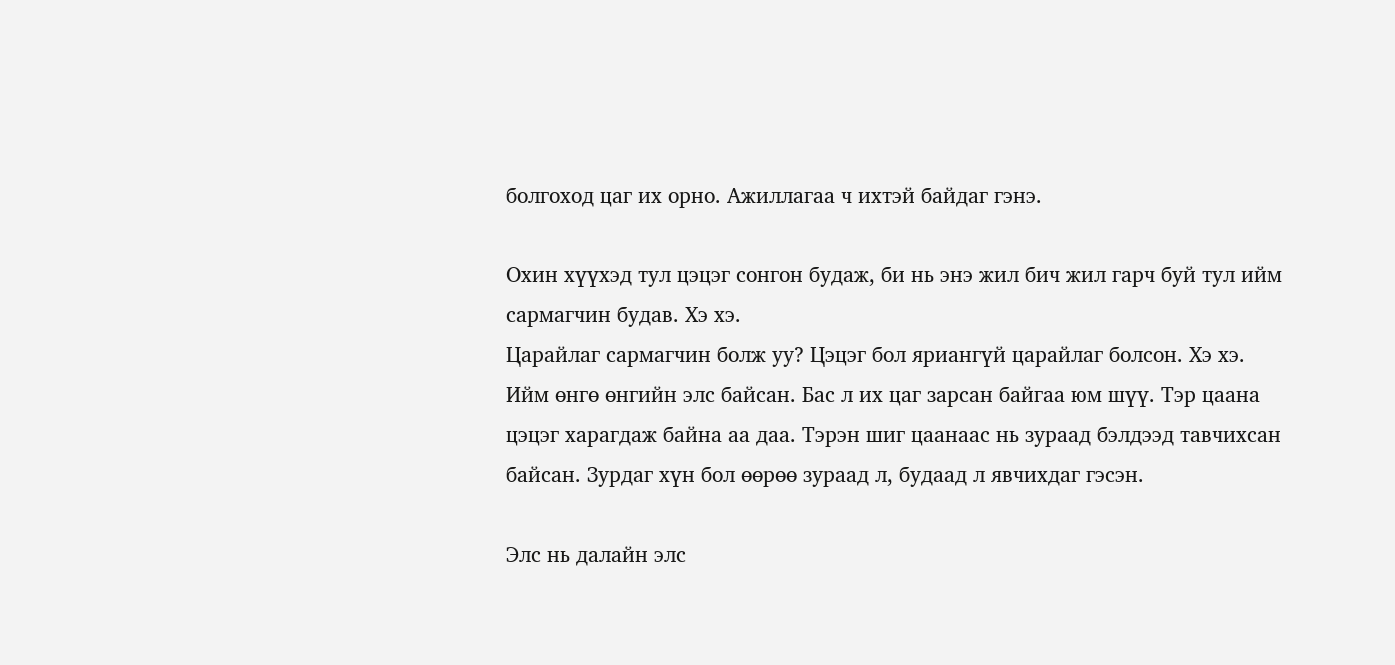болгоход цаг их орно. Ажиллагаа ч ихтэй байдаг гэнэ.

Охин хүүхэд тул цэцэг сонгон будаж, би нь энэ жил бич жил гарч буй тул ийм сармагчин будав. Хэ хэ.
Царайлаг сармагчин болж уу? Цэцэг бол яриангүй царайлаг болсон. Хэ хэ.
Ийм өнгө өнгийн элс байсан. Бас л их цаг зарсан байгаа юм шүү. Тэр цаана цэцэг харагдаж байна аа даа. Тэрэн шиг цаанаас нь зураад бэлдээд тавчихсан байсан. Зурдаг хүн бол өөрөө зураад л, будаад л явчихдаг гэсэн.

Элс нь далайн элс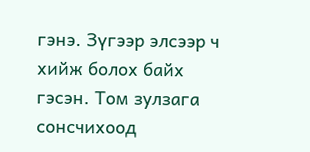гэнэ. Зүгээр элсээр ч хийж болох байх гэсэн. Том зулзага сонсчихоод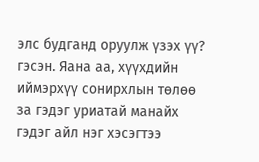элс будганд оруулж үзэх үү? гэсэн. Яана аа, хүүхдийн иймэрхүү сонирхлын төлөө за гэдэг уриатай манайх гэдэг айл нэг хэсэгтээ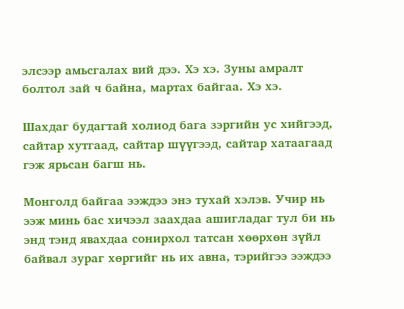элсээр амьсгалах вий дээ. Хэ хэ. Зуны амралт болтол зай ч байна, мартах байгаа. Хэ хэ.

Шахдаг будагтай холиод бага зэргийн ус хийгээд, сайтар хутгаад, сайтар шүүгээд, сайтар хатаагаад гэж ярьсан багш нь.

Монголд байгаа ээждээ энэ тухай хэлэв. Учир нь ээж минь бас хичээл заахдаа ашигладаг тул би нь энд тэнд явахдаа сонирхол татсан хөөрхөн зүйл байвал зураг хөргийг нь их авна, тэрийгээ ээждээ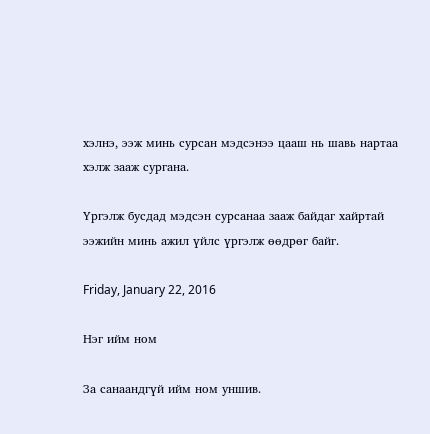хэлнэ, ээж минь сурсан мэдсэнээ цааш нь шавь нартаа хэлж зааж сургана.

Үргэлж бусдад мэдсэн сурсанаа зааж байдаг хайртай ээжийн минь ажил үйлс үргэлж өөдрөг байг.

Friday, January 22, 2016

Нэг ийм ном

За санаандгүй ийм ном уншив.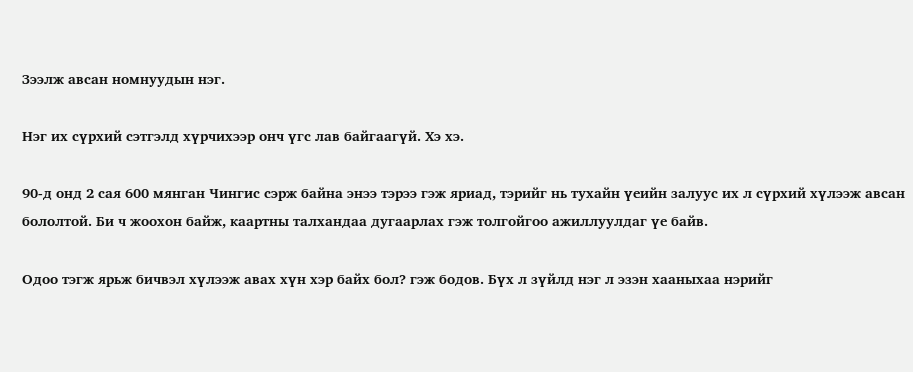Зээлж авсан номнуудын нэг.

Нэг их сүрхий сэтгэлд хүрчихээр онч үгс лав байгаагүй. Хэ хэ.

90-д онд 2 сая 600 мянган Чингис сэрж байна энээ тэрээ гэж яриад, тэрийг нь тухайн үеийн залуус их л сүрхий хүлээж авсан бололтой. Би ч жоохон байж, каартны талхандаа дугаарлах гэж толгойгоо ажиллуулдаг үе байв.

Одоо тэгж ярьж бичвэл хүлээж авах хүн хэр байх бол? гэж бодов. Бүх л зүйлд нэг л эзэн хааныхаа нэрийг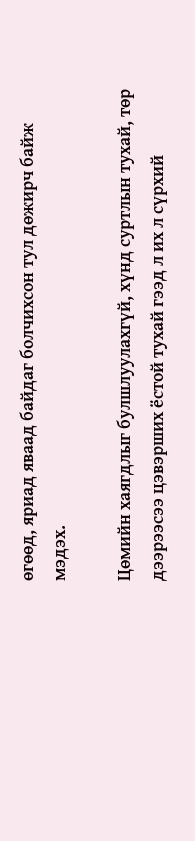өгөөд, яриад яваад байдаг болчихсон тул дөжирч байж мэдэх.

Цөмийн хаягдлыг булшлуулахгүй, хүнд суртлын тухай, төр дээрээсээ цэвэрших ёстой тухай гээд л их л сүрхий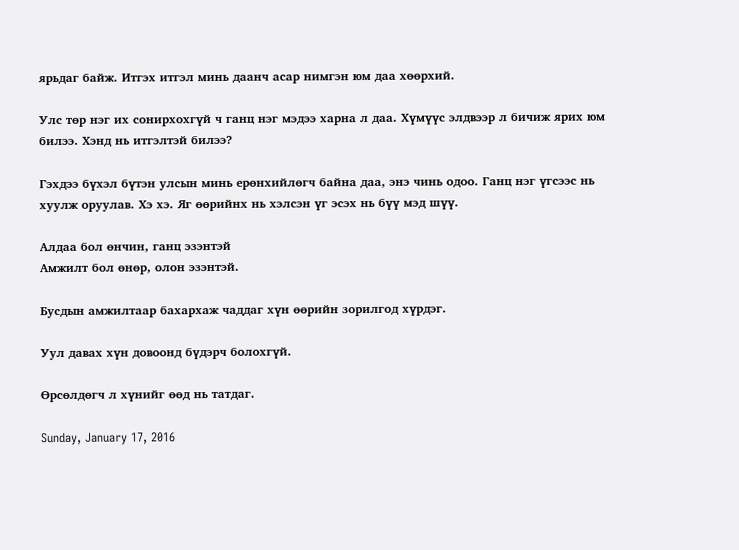ярьдаг байж. Итгэх итгэл минь даанч асар нимгэн юм даа хөөрхий.

Улс төр нэг их сонирхохгүй ч ганц нэг мэдээ харна л даа. Хүмүүс элдвээр л бичиж ярих юм билээ. Хэнд нь итгэлтэй билээ?

Гэхдээ бүхэл бүтэн улсын минь ерөнхийлөгч байна даа, энэ чинь одоо. Ганц нэг үгсээс нь хуулж оруулав. Хэ хэ. Яг өөрийнх нь хэлсэн үг эсэх нь бүү мэд шүү.

Алдаа бол өнчин, ганц эзэнтэй
Амжилт бол өнөр, олон эзэнтэй.

Бусдын амжилтаар бахархаж чаддаг хүн өөрийн зорилгод хүрдэг.

Уул давах хүн довоонд бүдэрч болохгүй.

Өрсөлдөгч л хүнийг өөд нь татдаг.

Sunday, January 17, 2016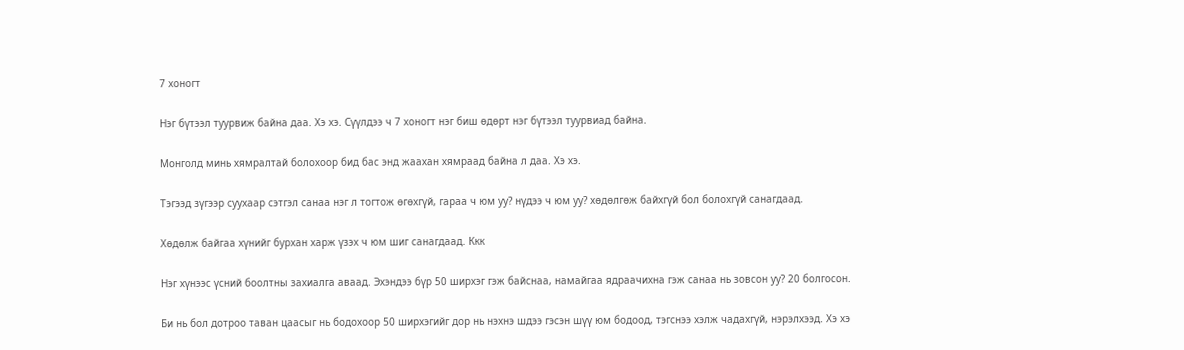7 хоногт

Нэг бүтээл туурвиж байна даа. Хэ хэ. Сүүлдээ ч 7 хоногт нэг биш өдөрт нэг бүтээл туурвиад байна.

Монголд минь хямралтай болохоор бид бас энд жаахан хямраад байна л даа. Хэ хэ.

Тэгээд зүгээр суухаар сэтгэл санаа нэг л тогтож өгөхгүй, гараа ч юм уу? нүдээ ч юм уу? хөдөлгөж байхгүй бол болохгүй санагдаад.

Хөдөлж байгаа хүнийг бурхан харж үзэх ч юм шиг санагдаад. Ккк

Нэг хүнээс үсний боолтны захиалга аваад. Эхэндээ бүр 50 ширхэг гэж байснаа, намайгаа ядраачихна гэж санаа нь зовсон уу? 20 болгосон.

Би нь бол дотроо таван цаасыг нь бодохоор 50 ширхэгийг дор нь нэхнэ шдээ гэсэн шүү юм бодоод, тэгснээ хэлж чадахгүй, нэрэлхээд. Хэ хэ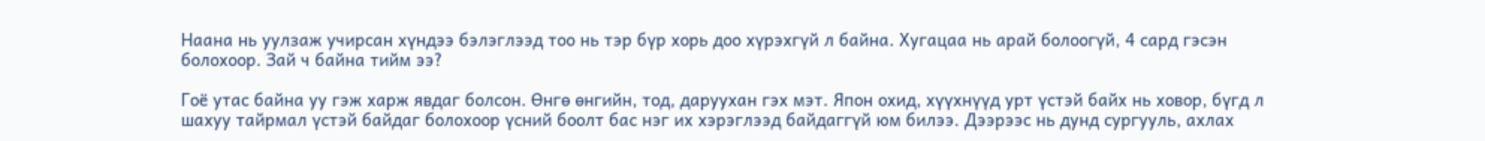Наана нь уулзаж учирсан хүндээ бэлэглээд тоо нь тэр бүр хорь доо хүрэхгүй л байна. Хугацаа нь арай болоогүй, 4 сард гэсэн болохоор. Зай ч байна тийм ээ?

Гоё утас байна уу гэж харж явдаг болсон. Өнгө өнгийн, тод, даруухан гэх мэт. Япон охид, хүүхнүүд урт үстэй байх нь ховор, бүгд л шахуу тайрмал үстэй байдаг болохоор үсний боолт бас нэг их хэрэглээд байдаггүй юм билээ. Дээрээс нь дунд сургууль, ахлах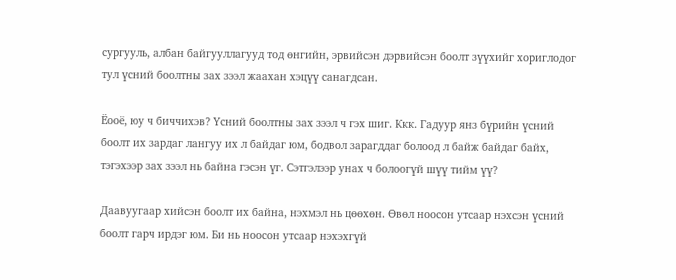сургууль, албан байгууллагууд тод өнгийн, эрвийсэн дэрвийсэн боолт зүүхийг хориглодог тул үсний боолтны зах зээл жаахан хэцүү санагдсан.

Ёооё, юу ч биччихэв? Үсний боолтны зах зээл ч гэх шиг. Ккк. Гадуур янз бүрийн үсний боолт их зардаг лангуу их л байдаг юм, бодвол зарагддаг болоод л байж байдаг байх, тэгэхээр зах зээл нь байна гэсэн үг. Сэтгэлээр унах ч болоогүй шүү тийм үү?

Даавуугаар хийсэн боолт их байна, нэхмэл нь цөөхөн. Өвөл ноосон утсаар нэхсэн үсний боолт гарч ирдэг юм. Би нь ноосон утсаар нэхэхгүй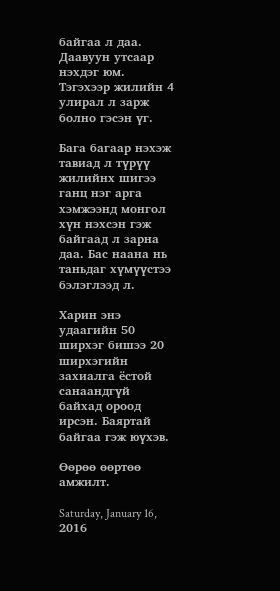байгаа л даа. Даавуун утсаар нэхдэг юм. Тэгэхээр жилийн 4 улирал л зарж болно гэсэн үг.

Бага багаар нэхэж тавиад л түрүү жилийнх шигээ ганц нэг арга хэмжээнд монгол хүн нэхсэн гэж байгаад л зарна даа. Бас наана нь таньдаг хүмүүстээ бэлэглээд л.

Харин энэ удаагийн 50 ширхэг бишээ 20 ширхэгийн захиалга ёстой санаандгүй байхад ороод ирсэн. Баяртай байгаа гэж юүхэв.

Өөрөө өөртөө амжилт.

Saturday, January 16, 2016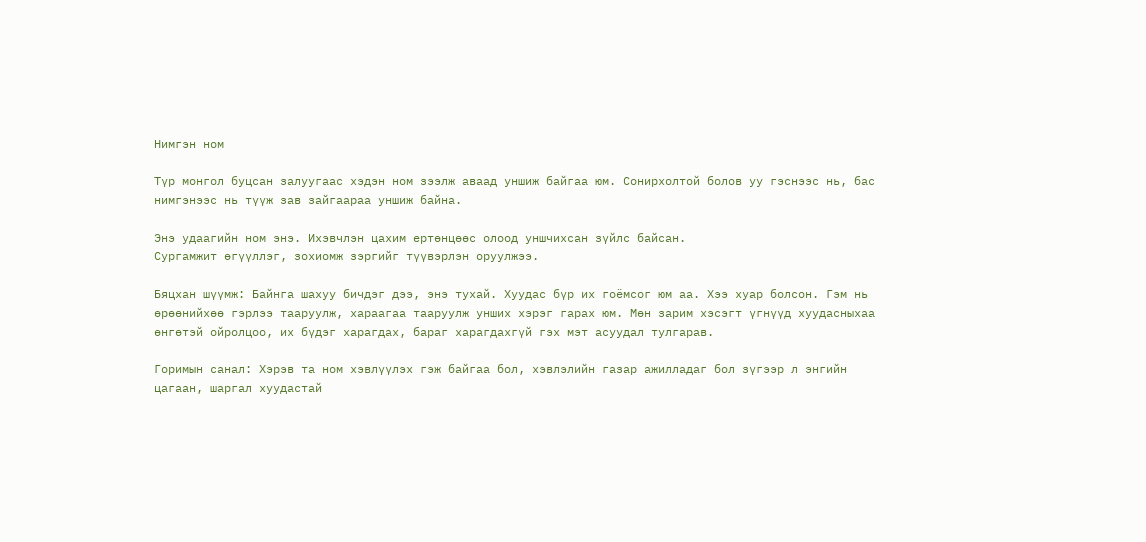Нимгэн ном

Түр монгол буцсан залуугаас хэдэн ном зээлж аваад уншиж байгаа юм. Сонирхолтой болов уу гэснээс нь, бас нимгэнээс нь түүж зав зайгаараа уншиж байна.

Энэ удаагийн ном энэ. Ихэвчлэн цахим ертөнцөөс олоод уншчихсан зүйлс байсан.
Сургамжит өгүүллэг, зохиомж зэргийг түүвэрлэн оруулжээ.

Бяцхан шүүмж: Байнга шахуу бичдэг дээ, энэ тухай. Хуудас бүр их гоёмсог юм аа. Хээ хуар болсон. Гэм нь өрөөнийхөө гэрлээ тааруулж, хараагаа тааруулж унших хэрэг гарах юм. Мөн зарим хэсэгт үгнүүд хуудасныхаа өнгөтэй ойролцоо, их бүдэг харагдах, бараг харагдахгүй гэх мэт асуудал тулгарав.

Горимын санал: Хэрэв та ном хэвлүүлэх гэж байгаа бол, хэвлэлийн газар ажилладаг бол зүгээр л энгийн цагаан, шаргал хуудастай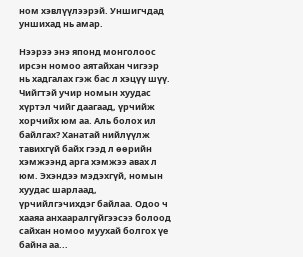ном хэвлүүлээрэй. Уншигчдад уншихад нь амар.

Нээрээ энэ японд монголоос ирсэн номоо аятайхан чигээр нь хадгалах гэж бас л хэцүү шүү. Чийгтэй учир номын хуудас хүртэл чийг даагаад, үрчийж хорчийх юм аа. Аль болох ил байлгах? Ханатай нийлүүлж тавихгүй байх гээд л өөрийн хэмжээнд арга хэмжээ авах л юм. Эхэндээ мэдэхгүй, номын хуудас шарлаад, үрчийлгэчихдэг байлаа. Одоо ч хааяа анхааралгүйгээсээ болоод сайхан номоо муухай болгох үе байна аа...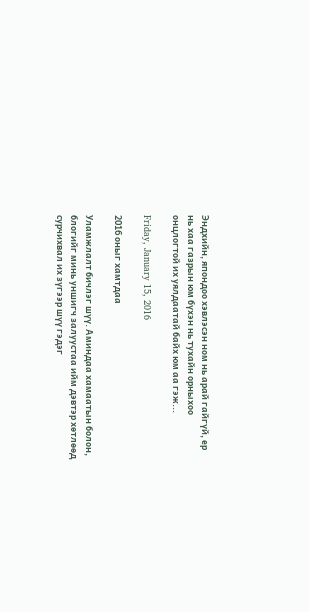Эндхийн, япондоо хэвлэсэн ном нь арай гайгүй, ер нь хаа газрын юм бүхэн нь тухайн орныхоо онцлогтой их уялдаатай байх юм аа гэж...

Friday, January 15, 2016

2016 оныг хамтдаа

Уламжлалт бичлэг шүү. Аминдаа хамаатын болон, блогийг минь уншигч залуустаа ийм дэвтэр хөтлөөд сурчихвал их зүгээр шүү гэдэг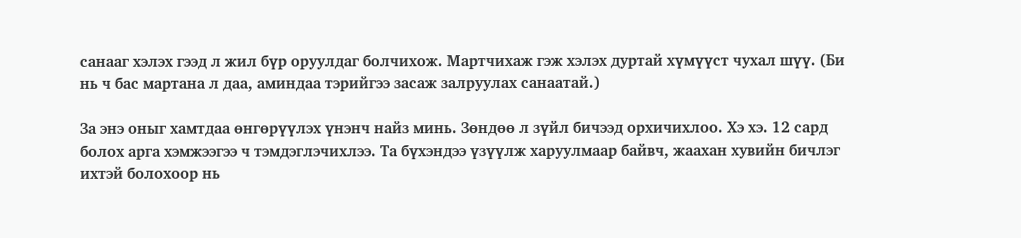санааг хэлэх гээд л жил бүр оруулдаг болчихож. Мартчихаж гэж хэлэх дуртай хүмүүст чухал шүү. (Би нь ч бас мартана л даа, аминдаа тэрийгээ засаж залруулах санаатай.)

За энэ оныг хамтдаа өнгөрүүлэх үнэнч найз минь. Зөндөө л зүйл бичээд орхичихлоо. Хэ хэ. 12 сард болох арга хэмжээгээ ч тэмдэглэчихлээ. Та бүхэндээ үзүүлж харуулмаар байвч, жаахан хувийн бичлэг ихтэй болохоор нь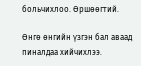больчихлоо. Өршөөгтий.

Өнгө өнгийн үзгэн бал аваад пиналдаа хийчихлээ.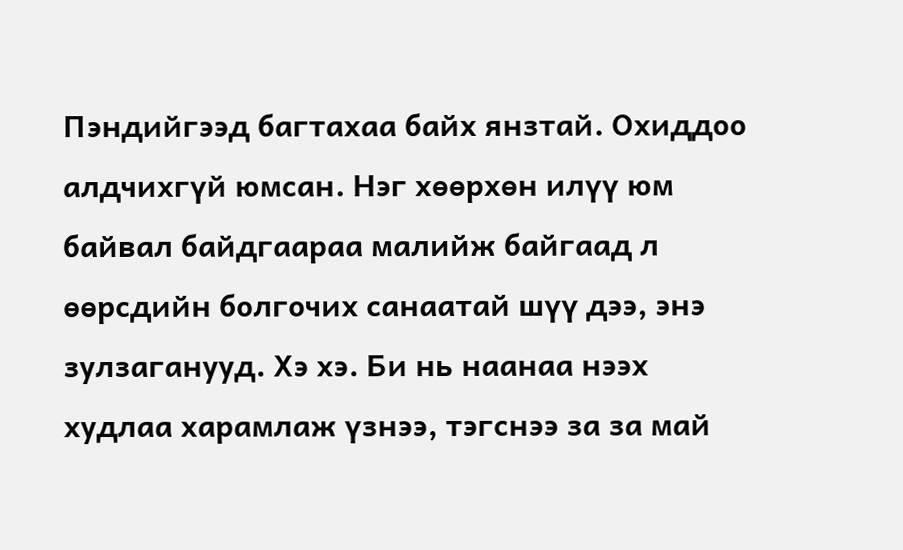Пэндийгээд багтахаа байх янзтай. Охиддоо алдчихгүй юмсан. Нэг хөөрхөн илүү юм байвал байдгаараа малийж байгаад л өөрсдийн болгочих санаатай шүү дээ, энэ зулзаганууд. Хэ хэ. Би нь наанаа нээх худлаа харамлаж үзнээ, тэгснээ за за май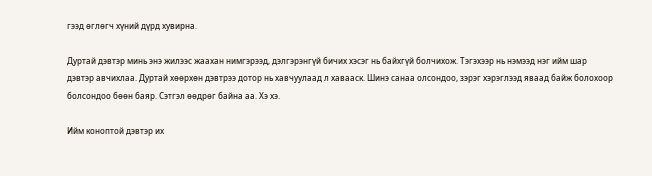гээд өглөгч хүний дүрд хувирна.

Дуртай дэвтэр минь энэ жилээс жаахан нимгэрээд, дэлгэрэнгүй бичих хэсэг нь байхгүй болчихож. Тэгэхээр нь нэмээд нэг ийм шар дэвтэр авчихлаа. Дуртай хөөрхөн дэвтрээ дотор нь хавчуулаад л хавааск. Шинэ санаа олсондоо, зэрэг хэрэглээд яваад байж болохоор болсондоо бөөн баяр. Сэтгэл өөдрөг байна аа. Хэ хэ.

Ийм коноптой дэвтэр их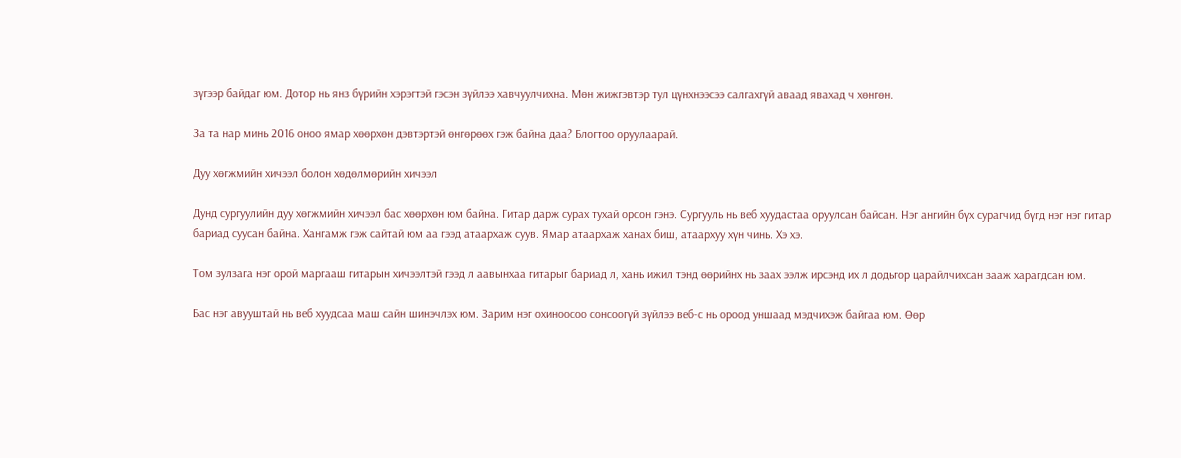зүгээр байдаг юм. Дотор нь янз бүрийн хэрэгтэй гэсэн зүйлээ хавчуулчихна. Мөн жижгэвтэр тул цүнхнээсээ салгахгүй аваад явахад ч хөнгөн.

За та нар минь 2016 оноо ямар хөөрхөн дэвтэртэй өнгөрөөх гэж байна даа? Блогтоо оруулаарай.

Дуу хөгжмийн хичээл болон хөдөлмөрийн хичээл

Дунд сургуулийн дуу хөгжмийн хичээл бас хөөрхөн юм байна. Гитар дарж сурах тухай орсон гэнэ. Сургууль нь веб хуудастаа оруулсан байсан. Нэг ангийн бүх сурагчид бүгд нэг нэг гитар бариад суусан байна. Хангамж гэж сайтай юм аа гээд атаархаж суув. Ямар атаархаж ханах биш, атаархуу хүн чинь. Хэ хэ.

Том зулзага нэг орой маргааш гитарын хичээлтэй гээд л аавынхаа гитарыг бариад л, хань ижил тэнд өөрийнх нь заах ээлж ирсэнд их л додьгор царайлчихсан зааж харагдсан юм.

Бас нэг авууштай нь веб хуудсаа маш сайн шинэчлэх юм. Зарим нэг охиноосоо сонсоогүй зүйлээ веб-с нь ороод уншаад мэдчихэж байгаа юм. Өөр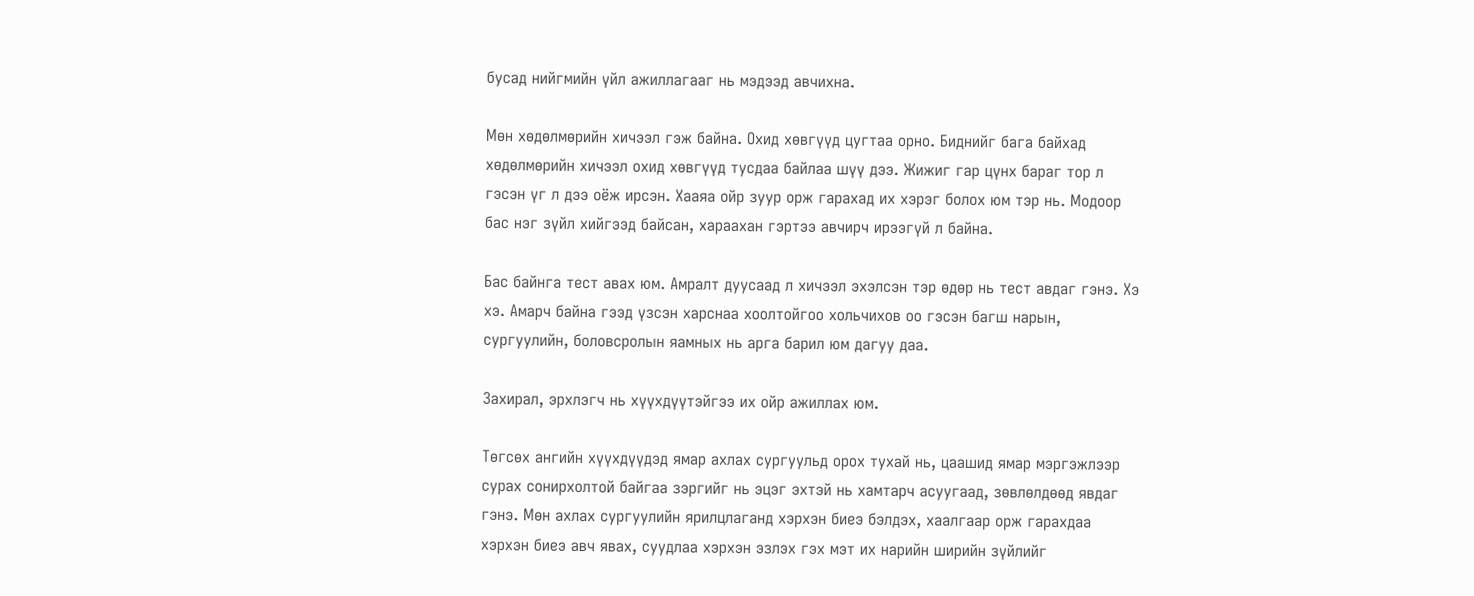бусад нийгмийн үйл ажиллагааг нь мэдээд авчихна.

Мөн хөдөлмөрийн хичээл гэж байна. Охид хөвгүүд цугтаа орно. Биднийг бага байхад хөдөлмөрийн хичээл охид хөвгүүд тусдаа байлаа шүү дээ. Жижиг гар цүнх бараг тор л гэсэн үг л дээ оёж ирсэн. Хааяа ойр зуур орж гарахад их хэрэг болох юм тэр нь. Модоор бас нэг зүйл хийгээд байсан, хараахан гэртээ авчирч ирээгүй л байна.

Бас байнга тест авах юм. Амралт дуусаад л хичээл эхэлсэн тэр өдөр нь тест авдаг гэнэ. Хэ хэ. Амарч байна гээд үзсэн харснаа хоолтойгоо хольчихов оо гэсэн багш нарын, сургуулийн, боловсролын яамных нь арга барил юм дагуу даа.

Захирал, эрхлэгч нь хүүхдүүтэйгээ их ойр ажиллах юм.

Төгсөх ангийн хүүхдүүдэд ямар ахлах сургуульд орох тухай нь, цаашид ямар мэргэжлээр сурах сонирхолтой байгаа зэргийг нь эцэг эхтэй нь хамтарч асуугаад, зөвлөлдөөд явдаг гэнэ. Мөн ахлах сургуулийн ярилцлаганд хэрхэн биеэ бэлдэх, хаалгаар орж гарахдаа хэрхэн биеэ авч явах, суудлаа хэрхэн эзлэх гэх мэт их нарийн ширийн зүйлийг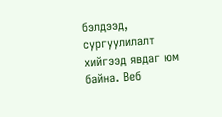бэлдээд, сургуулилалт хийгээд явдаг юм байна. Веб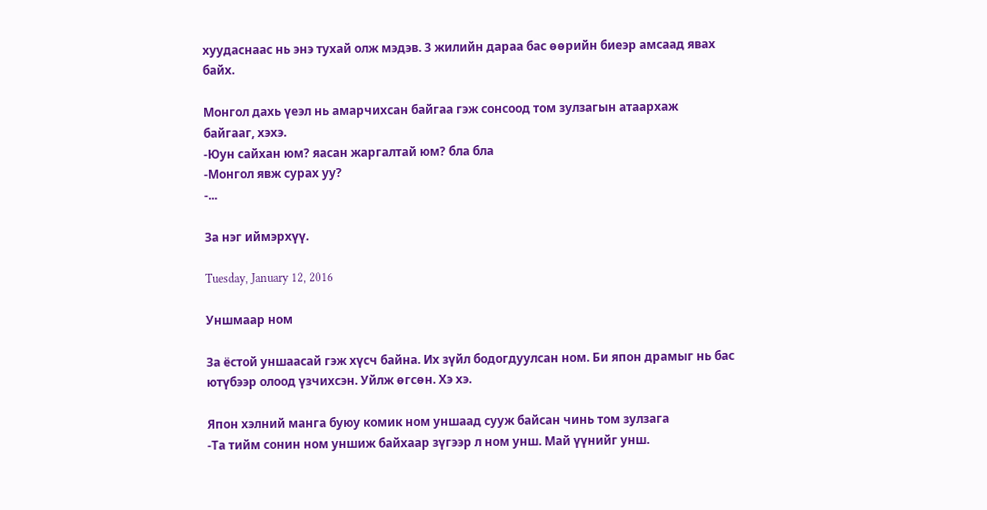хуудаснаас нь энэ тухай олж мэдэв. 3 жилийн дараа бас өөрийн биеэр амсаад явах байх.

Монгол дахь үеэл нь амарчихсан байгаа гэж сонсоод том зулзагын атаархаж байгааг, хэхэ.
-Юун сайхан юм? яасан жаргалтай юм? бла бла
-Монгол явж сурах уу?
-...

За нэг иймэрхүү.

Tuesday, January 12, 2016

Уншмаар ном

За ёстой уншаасай гэж хүсч байна. Их зүйл бодогдуулсан ном. Би япон драмыг нь бас ютүбээр олоод үзчихсэн. Уйлж өгсөн. Хэ хэ.

Япон хэлний манга буюу комик ном уншаад сууж байсан чинь том зулзага
-Та тийм сонин ном уншиж байхаар зүгээр л ном унш. Май үүнийг унш.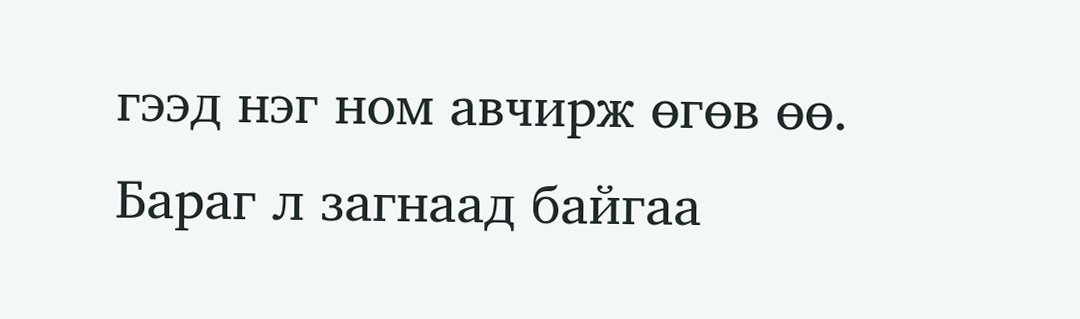гээд нэг ном авчирж өгөв өө. Бараг л загнаад байгаа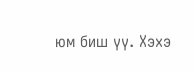юм биш үү. Хэхэ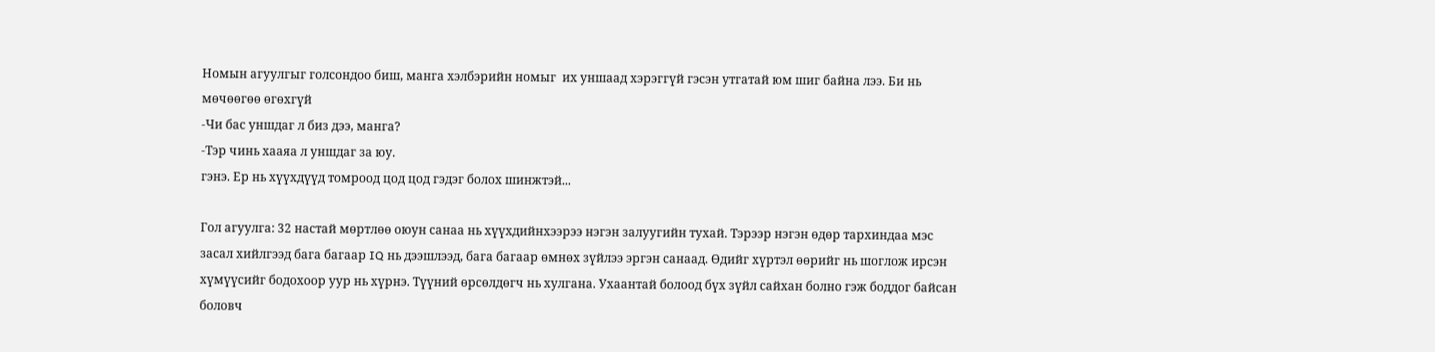Номын агуулгыг голсондоо биш, манга хэлбэрийн номыг  их уншаад хэрэггүй гэсэн утгатай юм шиг байна лээ. Би нь мөчөөгөө өгөхгүй
-Чи бас уншдаг л биз дээ, манга?
-Тэр чинь хааяа л уншдаг за юу.
гэнэ. Ер нь хүүхдүүд томроод цод цод гэдэг болох шинжтэй...

Гол агуулга: 32 настай мөртлөө оюун санаа нь хүүхдийнхээрээ нэгэн залуугийн тухай. Тэрээр нэгэн өдөр тархиндаа мэс засал хийлгээд бага багаар IQ нь дээшлээд, бага багаар өмнөх зүйлээ эргэн санаад. Өдийг хүртэл өөрийг нь шоглож ирсэн хүмүүсийг бодохоор уур нь хүрнэ. Түүний өрсөлдөгч нь хулгана. Ухаантай болоод бүх зүйл сайхан болно гэж боддог байсан боловч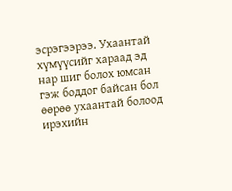эсрэгээрээ. Ухаантай хүмүүсийг хараад эд нар шиг болох юмсан гэж боддог байсан бол өөрөө ухаантай болоод ирэхийн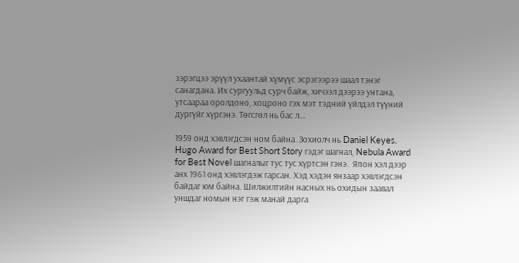зэрэгцээ эрүүл ухаантай хүмүүс эсрэгээрээ шаал тэнэг санагдана. Их сургуульд сурч байж, хичээл дээрээ унтана, утсаараа оролдоно, хоцроно гэх мэт тэдний үйлдэл түүний дургүйг хүргэнэ. Төгсгөл нь бас л...

1959 онд хэвлэгдсэн ном байна. Зохиолч нь Daniel Keyes. Hugo Award for Best Short Story гэдэг шагнал, Nebula Award for Best Novel шагналыг тус тус хүртсэн гэнэ.  Япон хэл дээр анх 1961 онд хэвлэгдэж гарсан. Хэд хэдэн янзаар хэвлэгдсэн байдаг юм байна. Шилжилтийн насных нь охидын заавал уншдаг номын нэг гэж манай дарга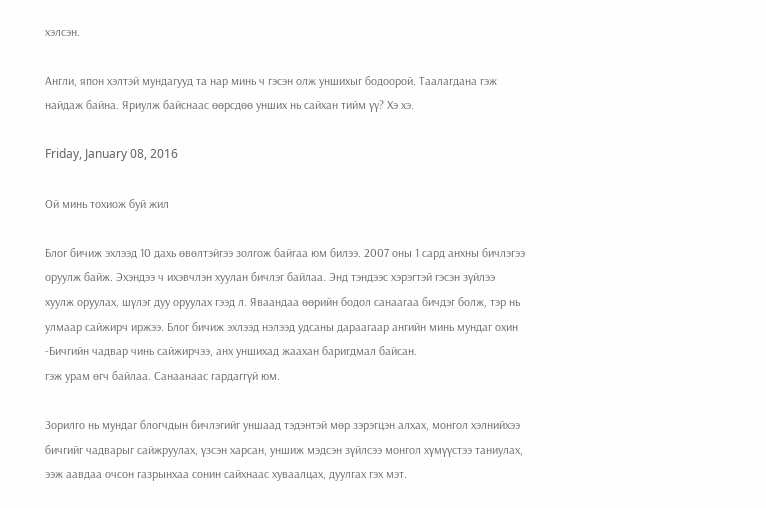хэлсэн.

Англи, япон хэлтэй мундагууд та нар минь ч гэсэн олж уншихыг бодоорой. Таалагдана гэж найдаж байна. Яриулж байснаас өөрсдөө унших нь сайхан тийм үү? Хэ хэ.

Friday, January 08, 2016

Ой минь тохиож буй жил

Блог бичиж эхлээд 10 дахь өвөлтэйгээ золгож байгаа юм билээ. 2007 оны 1 сард анхны бичлэгээ оруулж байж. Эхэндээ ч ихэвчлэн хуулан бичлэг байлаа. Энд тэндээс хэрэгтэй гэсэн зүйлээ хуулж оруулах, шүлэг дуу оруулах гээд л. Яваандаа өөрийн бодол санаагаа бичдэг болж, тэр нь улмаар сайжирч иржээ. Блог бичиж эхлээд нэлээд удсаны дараагаар ангийн минь мундаг охин
-Бичгийн чадвар чинь сайжирчээ, анх уншихад жаахан баригдмал байсан.
гэж урам өгч байлаа. Санаанаас гардаггүй юм.

Зорилго нь мундаг блогчдын бичлэгийг уншаад тэдэнтэй мөр зэрэгцэн алхах, монгол хэлнийхээ бичгийг чадварыг сайжруулах, үзсэн харсан, уншиж мэдсэн зүйлсээ монгол хүмүүстээ таниулах, ээж аавдаа очсон газрынхаа сонин сайхнаас хуваалцах, дуулгах гэх мэт.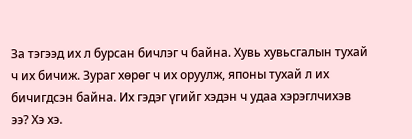За тэгээд их л бурсан бичлэг ч байна. Хувь хувьсгалын тухай ч их бичиж. Зураг хөрөг ч их оруулж, японы тухай л их бичигдсэн байна. Их гэдэг үгийг хэдэн ч удаа хэрэглчихэв ээ? Хэ хэ.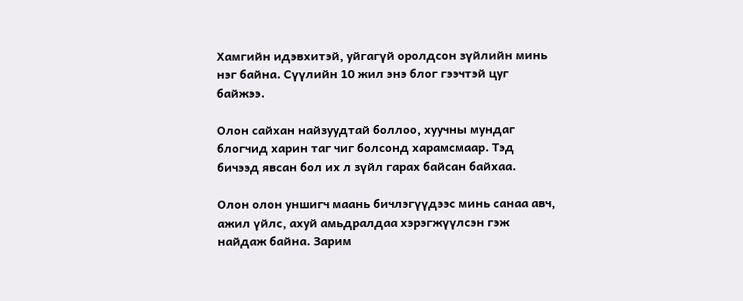Хамгийн идэвхитэй, уйгагүй оролдсон зүйлийн минь нэг байна. Сүүлийн 10 жил энэ блог гээчтэй цуг байжээ.

Олон сайхан найзуудтай боллоо, хуучны мундаг блогчид харин таг чиг болсонд харамсмаар. Тэд бичээд явсан бол их л зүйл гарах байсан байхаа.

Олон олон уншигч маань бичлэгүүдээс минь санаа авч, ажил үйлс, ахуй амьдралдаа хэрэгжүүлсэн гэж найдаж байна. Зарим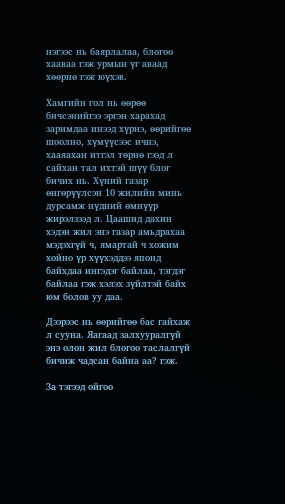нэгээс нь баярлалаа, блогоо хааваа гэж урмын үг аваад хөөрнө гэж юүхэв.

Хамгийн гол нь өөрөө бичсэнийгээ эргэн харахад заримдаа инээд хүрнэ, өөрийгөө шоолно, хүмүүсээс ичнэ, хааяахан итгэл төрнө гээд л сайхан тал ихтэй шүү блог бичих нь. Хүний газар өнгөрүүлсэн 10 жилийн минь дурсамж нүдний өмнүүр жирэлзээд л. Цаашид дахин хэдэн жил энэ газар амьдрахаа мэдэхгүй ч, ямартай ч хожим хойно үр хүүхэддээ японд байхдаа ингэдэг байлаа, тэгдэг байлаа гэж хэлэх зүйлтэй байх юм болов уу даа.

Дээрээс нь өөрийгөө бас гайхаж л сууна. Яагаад залхууралгүй энэ олон жил блогоо таслалгүй бичиж чадсан байна аа? гэж.

За тэгээд ойгоо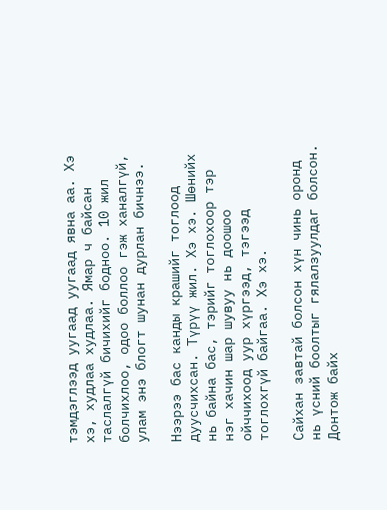тэмдэглээд уугаад уугаад явна аа. Хэ хэ, худлаа худлаа. Ямар ч байсан таслалгүй бичихийг бодноо. 10 жил болчихлоо, одоо боллоо гэж ханалгүй, улам энэ блогт шунан дурлан бичнээ.

Нээрээ бас канды крашийг тоглоод дуусчихсан. Түрүү жил. Хэ хэ. Шөнийх нь байна бас, тэрийг тоглохоор тэр нэг хачин шар шувуу нь доошоо ойччихоод уур хүргээд, тэгээд тоглохгүй байгаа. Хэ хэ.

Сайхан завтай болсон хүн чинь оронд нь үсний боолтыг гялалзуулдаг болсон. Донтож байх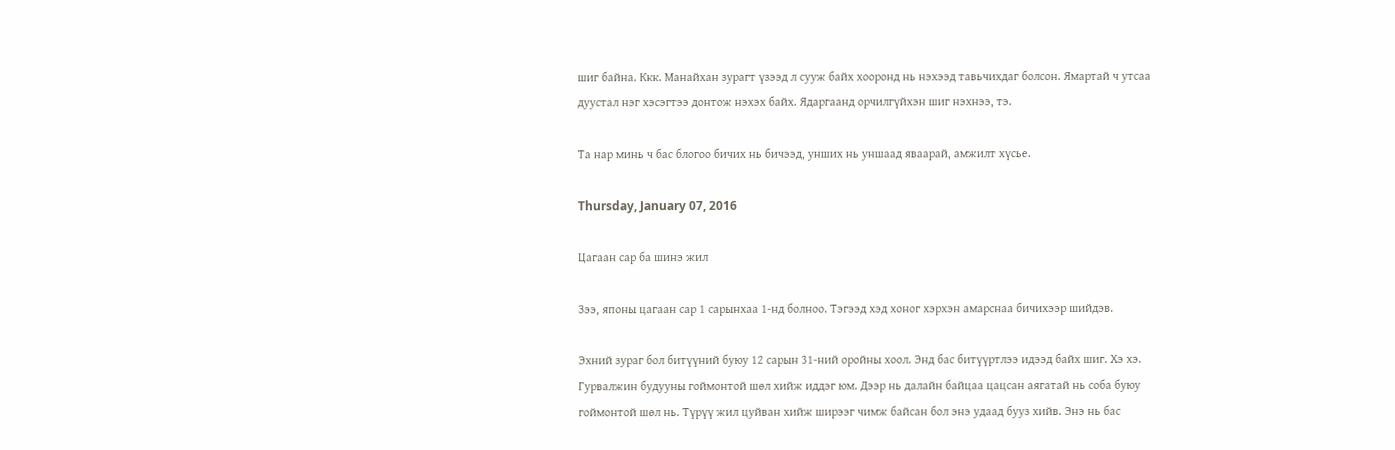шиг байна. Ккк. Манайхан зурагт үзээд л сууж байх хооронд нь нэхээд тавьчихдаг болсон. Ямартай ч утсаа дуустал нэг хэсэгтээ донтож нэхэх байх. Ядаргаанд орчилгүйхэн шиг нэхнээ, тэ.

Та нар минь ч бас блогоо бичих нь бичээд, унших нь уншаад яваарай, амжилт хүсье.

Thursday, January 07, 2016

Цагаан сар ба шинэ жил

Зээ, японы цагаан сар 1 сарынхаа 1-нд болноо. Тэгээд хэд хоног хэрхэн амарснаа бичихээр шийдэв.

Эхний зураг бол битүүний буюу 12 сарын 31-ний оройны хоол. Энд бас битүүртлээ идээд байх шиг. Хэ хэ. Гурвалжин будууны гоймонтой шөл хийж иддэг юм. Дээр нь далайн байцаа цацсан аягатай нь соба буюу гоймонтой шөл нь. Түрүү жил цуйван хийж ширээг чимж байсан бол энэ удаад бууз хийв. Энэ нь бас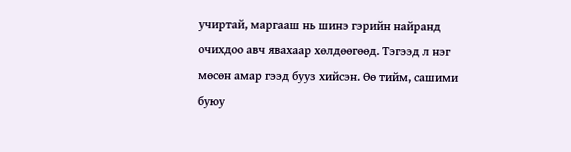учиртай, маргааш нь шинэ гэрийн найранд очихдоо авч явахаар хөлдөөгөөд. Тэгээд л нэг мөсөн амар гээд бууз хийсэн. Өө тийм, сашими буюу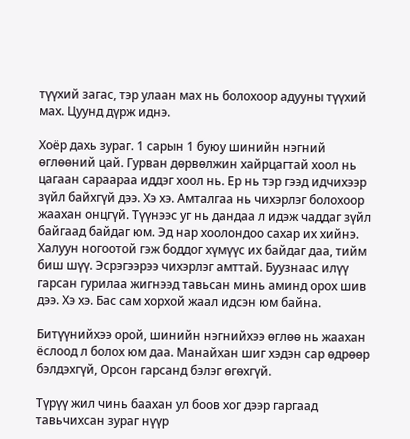түүхий загас, тэр улаан мах нь болохоор адууны түүхий мах. Цуунд дүрж иднэ.

Хоёр дахь зураг. 1 сарын 1 буюу шинийн нэгний өглөөний цай. Гурван дөрвөлжин хайрцагтай хоол нь цагаан сараараа иддэг хоол нь. Ер нь тэр гээд идчихээр зүйл байхгүй дээ. Хэ хэ. Амталгаа нь чихэрлэг болохоор жаахан онцгүй. Түүнээс уг нь дандаа л идэж чаддаг зүйл байгаад байдаг юм. Эд нар хоолондоо сахар их хийнэ. Халуун ногоотой гэж боддог хүмүүс их байдаг даа, тийм биш шүү. Эсрэгээрээ чихэрлэг амттай. Буузнаас илүү гарсан гурилаа жигнээд тавьсан минь аминд орох шив дээ. Хэ хэ. Бас сам хорхой жаал идсэн юм байна.

Битүүнийхээ орой, шинийн нэгнийхээ өглөө нь жаахан ёслоод л болох юм даа. Манайхан шиг хэдэн сар өдрөөр бэлдэхгүй, Орсон гарсанд бэлэг өгөхгүй.

Түрүү жил чинь баахан ул боов хог дээр гаргаад тавьчихсан зураг нүүр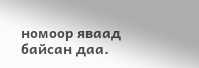номоор яваад байсан даа.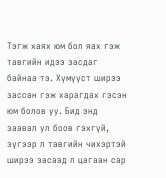Тэгж хаях юм бол яах гэж тавгийн идээ засдаг байнаа тэ. Хүмүүст ширээ зассан гэж харагдах гэсэн юм болов уу. Бид энд заавал ул боов гэхгүй, зүгээр л тавгийн чихэртэй ширээ засаад л цагаан сар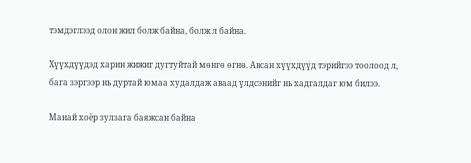тэмдэглээд олон жил болж байна, болж л байна.

Хүүхдүүдэд харин жижиг дугтуйтай мөнгө өгнө. Авсан хүүхдүүд тэрийгээ тоолоод л, бага зэргээр нь дуртай юмаа худалдаж аваад үлдсэнийг нь хадгалдаг юм билээ.

Манай хоёр зулзага баяжсан байна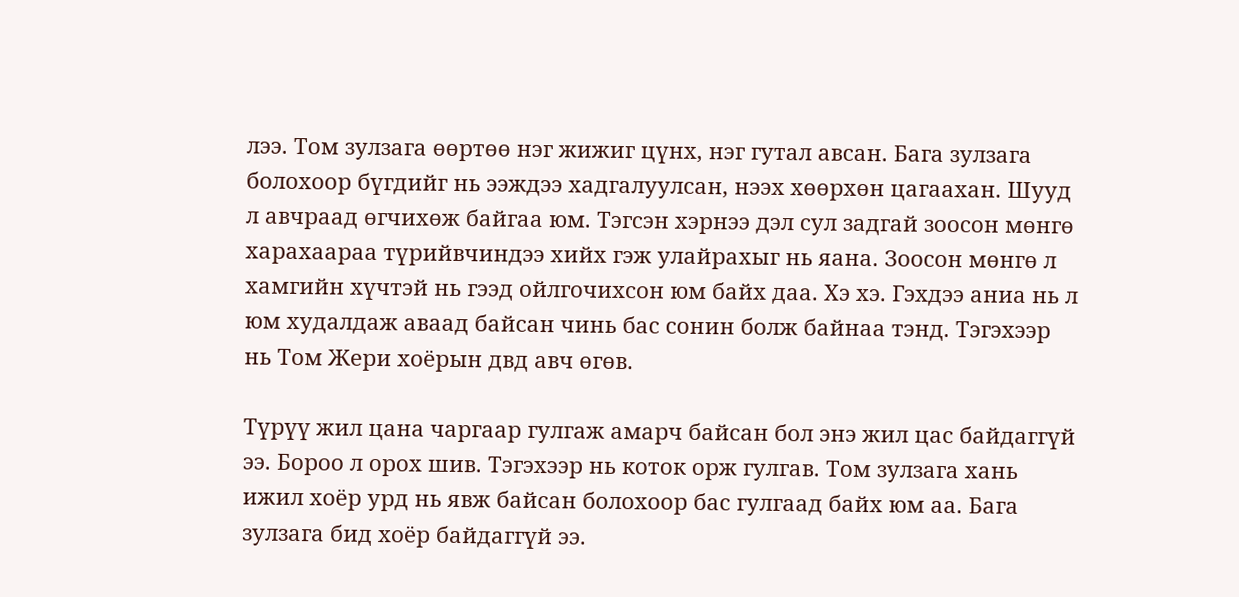лээ. Том зулзага өөртөө нэг жижиг цүнх, нэг гутал авсан. Бага зулзага болохоор бүгдийг нь ээждээ хадгалуулсан, нээх хөөрхөн цагаахан. Шууд л авчраад өгчихөж байгаа юм. Тэгсэн хэрнээ дэл сул задгай зоосон мөнгө харахаараа түрийвчиндээ хийх гэж улайрахыг нь яана. Зоосон мөнгө л хамгийн хүчтэй нь гээд ойлгочихсон юм байх даа. Хэ хэ. Гэхдээ аниа нь л юм худалдаж аваад байсан чинь бас сонин болж байнаа тэнд. Тэгэхээр нь Том Жери хоёрын двд авч өгөв.

Түрүү жил цана чаргаар гулгаж амарч байсан бол энэ жил цас байдаггүй ээ. Бороо л орох шив. Тэгэхээр нь коток орж гулгав. Том зулзага хань ижил хоёр урд нь явж байсан болохоор бас гулгаад байх юм аа. Бага зулзага бид хоёр байдаггүй ээ.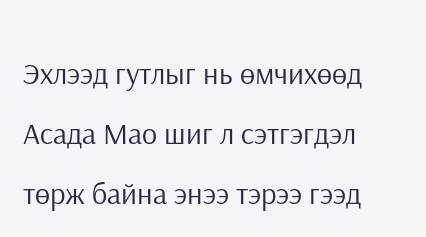Эхлээд гутлыг нь өмчихөөд Асада Мао шиг л сэтгэгдэл төрж байна энээ тэрээ гээд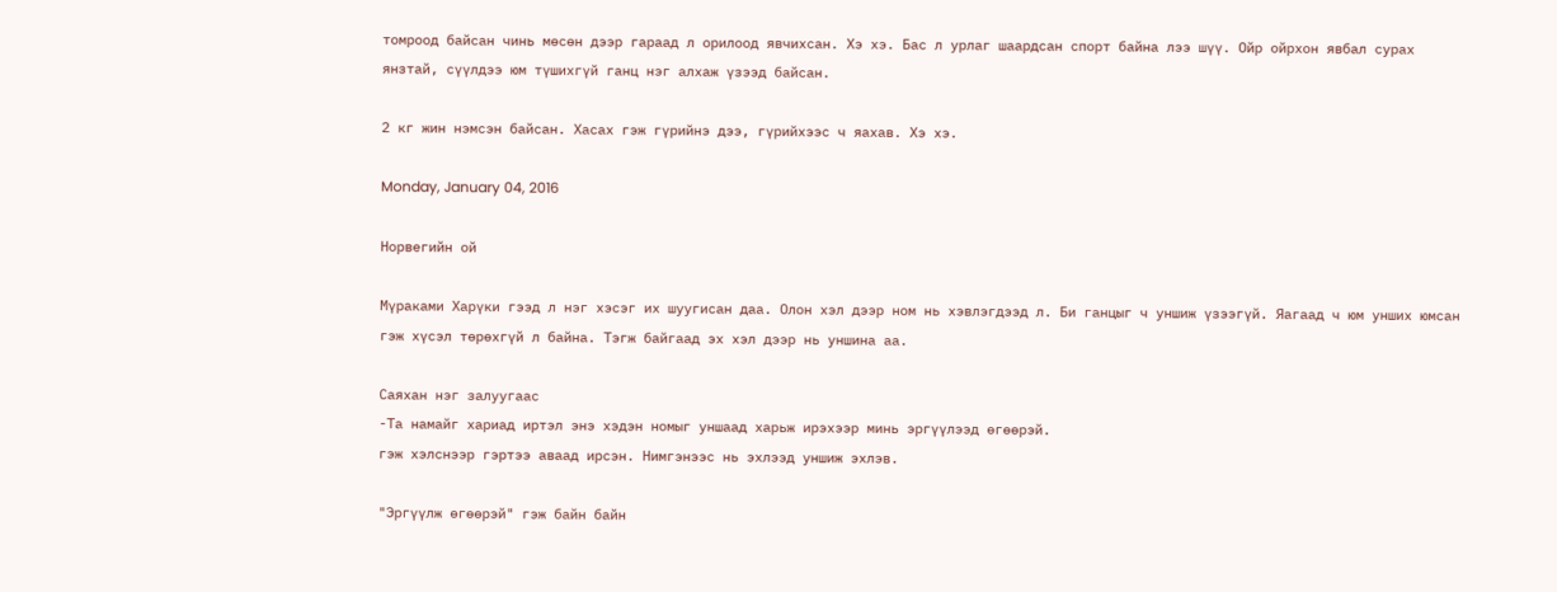томроод байсан чинь мөсөн дээр гараад л орилоод явчихсан. Хэ хэ. Бас л урлаг шаардсан спорт байна лээ шүү. Ойр ойрхон явбал сурах янзтай, сүүлдээ юм түшихгүй ганц нэг алхаж үзээд байсан.

2 кг жин нэмсэн байсан. Хасах гэж гүрийнэ дээ, гүрийхээс ч яахав. Хэ хэ.

Monday, January 04, 2016

Норвегийн ой

Мүраками Харүки гээд л нэг хэсэг их шуугисан даа. Олон хэл дээр ном нь хэвлэгдээд л. Би ганцыг ч уншиж үзээгүй. Яагаад ч юм унших юмсан гэж хүсэл төрөхгүй л байна. Тэгж байгаад эх хэл дээр нь уншина аа.

Саяхан нэг залуугаас
-Та намайг хариад иртэл энэ хэдэн номыг уншаад харьж ирэхээр минь эргүүлээд өгөөрэй.
гэж хэлснээр гэртээ аваад ирсэн. Нимгэнээс нь эхлээд уншиж эхлэв.

"Эргүүлж өгөөрэй" гэж байн байн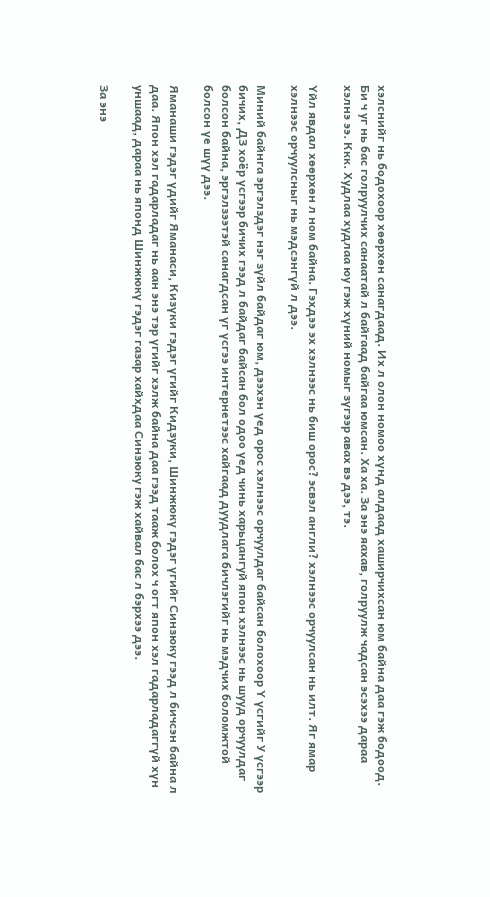хэлснийг нь бодохоор хөөрхөн санагдаад. Их л олон номоо хүнд алдаад хаширчихсан юм байна даа гэж бодоод. Би ч уг нь бас голруулчих санаатай л байгаад байгаа юмсан. Ха ха. За энэ яахав, голруулж чадсан эсэхээ дараа хэлнэ ээ. Ккк. Худлаа худлаа юу гэж хүний номыг зүгээр авах вэ дээ, тэ.

Үйл явдал хөөрхөн л ном байна. Гэхдээ эх хэлнээс нь биш орос? эсвэл англи? хэлнээс орчуулсан нь илт. Яг ямар хэлнээс орчуулсныг нь мэдсэнгүй л дээ.

Миний байнга эргэлздэг нэг зүйл байдаг юм, дээхэн үед орос хэлнээс орчуулдаг байсан болохоор Ү үсгийг У үсгээр бичих, ДЗ хоёр үсгээр бичих гээд л байдаг байсан бол одоо үед чинь харьцангуй япон хэлнээс нь шууд орчуулдаг болсон байна, эргэлзээтэй санагдсан үг үсгээ интернетээс хайгаад дуудлага бичлэгийг нь мэдчих боломжтой болсон үе шүү дээ.

Яманаши гэдэг үдийг Яманаси, Кизүки гэдэг үгийг Кидзуки, Шинжюкү гэдэг үгийг Синзюку гээд л бичсэн байна л даа. Япон хэл гадарладаг нь аан энэ тэр үгийг хэлж байна даа гээд тааж болох ч огт япон хэл гадарладаггүй хүн уншаад, дараа нь японд Шинжюкү гэдэг газар хайхдаа Синзюку гэж хайвал бас л бэрхээ дээ.

За энэ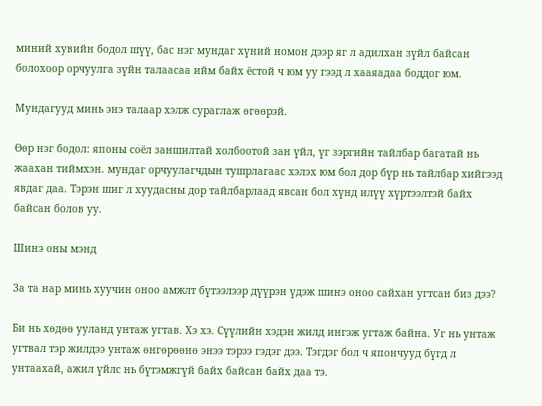миний хувийн бодол шүү, бас нэг мундаг хүний номон дээр яг л адилхан зүйл байсан болохоор орчуулга зүйн талаасаа ийм байх ёстой ч юм уу гээд л хааяадаа боддог юм.

Мундагууд минь энэ талаар хэлж сураглаж өгөөрэй.

Өөр нэг бодол: японы соёл заншилтай холбоотой зан үйл, үг зэргийн тайлбар багатай нь жаахан тиймхэн. мундаг орчуулагчдын тушрлагаас хэлэх юм бол дор бүр нь тайлбар хийгээд явдаг даа. Тэрэн шиг л хуудасны дор тайлбарлаад явсан бол хүнд илүү хүртээлтэй байх байсан болов уу.

Шинэ оны мэнд

За та нар минь хуучин оноо амжлт бүтээлээр дүүрэн үдэж шинэ оноо сайхан угтсан биз дээ?

Би нь хөдөө ууланд унтаж угтав. Хэ хэ. Сүүлийн хэдэн жилд ингэж угтаж байна. Уг нь унтаж угтвал тэр жилдээ унтаж өнгөрөөнө энээ тэрээ гэдэг дээ. Тэгдэг бол ч япончууд бүгд л унтаахай, ажил үйлс нь бүтэмжгүй байх байсан байх даа тэ.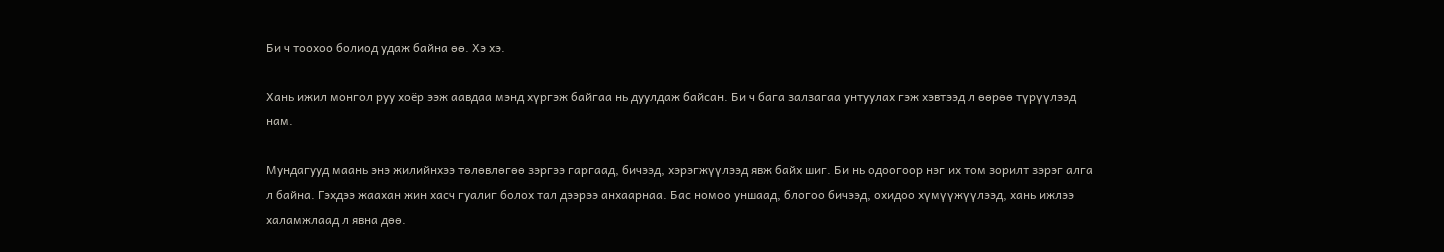Би ч тоохоо болиод удаж байна өө. Хэ хэ.

Хань ижил монгол руу хоёр ээж аавдаа мэнд хүргэж байгаа нь дуулдаж байсан. Би ч бага залзагаа унтуулах гэж хэвтээд л өөрөө түрүүлээд нам.

Мундагууд маань энэ жилийнхээ төлөвлөгөө зэргээ гаргаад, бичээд, хэрэгжүүлээд явж байх шиг. Би нь одоогоор нэг их том зорилт зэрэг алга л байна. Гэхдээ жаахан жин хасч гуалиг болох тал дээрээ анхаарнаа. Бас номоо уншаад, блогоо бичээд, охидоо хүмүүжүүлээд, хань ижлээ халамжлаад л явна дөө.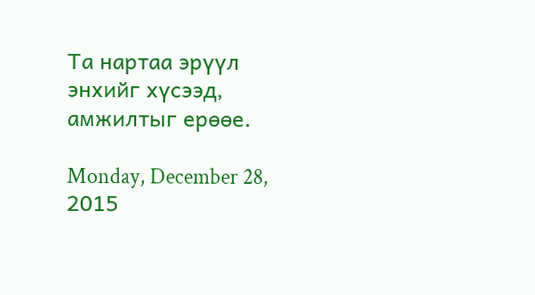Та нартаа эрүүл энхийг хүсээд, амжилтыг ерөөе.

Monday, December 28, 2015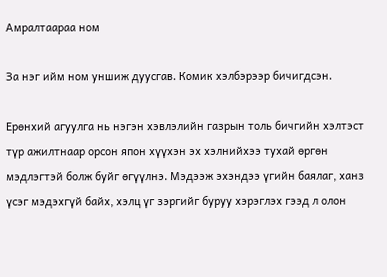Амралтаараа ном

За нэг ийм ном уншиж дуусгав. Комик хэлбэрээр бичигдсэн.

Ерөнхий агуулга нь нэгэн хэвлэлийн газрын толь бичгийн хэлтэст түр ажилтнаар орсон япон хүүхэн эх хэлнийхээ тухай өргөн мэдлэгтэй болж буйг өгүүлнэ. Мэдээж эхэндээ үгийн баялаг, ханз үсэг мэдэхгүй байх, хэлц үг зэргийг буруу хэрэглэх гээд л олон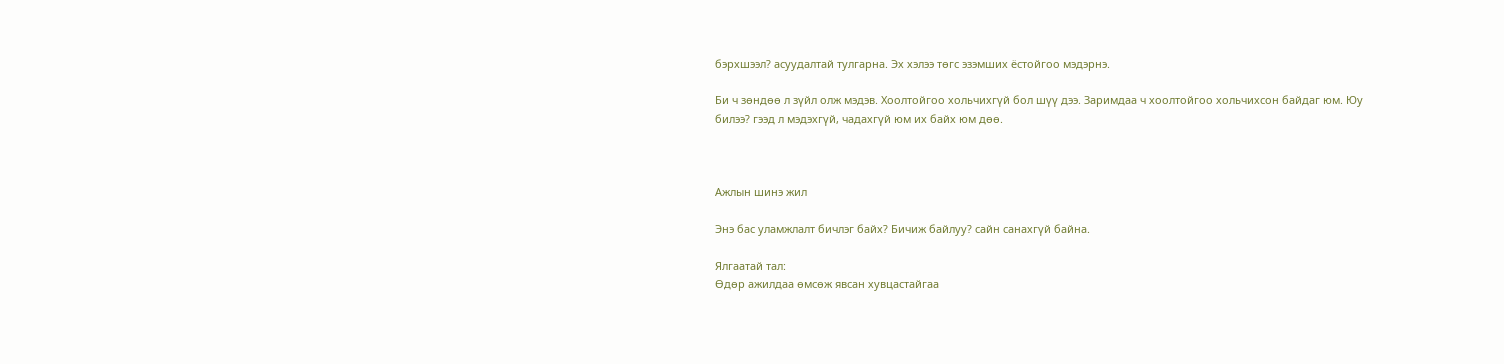бэрхшээл? асуудалтай тулгарна. Эх хэлээ төгс эзэмших ёстойгоо мэдэрнэ.

Би ч зөндөө л зүйл олж мэдэв. Хоолтойгоо хольчихгүй бол шүү дээ. Заримдаа ч хоолтойгоо хольчихсон байдаг юм. Юу билээ? гээд л мэдэхгүй, чадахгүй юм их байх юм дөө.



Ажлын шинэ жил

Энэ бас уламжлалт бичлэг байх? Бичиж байлуу? сайн санахгүй байна.

Ялгаатай тал:
Өдөр ажилдаа өмсөж явсан хувцастайгаа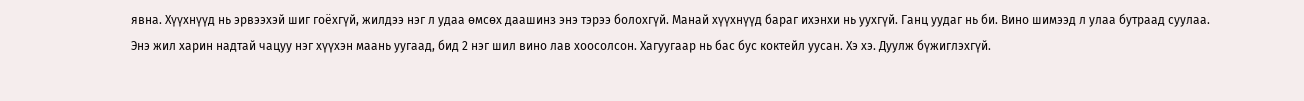явна. Хүүхнүүд нь эрвээхэй шиг гоёхгүй, жилдээ нэг л удаа өмсөх даашинз энэ тэрээ болохгүй. Манай хүүхнүүд бараг ихэнхи нь уухгүй. Ганц уудаг нь би. Вино шимээд л улаа бутраад суулаа. Энэ жил харин надтай чацуу нэг хүүхэн маань уугаад, бид 2 нэг шил вино лав хоосолсон. Хагуугаар нь бас бус коктейл уусан. Хэ хэ. Дуулж бүжиглэхгүй.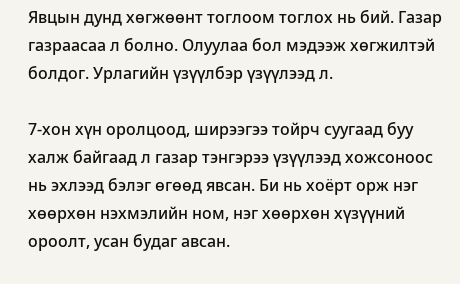Явцын дунд хөгжөөнт тоглоом тоглох нь бий. Газар газраасаа л болно. Олуулаа бол мэдээж хөгжилтэй болдог. Урлагийн үзүүлбэр үзүүлээд л.

7-хон хүн оролцоод, ширээгээ тойрч суугаад буу халж байгаад л газар тэнгэрээ үзүүлээд хожсоноос нь эхлээд бэлэг өгөөд явсан. Би нь хоёрт орж нэг хөөрхөн нэхмэлийн ном, нэг хөөрхөн хүзүүний ороолт, усан будаг авсан.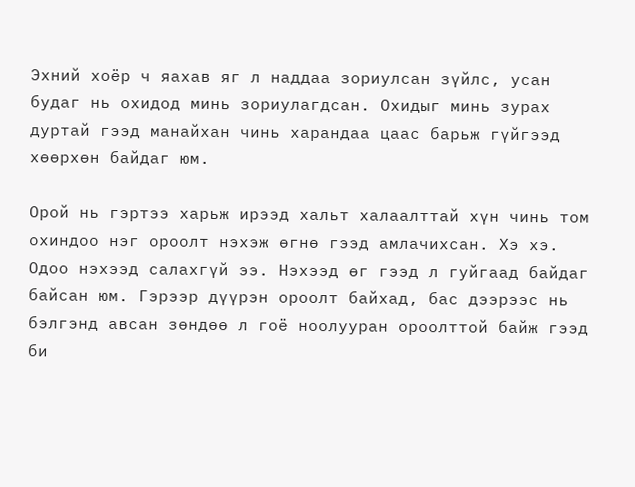Эхний хоёр ч яахав яг л наддаа зориулсан зүйлс, усан будаг нь охидод минь зориулагдсан. Охидыг минь зурах дуртай гээд манайхан чинь харандаа цаас барьж гүйгээд хөөрхөн байдаг юм.

Орой нь гэртээ харьж ирээд хальт халаалттай хүн чинь том охиндоо нэг ороолт нэхэж өгнө гээд амлачихсан. Хэ хэ. Одоо нэхээд салахгүй ээ. Нэхээд өг гээд л гуйгаад байдаг байсан юм. Гэрээр дүүрэн ороолт байхад, бас дээрээс нь бэлгэнд авсан зөндөө л гоё ноолууран ороолттой байж гээд би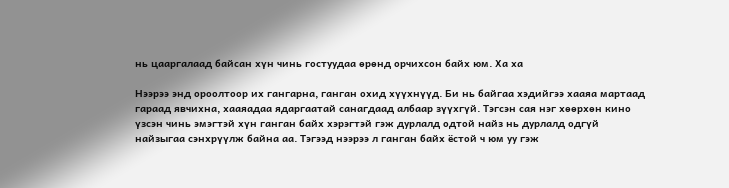нь цааргалаад байсан хүн чинь гостуудаа өрөнд орчихсон байх юм. Ха ха

Нээрээ энд ороолтоор их гангарна, ганган охид хүүхнүүд. Би нь байгаа хэдийгээ хааяа мартаад гараад явчихна, хааяадаа ядаргаатай санагдаад албаар зүүхгүй. Тэгсэн сая нэг хөөрхөн кино үзсэн чинь эмэгтэй хүн ганган байх хэрэгтэй гэж дурлалд одтой найз нь дурлалд одгүй найзыгаа сэнхрүүлж байна аа. Тэгээд нээрээ л ганган байх ёстой ч юм уу гэж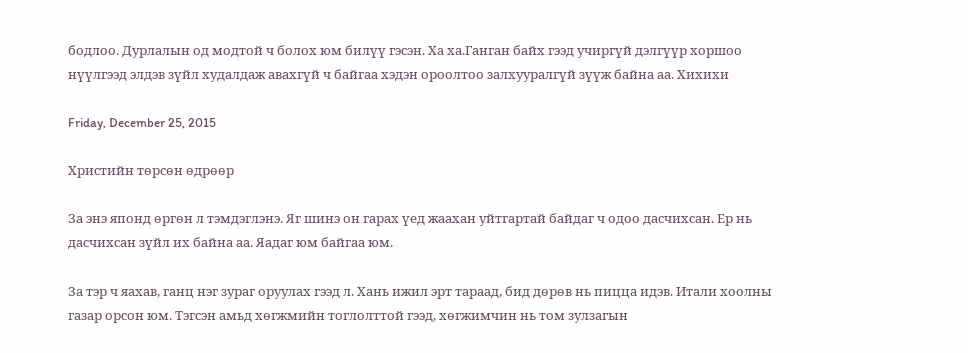бодлоо. Дурлалын од модтой ч болох юм билүү гэсэн. Ха ха.Ганган байх гээд учиргүй дэлгүүр хоршоо нүүлгээд элдэв зүйл худалдаж авахгүй ч байгаа хэдэн ороолтоо залхууралгүй зүүж байна аа. Хихихи

Friday, December 25, 2015

Христийн төрсөн өдрөөр

За энэ японд өргөн л тэмдэглэнэ. Яг шинэ он гарах үед жаахан уйтгартай байдаг ч одоо дасчихсан. Ер нь дасчихсан зүйл их байна аа. Яадаг юм байгаа юм.

За тэр ч яахав, ганц нэг зураг оруулах гээд л. Хань ижил эрт тараад, бид дөрөв нь пицца идэв. Итали хоолны газар орсон юм. Тэгсэн амьд хөгжмийн тоглолттой гээд, хөгжимчин нь том зулзагын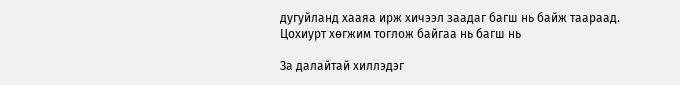дугуйланд хааяа ирж хичээл заадаг багш нь байж таараад.
Цохиурт хөгжим тоглож байгаа нь багш нь

За далайтай хиллэдэг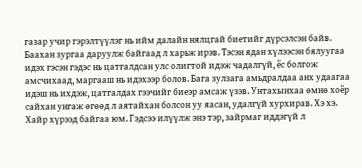газар учир гэрэлтүүлэг нь ийм далайн нялцгай биетийг дүрсэлсэн байв. Баахан зургаа даруулж байгаад л харьж ирэв. Тэсэн ядан хүлээсэн бялуугаа идэх гэсэн гэдэс нь цатгалдсан улс олигтой идэж чадалгүй, ёс болгож амсчихаад, маргааш нь идэхээр болов. Бага зулзага амьдралдаа анх удаагаа идэш нь ихдэж, цатгалдах гээчийг биеэр амсаж үзэв. Унтахынхаа өмнө хоёр сайхан унгаж өгөөд л аятайхан болсон уу яасан, удалгүй хурхирав. Хэ хэ. Хайр хүрээд байгаа юм. Гэдсээ илүүлж энэ тэр, зайрмаг иддэгүй л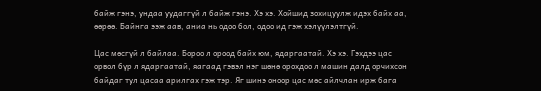байж гэнэ, ундаа уудаггүй л байж гэнэ. Хэ хэ. Хойшид зохицуулж идэх байх аа, өөрөө. Байнга ээж аав, аниа нь одоо бол, одоо ид гэж хэлүүлэлтгүй.

Цас мөсгүй л байлаа. Бороо л ороод байх юм, ядаргаатай. Хэ хэ. Гэхдээ цас орвол бүр л ядаргаатай, яагаад гэвэл нэг шөнө орохдоо л машин далд орчихсон байдаг тул цасаа арилгах гэж тэр. Яг шинэ оноор цас мөс айлчлан ирж бага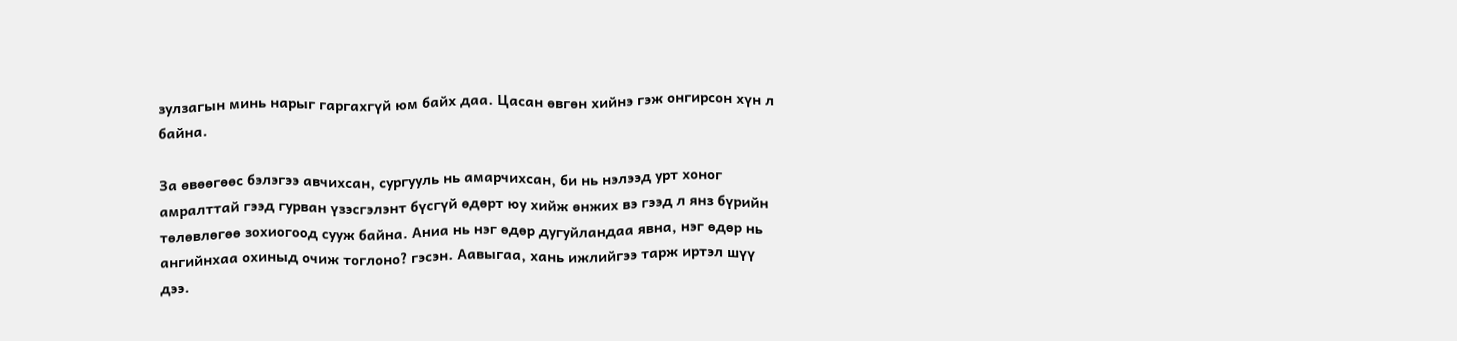зулзагын минь нарыг гаргахгүй юм байх даа. Цасан өвгөн хийнэ гэж онгирсон хүн л байна.

За өвөөгөөс бэлэгээ авчихсан, сургууль нь амарчихсан, би нь нэлээд урт хоног амралттай гээд гурван үзэсгэлэнт бүсгүй өдөрт юу хийж өнжих вэ гээд л янз бүрийн төлөвлөгөө зохиогоод сууж байна. Аниа нь нэг өдөр дугуйландаа явна, нэг өдөр нь ангийнхаа охиныд очиж тоглоно? гэсэн. Аавыгаа, хань ижлийгээ тарж иртэл шүү дээ.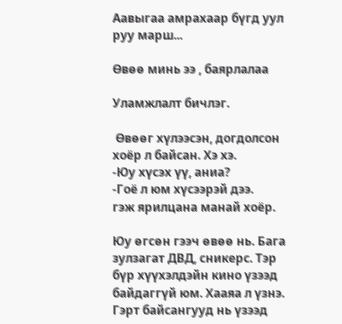Аавыгаа амрахаар бүгд уул руу марш...

Өвөө минь ээ , баярлалаа

Уламжлалт бичлэг.

 Өвөөг хүлээсэн, догдолсон хоёр л байсан. Хэ хэ.
-Юу хүсэх үү, аниа?
-Гоё л юм хүсээрэй дээ.
гэж ярилцана манай хоёр.

Юу өгсөн гээч өвөө нь. Бага зулзагат ДВД, сникерс. Тэр бүр хүүхэлдэйн кино үзээд байдаггүй юм. Хааяа л үзнэ. Гэрт байсангууд нь үзээд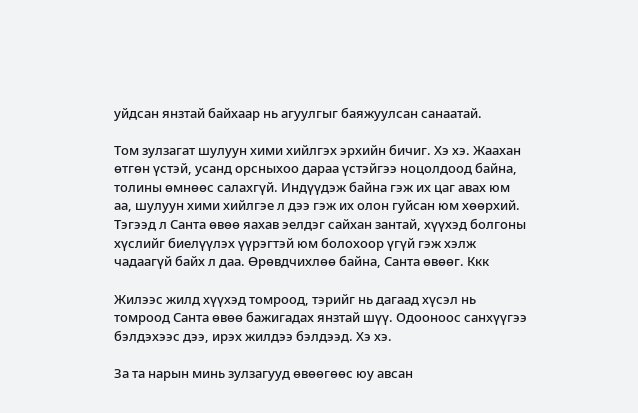уйдсан янзтай байхаар нь агуулгыг баяжуулсан санаатай.

Том зулзагат шулуун хими хийлгэх эрхийн бичиг. Хэ хэ. Жаахан өтгөн үстэй, усанд орсныхоо дараа үстэйгээ ноцолдоод байна, толины өмнөөс салахгүй. Индүүдэж байна гэж их цаг авах юм аа, шулуун хими хийлгэе л дээ гэж их олон гуйсан юм хөөрхий. Тэгээд л Санта өвөө яахав эелдэг сайхан зантай, хүүхэд болгоны хүслийг биелүүлэх үүрэгтэй юм болохоор үгүй гэж хэлж чадаагүй байх л даа. Өрөвдчихлөө байна, Санта өвөөг. Ккк

Жилээс жилд хүүхэд томроод, тэрийг нь дагаад хүсэл нь томроод Санта өвөө бажигадах янзтай шүү. Одооноос санхүүгээ бэлдэхээс дээ, ирэх жилдээ бэлдээд. Хэ хэ.

За та нарын минь зулзагууд өвөөгөөс юу авсан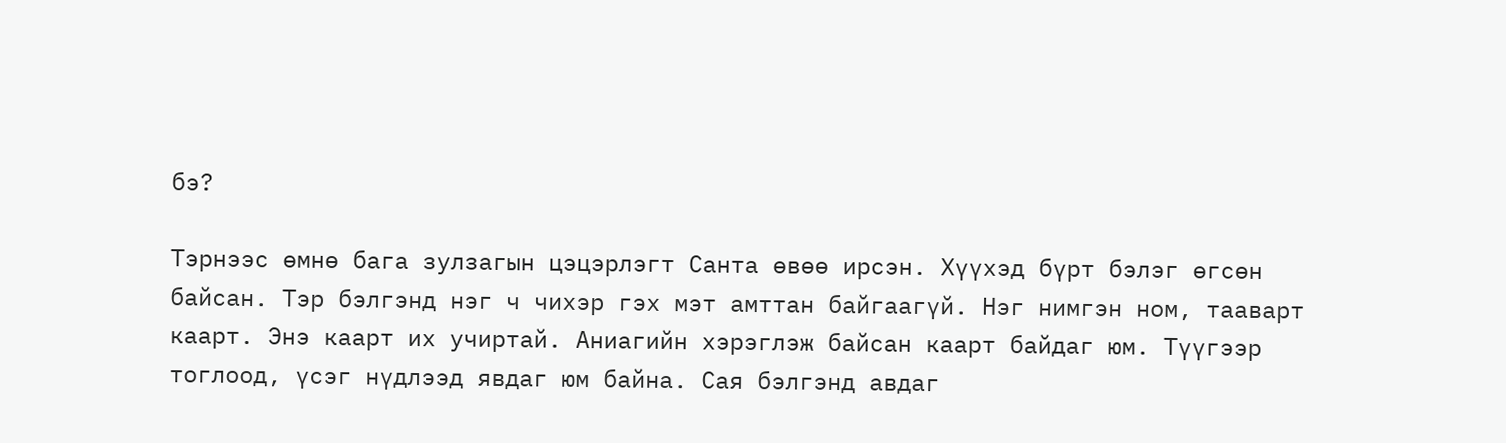бэ?

Тэрнээс өмнө бага зулзагын цэцэрлэгт Санта өвөө ирсэн. Хүүхэд бүрт бэлэг өгсөн байсан. Тэр бэлгэнд нэг ч чихэр гэх мэт амттан байгаагүй. Нэг нимгэн ном, тааварт каарт. Энэ каарт их учиртай. Аниагийн хэрэглэж байсан каарт байдаг юм. Түүгээр тоглоод, үсэг нүдлээд явдаг юм байна. Сая бэлгэнд авдаг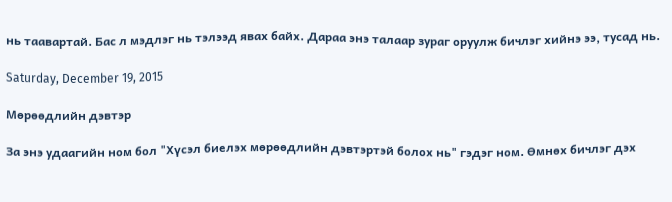нь таавартай. Бас л мэдлэг нь тэлээд явах байх. Дараа энэ талаар зураг оруулж бичлэг хийнэ ээ, тусад нь.

Saturday, December 19, 2015

Мөрөөдлийн дэвтэр

За энэ удаагийн ном бол "Хүсэл биелэх мөрөөдлийн дэвтэртэй болох нь" гэдэг ном. Өмнөх бичлэг дэх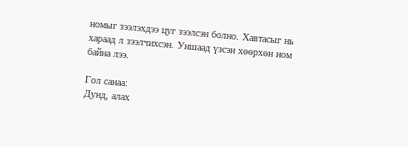номыг зээлэхдээ цуг зээлсэн болно. Хавтасыг нь хараад л зээлчихсэн. Уншаад үзсэн хөөрхөн ном байна лээ.

Гол санаа:
Дунд, алах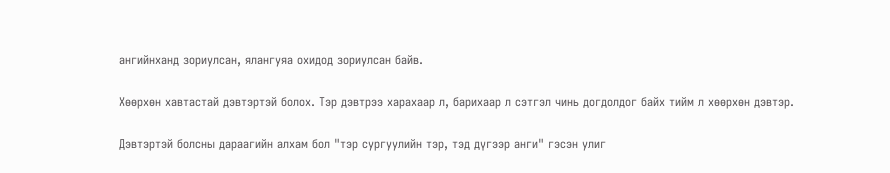ангийнханд зориулсан, ялангуяа охидод зориулсан байв.

Хөөрхөн хавтастай дэвтэртэй болох. Тэр дэвтрээ харахаар л, барихаар л сэтгэл чинь догдолдог байх тийм л хөөрхөн дэвтэр.

Дэвтэртэй болсны дараагийн алхам бол "тэр сургуулийн тэр, тэд дүгээр анги" гэсэн улиг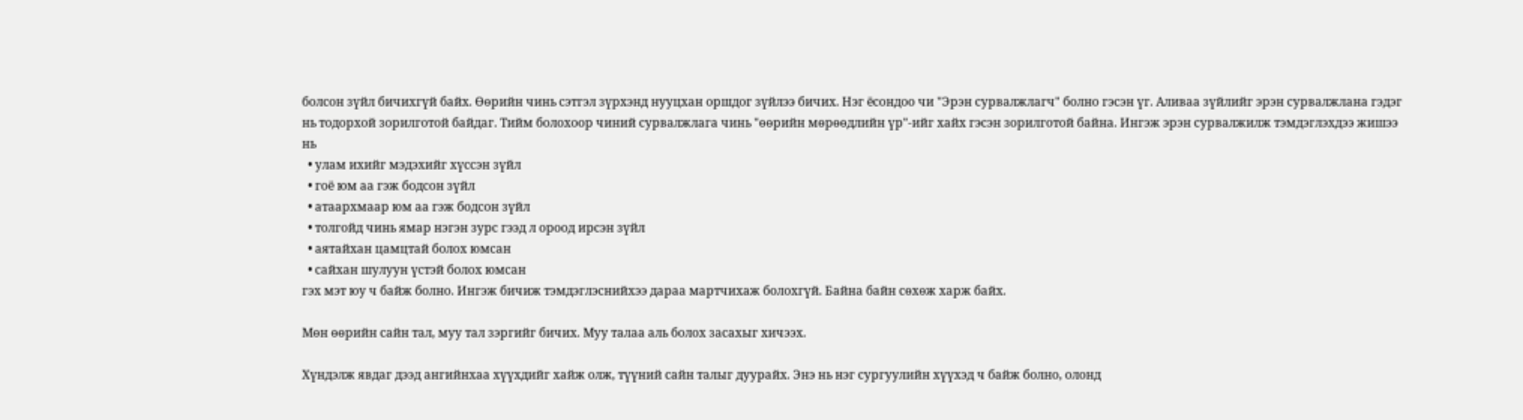болсон зүйл бичихгүй байх. Өөрийн чинь сэтгэл зүрхэнд нууцхан оршдог зүйлээ бичих. Нэг ёсондоо чи "Эрэн сурвалжлагч" болно гэсэн үг. Аливаа зүйлийг эрэн сурвалжлана гэдэг нь тодорхой зорилготой байдаг. Тийм болохоор чиний сурвалжлага чинь "өөрийн мөрөөдлийн үр"-ийг хайх гэсэн зорилготой байна. Ингэж эрэн сурвалжилж тэмдэглэхдээ жишээ нь
  • улам ихийг мэдэхийг хүссэн зүйл
  • гоё юм аа гэж бодсон зүйл
  • атаархмаар юм аа гэж бодсон зүйл
  • толгойд чинь ямар нэгэн зурс гээд л ороод ирсэн зүйл
  • аятайхан цамцтай болох юмсан
  • сайхан шулуун үстэй болох юмсан
гэх мэт юу ч байж болно. Ингэж бичиж тэмдэглэснийхээ дараа мартчихаж болохгүй. Байна байн сөхөж харж байх.

Мөн өөрийн сайн тал, муу тал зэргийг бичих. Муу талаа аль болох засахыг хичээх.

Хүндэлж явдаг дээд ангийнхаа хүүхдийг хайж олж, түүний сайн талыг дуурайх. Энэ нь нэг сургуулийн хүүхэд ч байж болно, олонд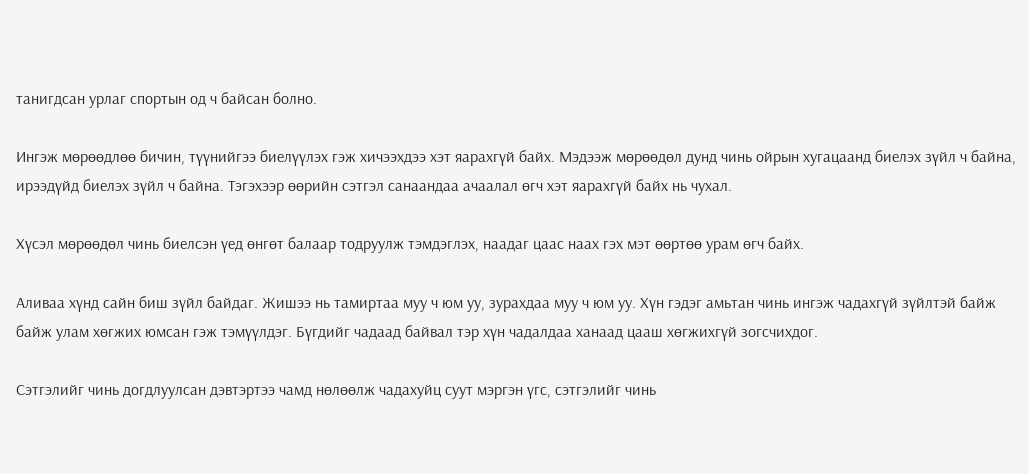танигдсан урлаг спортын од ч байсан болно.

Ингэж мөрөөдлөө бичин, түүнийгээ биелүүлэх гэж хичээхдээ хэт яарахгүй байх. Мэдээж мөрөөдөл дунд чинь ойрын хугацаанд биелэх зүйл ч байна, ирээдүйд биелэх зүйл ч байна. Тэгэхээр өөрийн сэтгэл санаандаа ачаалал өгч хэт яарахгүй байх нь чухал.

Хүсэл мөрөөдөл чинь биелсэн үед өнгөт балаар тодруулж тэмдэглэх, наадаг цаас наах гэх мэт өөртөө урам өгч байх.

Аливаа хүнд сайн биш зүйл байдаг. Жишээ нь тамиртаа муу ч юм уу, зурахдаа муу ч юм уу. Хүн гэдэг амьтан чинь ингэж чадахгүй зүйлтэй байж байж улам хөгжих юмсан гэж тэмүүлдэг. Бүгдийг чадаад байвал тэр хүн чадалдаа ханаад цааш хөгжихгүй зогсчихдог.

Сэтгэлийг чинь догдлуулсан дэвтэртээ чамд нөлөөлж чадахуйц суут мэргэн үгс, сэтгэлийг чинь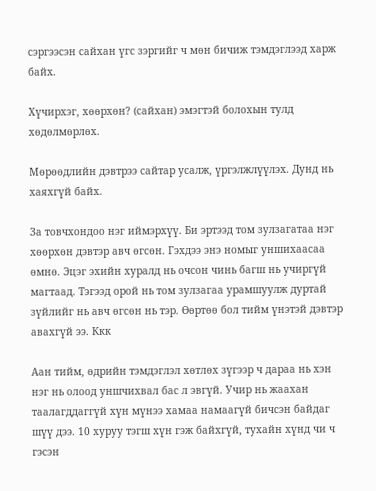сэргээсэн сайхан үгс зэргийг ч мөн бичиж тэмдэглээд харж байх.

Хүчирхэг, хөөрхөн? (сайхан) эмэгтэй болохын тулд хөдөлмөрлөх.

Мөрөөдлийн дэвтрээ сайтар усалж, үргэлжлүүлэх. Дунд нь хаяхгүй байх.

За товчхондоо нэг иймэрхүү. Би эртээд том зулзагатаа нэг хөөрхөн дэвтэр авч өгсөн. Гэхдээ энэ номыг уншихаасаа өмнө. Эцэг эхийн хуралд нь очсон чинь багш нь учиргүй магтаад. Тэгээд орой нь том зулзагаа урамшуулж дуртай зүйлийг нь авч өгсөн нь тэр. Өөртөө бол тийм үнэтэй дэвтэр авахгүй ээ. Ккк

Аан тийм, өдрийн тэмдэглэл хөтлөх зүгээр ч дараа нь хэн нэг нь олоод уншчихвал бас л эвгүй. Учир нь жаахан таалагддаггүй хүн мүнээ хамаа намаагүй бичсэн байдаг шүү дээ. 10 хуруу тэгш хүн гэж байхгүй, тухайн хүнд чи ч гэсэн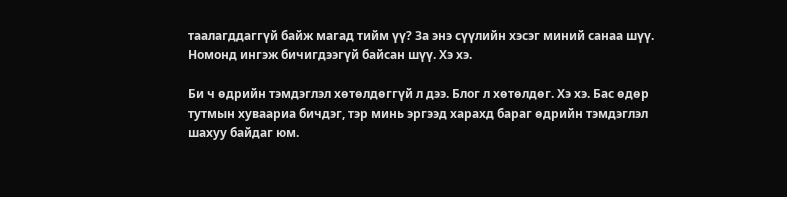таалагддаггүй байж магад тийм үү? За энэ сүүлийн хэсэг миний санаа шүү. Номонд ингэж бичигдээгүй байсан шүү. Хэ хэ.

Би ч өдрийн тэмдэглэл хөтөлдөггүй л дээ. Блог л хөтөлдөг. Хэ хэ. Бас өдөр тутмын хуваариа бичдэг, тэр минь эргээд харахд бараг өдрийн тэмдэглэл шахуу байдаг юм.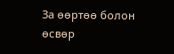За өөртөө болон өсвөр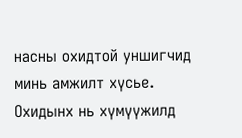насны охидтой уншигчид минь амжилт хүсье. Охидынх нь хүмүүжилд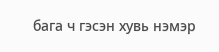бага ч гэсэн хувь нэмэр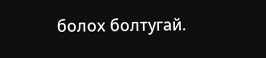болох болтугай.